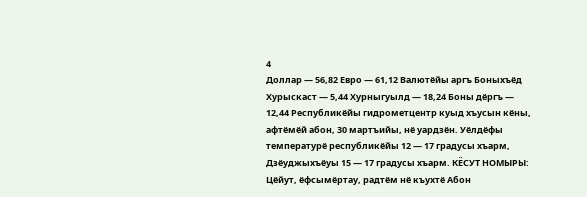4
Доллар — 56,82 Евро — 61,12 Валютёйы аргъ Боныхъёд Хурыскаст — 5,44 Хурныгуылд — 18,24 Боны дёргъ — 12,44 Республикёйы гидрометцентр куыд хъусын кёны, афтёмёй абон, 30 мартъийы, нё уардзён. Уёлдёфы температурё республикёйы 12 — 17 градусы хъарм, Дзёуджыхъёуы 15 — 17 градусы хъарм. КЁСУТ НОМЫРЫ: Цёйут, ёфсымёртау, радтём нё къухтё Абон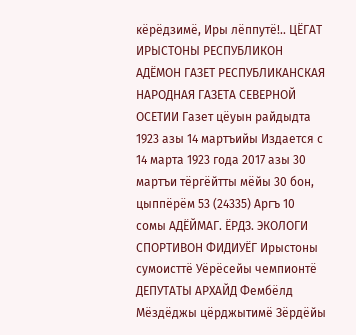кёрёдзимё, Иры лёппутё!.. ЦЁГАТ ИРЫСТОНЫ РЕСПУБЛИКОН АДЁМОН ГАЗЕТ РЕСПУБЛИКАНСКАЯ НАРОДНАЯ ГАЗЕТА СЕВЕРНОЙ ОСЕТИИ Газет цёуын райдыдта 1923 азы 14 мартъийы Издается с 14 марта 1923 года 2017 азы 30 мартъи тёргёйтты мёйы 30 бон, цыппёрём 53 (24335) Аргъ 10 сомы АДЁЙМАГ. ЁРДЗ. ЭКОЛОГИ СПОРТИВОН ФИДИУЁГ Ирыстоны сумоисттё Уёрёсейы чемпионтё ДЕПУТАТЫ АРХАЙД Фембёлд Мёздёджы цёрджытимё Зёрдёйы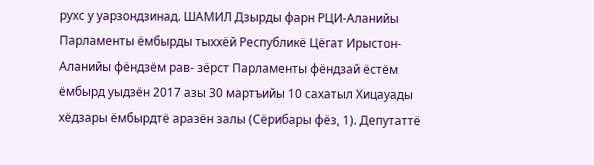рухс у уарзондзинад. ШАМИЛ Дзырды фарн РЦИ-Аланийы Парламенты ёмбырды тыххёй Республикё Цёгат Ирыстон-Аланийы фёндзём рав- зёрст Парламенты фёндзай ёстём ёмбырд уыдзён 2017 азы 30 мартъийы 10 сахатыл Хицауады хёдзары ёмбырдтё аразён залы (Сёрибары фёз, 1). Депутаттё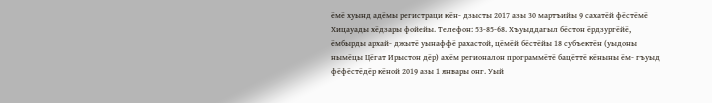ёмё хуынд адёмы регистраци кён- дзысты 2017 азы 30 мартъийы 9 сахатёй фёстёмё Хицауады хёдзары фойейы. Телефон: 53-85-68. Хъуыддагыл бёстон ёрдзургёйё, ёмбырды архай- джытё уынаффё рахастой, цёмёй бёстёйы 18 субъектён (уыдоны нымёцы Цёгат Ирыстон дёр) ахём регионалон программётё бацёттё кёныны ём- гъуыд фёфёстёдёр кёной 2019 азы 1 январы онг. Уый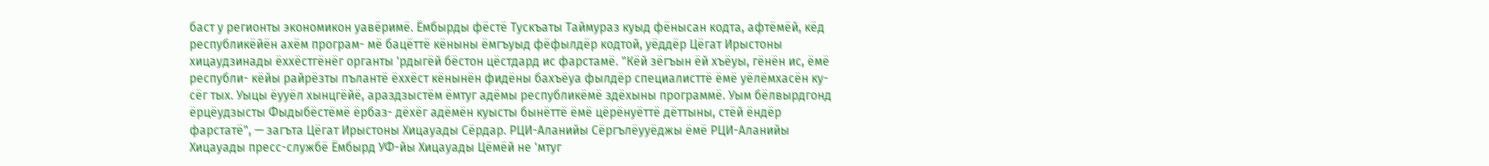баст у регионты экономикон уавёримё. Ёмбырды фёстё Тускъаты Таймураз куыд фёнысан кодта, афтёмёй, кёд республикёйён ахём програм- мё бацёттё кёныны ёмгъуыд фёфылдёр кодтой, уёддёр Цёгат Ирыстоны хицаудзинады ёххёстгёнёг органты 'рдыгёй бёстон цёстдард ис фарстамё. "Кёй зёгъын ёй хъёуы, гёнён ис, ёмё республи- кёйы райрёзты пълантё ёххёст кёнынён фидёны бахъёуа фылдёр специалисттё ёмё уёлёмхасён ку- сёг тых. Уыцы ёууёл хынцгёйё, араздзыстём ёмтуг адёмы республикёмё здёхыны программё. Уым бёлвырдгонд ёрцёудзысты Фыдыбёстёмё ёрбаз- дёхёг адёмён куысты бынёттё ёмё цёрёнуёттё дёттыны, стёй ёндёр фарстатё", — загъта Цёгат Ирыстоны Хицауады Сёрдар. РЦИ-Аланийы Сёргълёууёджы ёмё РЦИ-Аланийы Хицауады пресс-службё Ёмбырд УФ-йы Хицауады Цёмёй не 'мтуг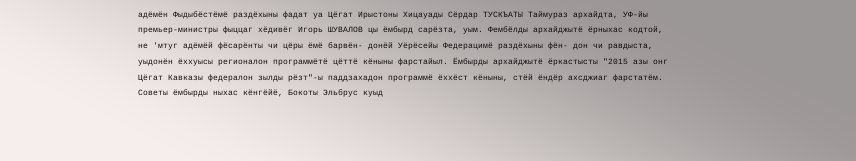адёмён Фыдыбёстёмё раздёхыны фадат уа Цёгат Ирыстоны Хицауады Сёрдар ТУСКЪАТЫ Таймураз архайдта, УФ-йы премьер-министры фыццаг хёдивёг Игорь ШУВАЛОВ цы ёмбырд сарёзта, уым. Фембёлды архайджытё ёрныхас кодтой, не 'мтуг адёмёй фёсарёнты чи цёры ёмё барвён- донёй Уёрёсейы Федерацимё раздёхыны фён- дон чи равдыста, уыдонён ёххуысы регионалон программётё цёттё кёныны фарстайыл. Ёмбырды архайджытё ёркастысты "2015 азы онг Цёгат Кавказы федералон зылды рёзт"-ы паддзахадон программё ёххёст кёныны, стёй ёндёр ахсджиаг фарстатём. Советы ёмбырды ныхас кёнгёйё, Бокоты Эльбрус куыд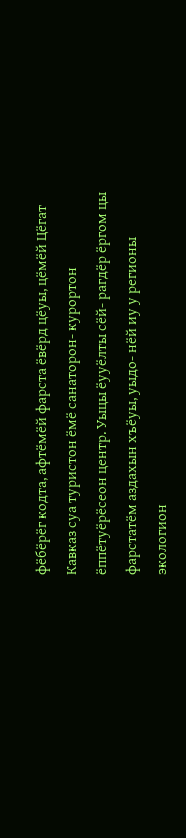фёбёрёг кодта, афтёмёй фарста ёвёрд цёуы, цёмёй Цёгат Кавказ суа туристон ёмё санаторон- курортон ёппётуёрёсеон центр. Уыцы ёууёлты сёй- рагдёр ёргом цы фарстатём аздахын хъёуы, уыдо- нёй иу у регионы экологион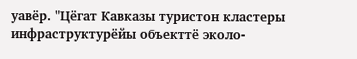уавёр. "Цёгат Кавказы туристон кластеры инфраструктурёйы объекттё эколо-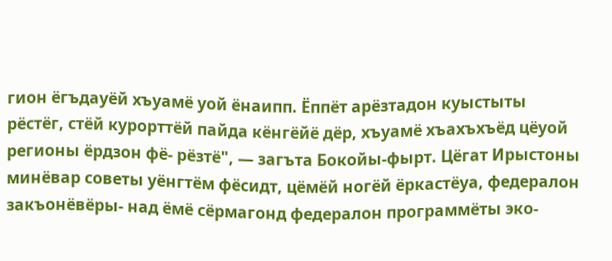гион ёгъдауёй хъуамё уой ёнаипп. Ёппёт арёзтадон куыстыты рёстёг, стёй курорттёй пайда кёнгёйё дёр, хъуамё хъахъхъёд цёуой регионы ёрдзон фё- рёзтё", — загъта Бокойы-фырт. Цёгат Ирыстоны минёвар советы уёнгтём фёсидт, цёмёй ногёй ёркастёуа, федералон закъонёвёры- над ёмё сёрмагонд федералон программёты эко-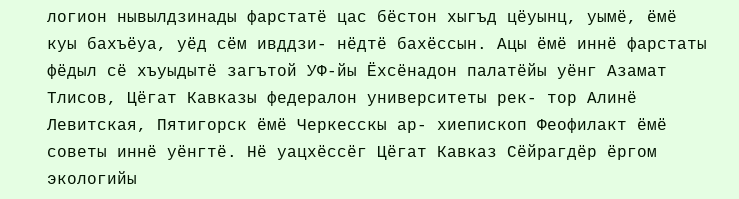логион нывылдзинады фарстатё цас бёстон хыгъд цёуынц, уымё, ёмё куы бахъёуа, уёд сём ивддзи- нёдтё бахёссын. Ацы ёмё иннё фарстаты фёдыл сё хъуыдытё загътой УФ-йы Ёхсёнадон палатёйы уёнг Азамат Тлисов, Цёгат Кавказы федералон университеты рек- тор Алинё Левитская, Пятигорск ёмё Черкесскы ар- хиепископ Феофилакт ёмё советы иннё уёнгтё. Нё уацхёссёг Цёгат Кавказ Сёйрагдёр ёргом экологийы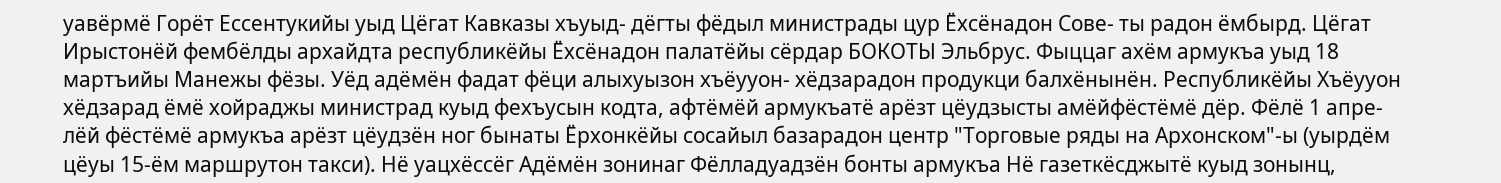уавёрмё Горёт Ессентукийы уыд Цёгат Кавказы хъуыд- дёгты фёдыл министрады цур Ёхсёнадон Сове- ты радон ёмбырд. Цёгат Ирыстонёй фембёлды архайдта республикёйы Ёхсёнадон палатёйы сёрдар БОКОТЫ Эльбрус. Фыццаг ахём армукъа уыд 18 мартъийы Манежы фёзы. Уёд адёмён фадат фёци алыхуызон хъёууон- хёдзарадон продукци балхёнынён. Республикёйы Хъёууон хёдзарад ёмё хойраджы министрад куыд фехъусын кодта, афтёмёй армукъатё арёзт цёудзысты амёйфёстёмё дёр. Фёлё 1 апре- лёй фёстёмё армукъа арёзт цёудзён ног бынаты Ёрхонкёйы сосайыл базарадон центр "Торговые ряды на Архонском"-ы (уырдём цёуы 15-ём маршрутон такси). Нё уацхёссёг Адёмён зонинаг Фёлладуадзён бонты армукъа Нё газеткёсджытё куыд зонынц,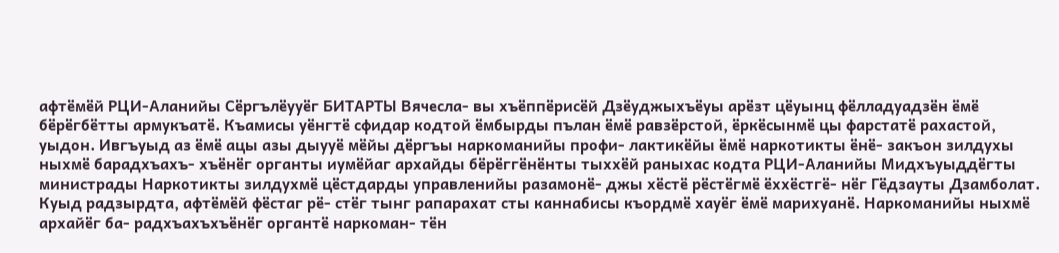афтёмёй РЦИ-Аланийы Сёргълёууёг БИТАРТЫ Вячесла- вы хъёппёрисёй Дзёуджыхъёуы арёзт цёуынц фёлладуадзён ёмё бёрёгбётты армукъатё. Къамисы уёнгтё сфидар кодтой ёмбырды пълан ёмё равзёрстой, ёркёсынмё цы фарстатё рахастой, уыдон. Ивгъуыд аз ёмё ацы азы дыууё мёйы дёргъы наркоманийы профи- лактикёйы ёмё наркотикты ёнё- закъон зилдухы ныхмё барадхъахъ- хъёнёг органты иумёйаг архайды бёрёггёнёнты тыххёй раныхас кодта РЦИ-Аланийы Мидхъуыддёгты министрады Наркотикты зилдухмё цёстдарды управленийы разамонё- джы хёстё рёстёгмё ёххёстгё- нёг Гёдзауты Дзамболат. Куыд радзырдта, афтёмёй фёстаг рё- стёг тынг рапарахат сты каннабисы къордмё хауёг ёмё марихуанё. Наркоманийы ныхмё архайёг ба- радхъахъхъёнёг органтё наркоман- тён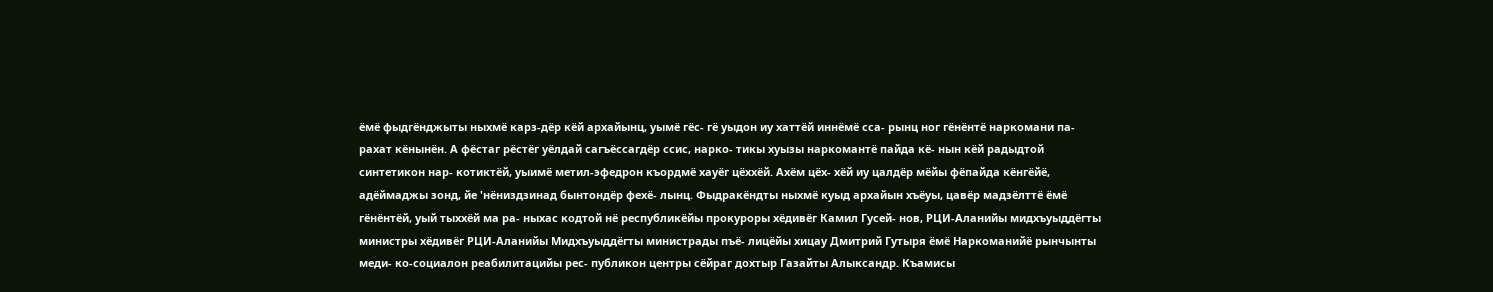ёмё фыдгёнджыты ныхмё карз-дёр кёй архайынц, уымё гёс- гё уыдон иу хаттёй иннёмё сса- рынц ног гёнёнтё наркомани па- рахат кёнынён. А фёстаг рёстёг уёлдай сагъёссагдёр ссис, нарко- тикы хуызы наркомантё пайда кё- нын кёй радыдтой синтетикон нар- котиктёй, уыимё метил-эфедрон къордмё хауёг цёххёй. Ахём цёх- хёй иу цалдёр мёйы фёпайда кёнгёйё, адёймаджы зонд, йе 'нёниздзинад бынтондёр фехё- лынц. Фыдракёндты ныхмё куыд архайын хъёуы, цавёр мадзёлттё ёмё гёнёнтёй, уый тыххёй ма ра- ныхас кодтой нё республикёйы прокуроры хёдивёг Камил Гусей- нов, РЦИ-Аланийы мидхъуыддёгты министры хёдивёг РЦИ-Аланийы Мидхъуыддёгты министрады пъё- лицёйы хицау Дмитрий Гутыря ёмё Наркоманийё рынчынты меди- ко-социалон реабилитацийы рес- публикон центры сёйраг дохтыр Газайты Алыксандр. Къамисы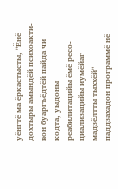уёнгтё ма ёркастысты, "Ёнё дохтыры амындёй психоакти- вон буаргъёдтёй пайда чи кодта, уыдоны реабилитацийы ёмё ресо- циализацийы иумёйаг мадзёлтты тыххёй" паддзахадон программё нё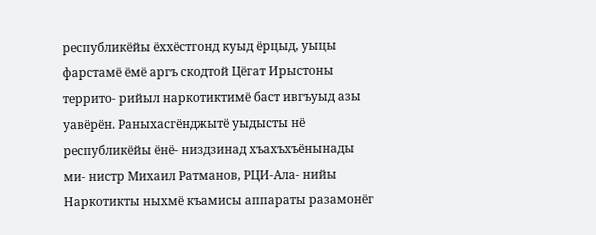республикёйы ёххёстгонд куыд ёрцыд, уыцы фарстамё ёмё аргъ скодтой Цёгат Ирыстоны террито- рийыл наркотиктимё баст ивгъуыд азы уавёрён. Раныхасгёнджытё уыдысты нё республикёйы ёнё- низдзинад хъахъхъёнынады ми- нистр Михаил Ратманов, РЦИ-Ала- нийы Наркотикты ныхмё къамисы аппараты разамонёг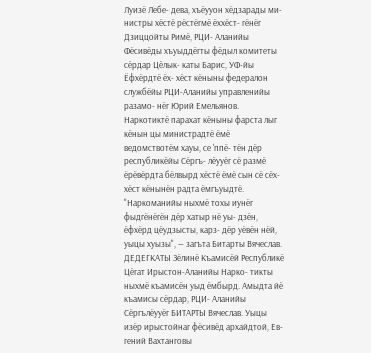Луизё Лебе- дева, хъёууон хёдзарады ми- нистры хёстё рёстёгмё ёххёст- гёнёг Дзиццойты Римё, РЦИ- Аланийы Фёсивёды хъуыддёгты фёдыл комитеты сёрдар Цёлык- каты Барис, УФ-йы Ёфхёрдтё ёх- хёст кёныны федералон службёйы РЦИ-Аланийы управленийы разамо- нёг Юрий Емельянов. Наркотиктё парахат кёныны фарста лыг кёнын цы министрадтё ёмё ведомствотём хауы, се 'ппё- тён дёр республикёйы Сёргъ- лёууёг сё размё ёрёвёрдта бёлвырд хёстё ёмё сын сё сёх- хёст кёнынён радта ёмгъуыдтё. "Наркоманийы ныхмё тохы иунёг фыдгёнёгён дёр хатыр нё уы- дзён, ёфхёрд цёудзысты, карз- дёр уёвён нёй, уыцы хуызы", — загъта Битарты Вячеслав. ДЕДЕГКАТЫ Зёлинё Къамисёй Республикё Цёгат Ирыстон-Аланийы Нарко- тикты ныхмё къамисён уыд ёмбырд. Амыдта йё къамисы сёрдар, РЦИ- Аланийы Сёргълёууёг БИТАРТЫ Вячеслав. Уыцы изёр ирыстойнаг фёсивёд архайдтой, Ев- гений Вахтанговы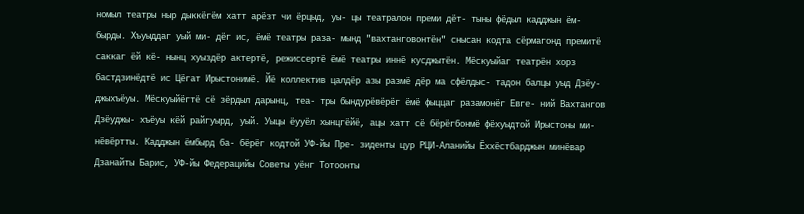номыл театры ныр дыккёгём хатт арёзт чи ёрцыд, уы- цы театралон преми дёт- тыны фёдыл кадджын ём- бырды. Хъуыддаг уый ми- дёг ис, ёмё театры раза- мынд "вахтанговонтён" снысан кодта сёрмагонд премитё саккаг ёй кё- нынц хуыздёр актертё, режиссертё ёмё театры иннё кусджытён. Мёскуыйаг театрён хорз бастдзинёдтё ис Цёгат Ирыстонимё. Йё коллектив цалдёр азы размё дёр ма сфёлдыс- тадон балцы уыд Дзёу- джыхъёуы. Мёскуыйёгтё сё зёрдыл дарынц, теа- тры бындурёвёрёг ёмё фыццаг разамонёг Евге- ний Вахтангов Дзёуджы- хъёуы кёй райгуырд, уый. Уыцы ёууёл хынцгёйё, ацы хатт сё бёрёгбонмё фёхуыдтой Ирыстоны ми- нёвёртты. Кадджын ёмбырд ба- бёрёг кодтой УФ-йы Пре- зиденты цур РЦИ-Аланийы Ёххёстбарджын минёвар Дзанайты Барис, УФ-йы Федерацийы Советы уёнг Тотоонты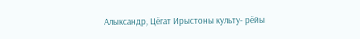Алыксандр, Цёгат Ирыстоны культу- рёйы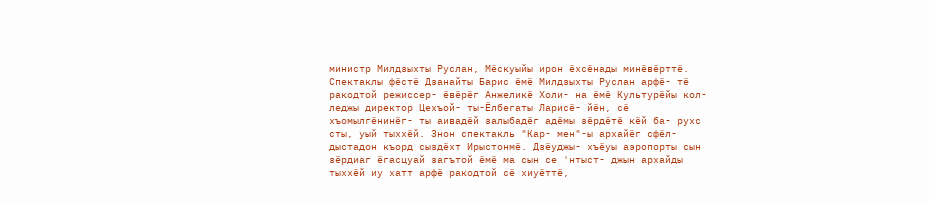министр Милдзыхты Руслан, Мёскуыйы ирон ёхсёнады минёвёрттё. Спектаклы фёстё Дзанайты Барис ёмё Милдзыхты Руслан арфё- тё ракодтой режиссер- ёвёрёг Анжеликё Холи- на ёмё Культурёйы кол- леджы директор Цехъой- ты-Ёлбегаты Ларисё- йён, сё хъомылгёнинёг- ты аивадёй залыбадёг адёмы зёрдётё кёй ба- рухс сты, уый тыххёй. Знон спектакль "Кар- мен"-ы архайёг сфёл- дыстадон къорд сыздёхт Ирыстонмё. Дзёуджы- хъёуы аэропорты сын зёрдиаг ёгасцуай загътой ёмё ма сын се 'нтыст- джын архайды тыххёй иу хатт арфё ракодтой сё хиуёттё,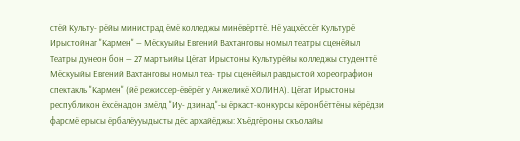стёй Культу- рёйы министрад ёмё колледжы минёвёрттё. Нё уацхёссёг Культурё Ирыстойнаг "Кармен" — Мёскуыйы Евгений Вахтанговы номыл театры сценёйыл Театры дунеон бон — 27 мартъийы Цёгат Ирыстоны Культурёйы колледжы студенттё Мёскуыйы Евгений Вахтанговы номыл теа- тры сценёйыл равдыстой хореографион спектакль "Кармен" (йё режиссер-ёвёрёг у Анжеликё ХОЛИНА). Цёгат Ирыстоны республикон ёхсёнадон змёлд "Иу- дзинад"-ы ёркаст-конкурсы кёронбёттёны кёрёдзи фарсмё ерысы ёрбалёууыдысты дёс архайёджы: Хъёдгёроны скъолайы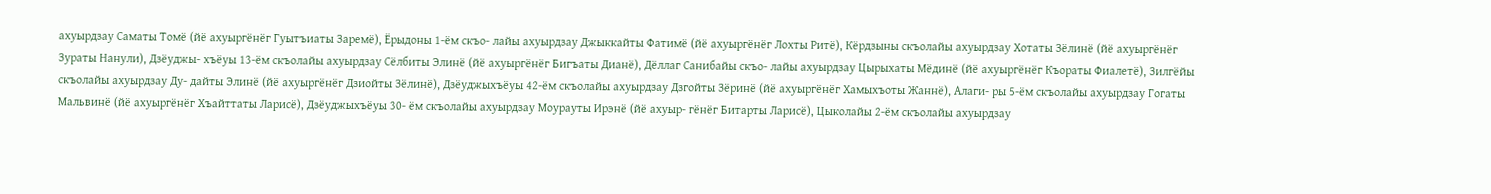ахуырдзау Саматы Томё (йё ахуыргёнёг Гуытъиаты Заремё), Ёрыдоны 1-ём скъо- лайы ахуырдзау Джыккайты Фатимё (йё ахуыргёнёг Лохты Ритё), Кёрдзыны скъолайы ахуырдзау Хотаты Зёлинё (йё ахуыргёнёг Зураты Нанули), Дзёуджы- хъёуы 13-ём скъолайы ахуырдзау Сёлбиты Элинё (йё ахуыргёнёг Бигъаты Дианё), Дёллаг Санибайы скъо- лайы ахуырдзау Цырыхаты Мёдинё (йё ахуыргёнёг Къораты Фиалетё), Зилгёйы скъолайы ахуырдзау Ду- дайты Элинё (йё ахуыргёнёг Дзиойты Зёлинё), Дзёуджыхъёуы 42-ём скъолайы ахуырдзау Дзгойты Зёринё (йё ахуыргёнёг Хамыхъоты Жаннё), Алаги- ры 5-ём скъолайы ахуырдзау Гогаты Мальвинё (йё ахуыргёнёг Хъайттаты Ларисё), Дзёуджыхъёуы 30- ём скъолайы ахуырдзау Моурауты Ирэнё (йё ахуыр- гёнёг Битарты Ларисё), Цыколайы 2-ём скъолайы ахуырдзау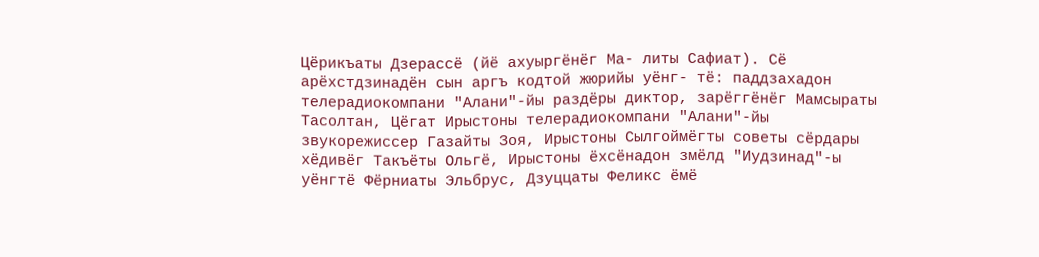Цёрикъаты Дзерассё (йё ахуыргёнёг Ма- литы Сафиат). Сё арёхстдзинадён сын аргъ кодтой жюрийы уёнг- тё: паддзахадон телерадиокомпани "Алани"-йы раздёры диктор, зарёггёнёг Мамсыраты Тасолтан, Цёгат Ирыстоны телерадиокомпани "Алани"-йы звукорежиссер Газайты Зоя, Ирыстоны Сылгоймёгты советы сёрдары хёдивёг Такъёты Ольгё, Ирыстоны ёхсёнадон змёлд "Иудзинад"-ы уёнгтё Фёрниаты Эльбрус, Дзуццаты Феликс ёмё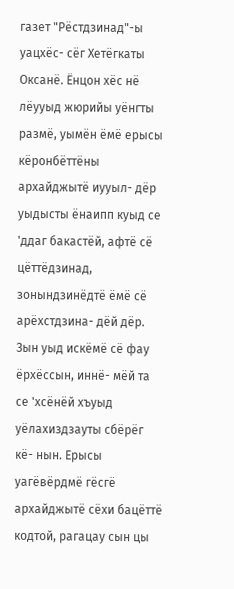газет "Рёстдзинад"-ы уацхёс- сёг Хетёгкаты Оксанё. Ёнцон хёс нё лёууыд жюрийы уёнгты размё, уымён ёмё ерысы кёронбёттёны архайджытё иууыл- дёр уыдысты ёнаипп куыд се 'ддаг бакастёй, афтё сё цёттёдзинад, зонындзинёдтё ёмё сё арёхстдзина- дёй дёр. Зын уыд искёмё сё фау ёрхёссын, иннё- мёй та се 'хсёнёй хъуыд уёлахиздзауты сбёрёг кё- нын. Ерысы уагёвёрдмё гёсгё архайджытё сёхи бацёттё кодтой, рагацау сын цы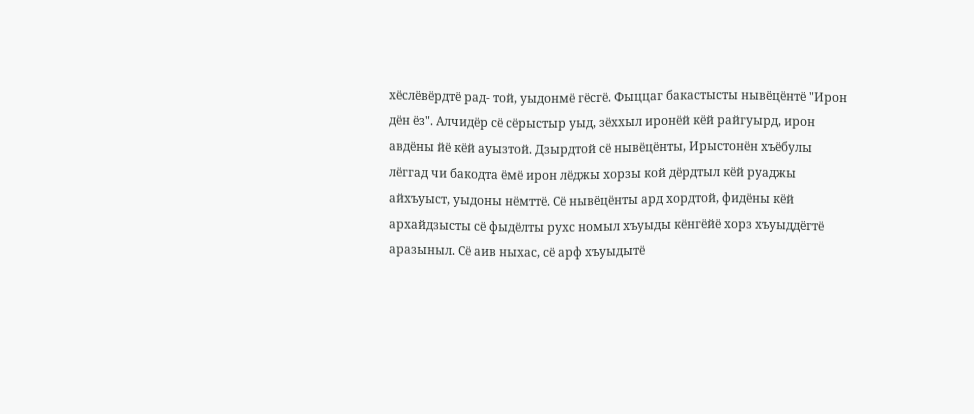хёслёвёрдтё рад- той, уыдонмё гёсгё. Фыццаг бакастысты нывёцёнтё "Ирон дён ёз". Алчидёр сё сёрыстыр уыд, зёххыл иронёй кёй райгуырд, ирон авдёны йё кёй ауызтой. Дзырдтой сё нывёцёнты, Ирыстонён хъёбулы лёггад чи бакодта ёмё ирон лёджы хорзы кой дёрдтыл кёй руаджы айхъуыст, уыдоны нёмттё. Сё нывёцёнты ард хордтой, фидёны кёй архайдзысты сё фыдёлты рухс номыл хъуыды кёнгёйё хорз хъуыддёгтё аразыныл. Сё аив ныхас, сё арф хъуыдытё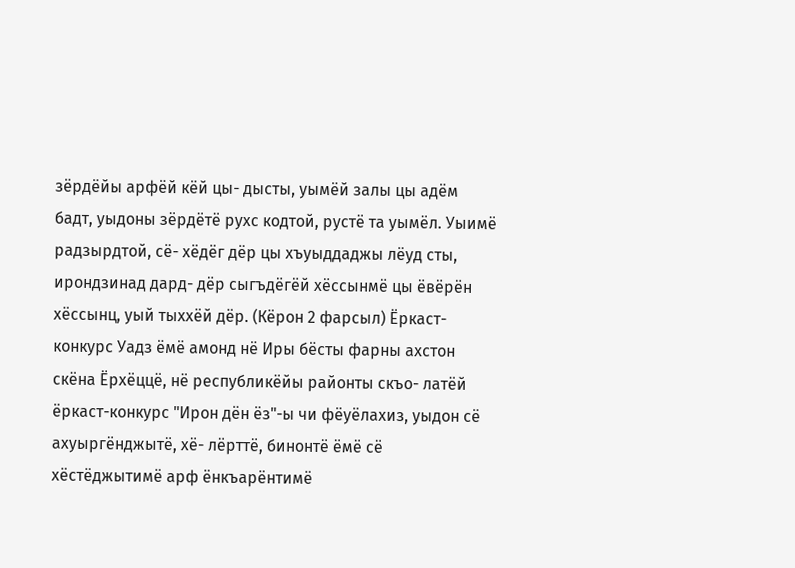зёрдёйы арфёй кёй цы- дысты, уымёй залы цы адём бадт, уыдоны зёрдётё рухс кодтой, рустё та уымёл. Уыимё радзырдтой, сё- хёдёг дёр цы хъуыддаджы лёуд сты, ирондзинад дард- дёр сыгъдёгёй хёссынмё цы ёвёрён хёссынц, уый тыххёй дёр. (Кёрон 2 фарсыл) Ёркаст-конкурс Уадз ёмё амонд нё Иры бёсты фарны ахстон скёна Ёрхёццё, нё республикёйы районты скъо- латёй ёркаст-конкурс "Ирон дён ёз"-ы чи фёуёлахиз, уыдон сё ахуыргёнджытё, хё- лёрттё, бинонтё ёмё сё хёстёджытимё арф ёнкъарёнтимё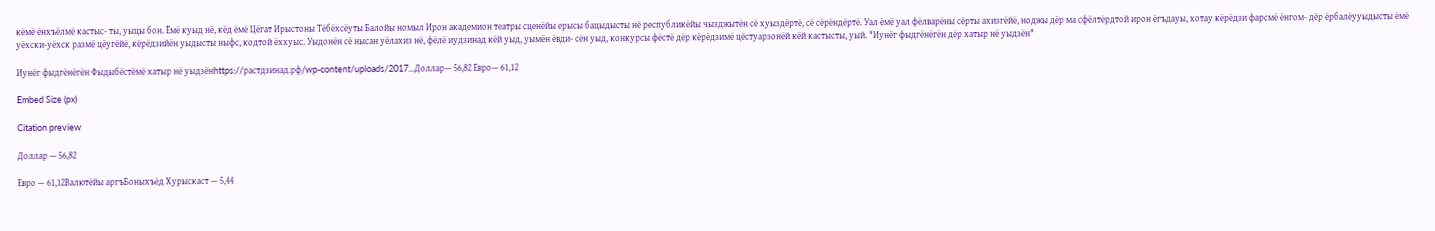кёмё ёнхъёлмё кастыс- ты, уыцы бон. Ёмё куыд нё, кёд ёмё Цёгат Ирыстоны Тёбёхсёуты Балойы номыл Ирон академион театры сценёйы ерысы бацыдысты нё республикёйы чызджытён сё хуыздёртё, сё сёрёндёртё. Уал ёмё уал фёлварёны сёрты ахизгёйё, ноджы дёр ма сфёлтёрдтой ирон ёгъдауы, хотау кёрёдзи фарсмё ёнгом- дёр ёрбалёууыдысты ёмё уёхски-уёхск размё цёугёйё, кёрёдзийён уыдысты ныфс, кодтой ёххуыс. Уыдонён сё нысан уёлахиз нё, фёлё иудзинад кёй уыд, уымён ёвди- сён уыд, конкурсы фёстё дёр кёрёдзимё цёстуарзонёй кёй кастысты, уый. "Иунёг фыдгёнёгён дёр хатыр нё уыдзён"

Иунёг фыдгёнёгён Фыдыбёстёмё хатыр нё уыдзёнhttps://растдзинад.рф/wp-content/uploads/2017...Доллар— 56,82 Евро— 61,12

Embed Size (px)

Citation preview

Доллар — 56,82

Евро — 61,12Валютёйы аргъБоныхъёд Хурыскаст — 5,44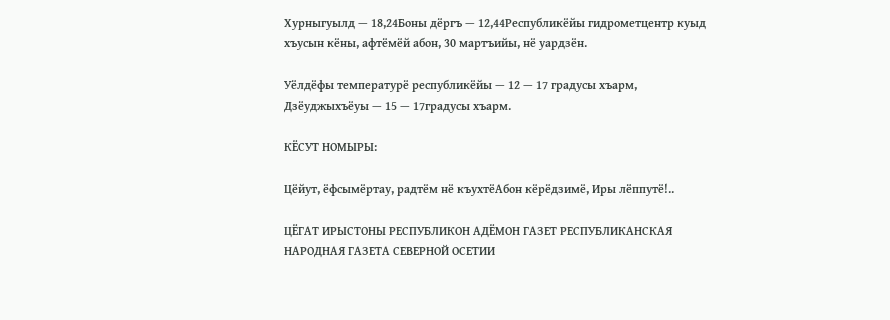Хурныгуылд — 18,24Боны дёргъ — 12,44Республикёйы гидрометцентр куыд хъусын кёны, афтёмёй абон, 30 мартъийы, нё уардзён.

Уёлдёфы температурё республикёйы — 12 — 17 градусы хъарм, Дзёуджыхъёуы — 15 — 17градусы хъарм.

КЁСУТ НОМЫРЫ:

Цёйут, ёфсымёртау, радтём нё къухтёАбон кёрёдзимё, Иры лёппутё!..

ЦЁГАТ ИРЫСТОНЫ РЕСПУБЛИКОН АДЁМОН ГАЗЕТ РЕСПУБЛИКАНСКАЯ НАРОДНАЯ ГАЗЕТА СЕВЕРНОЙ ОСЕТИИ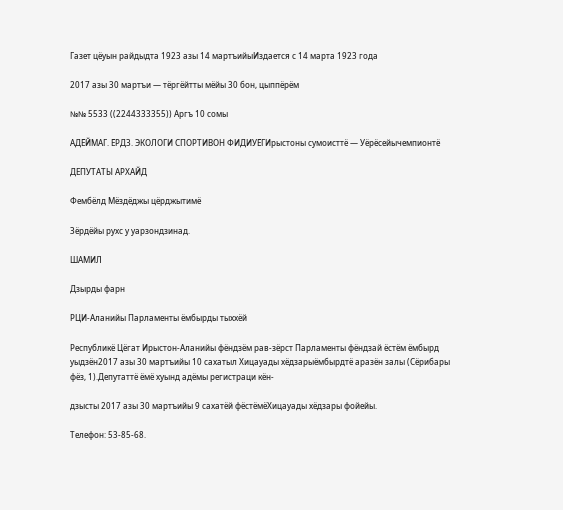Газет цёуын райдыдта 1923 азы 14 мартъийыИздается с 14 марта 1923 года

2017 азы 30 мартъи — тёргёйтты мёйы 30 бон, цыппёрём

№№ 5533 ((2244333355)) Аргъ 10 сомы

АДЁЙМАГ. ЁРДЗ. ЭКОЛОГИ СПОРТИВОН ФИДИУЁГИрыстоны сумоисттё — Уёрёсейычемпионтё

ДЕПУТАТЫ АРХАЙД

Фембёлд Мёздёджы цёрджытимё

Зёрдёйы рухс у уарзондзинад.

ШАМИЛ

Дзырды фарн

РЦИ-Аланийы Парламенты ёмбырды тыххёй

Республикё Цёгат Ирыстон-Аланийы фёндзём рав-зёрст Парламенты фёндзай ёстём ёмбырд уыдзён2017 азы 30 мартъийы 10 сахатыл Хицауады хёдзарыёмбырдтё аразён залы (Сёрибары фёз, 1).Депутаттё ёмё хуынд адёмы регистраци кён-

дзысты 2017 азы 30 мартъийы 9 сахатёй фёстёмёХицауады хёдзары фойейы.

Телефон: 53-85-68.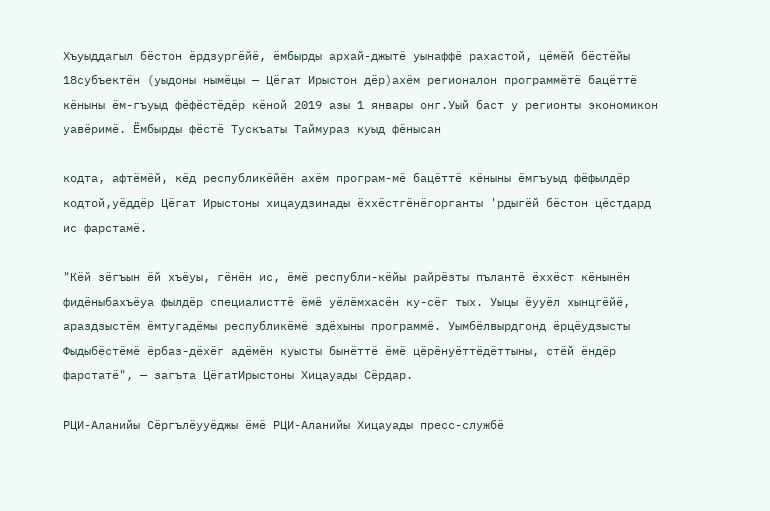Хъуыддагыл бёстон ёрдзургёйё, ёмбырды архай-джытё уынаффё рахастой, цёмёй бёстёйы 18субъектён (уыдоны нымёцы — Цёгат Ирыстон дёр)ахём регионалон программётё бацёттё кёныны ём-гъуыд фёфёстёдёр кёной 2019 азы 1 январы онг.Уый баст у регионты экономикон уавёримё. Ёмбырды фёстё Тускъаты Таймураз куыд фёнысан

кодта, афтёмёй, кёд республикёйён ахём програм-мё бацёттё кёныны ёмгъуыд фёфылдёр кодтой,уёддёр Цёгат Ирыстоны хицаудзинады ёххёстгёнёгорганты 'рдыгёй бёстон цёстдард ис фарстамё.

"Кёй зёгъын ёй хъёуы, гёнён ис, ёмё республи-кёйы райрёзты пълантё ёххёст кёнынён фидёныбахъёуа фылдёр специалисттё ёмё уёлёмхасён ку-сёг тых. Уыцы ёууёл хынцгёйё, араздзыстём ёмтугадёмы республикёмё здёхыны программё. Уымбёлвырдгонд ёрцёудзысты Фыдыбёстёмё ёрбаз-дёхёг адёмён куысты бынёттё ёмё цёрёнуёттёдёттыны, стёй ёндёр фарстатё", — загъта ЦёгатИрыстоны Хицауады Сёрдар.

РЦИ-Аланийы Сёргълёууёджы ёмё РЦИ-Аланийы Хицауады пресс-службё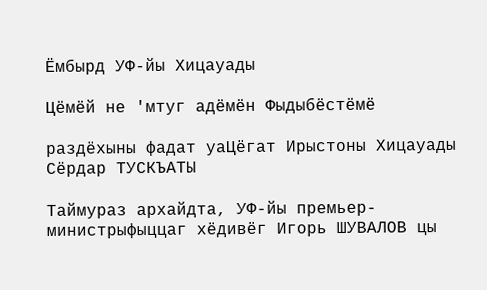Ёмбырд УФ-йы Хицауады

Цёмёй не 'мтуг адёмён Фыдыбёстёмё

раздёхыны фадат уаЦёгат Ирыстоны Хицауады Сёрдар ТУСКЪАТЫ

Таймураз архайдта, УФ-йы премьер-министрыфыццаг хёдивёг Игорь ШУВАЛОВ цы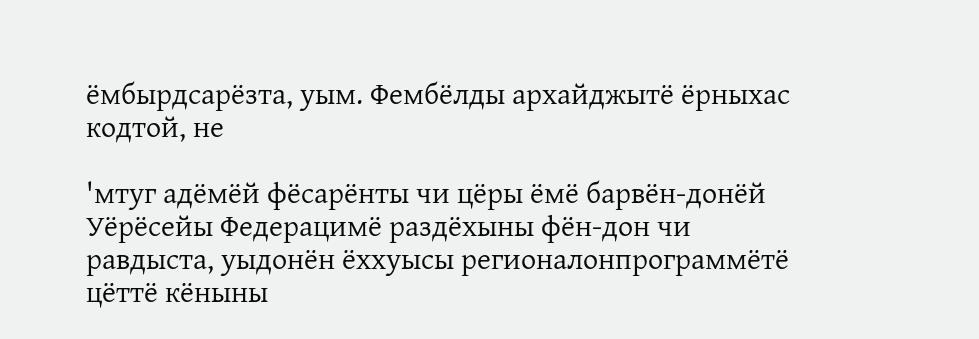ёмбырдсарёзта, уым. Фембёлды архайджытё ёрныхас кодтой, не

'мтуг адёмёй фёсарёнты чи цёры ёмё барвён-донёй Уёрёсейы Федерацимё раздёхыны фён-дон чи равдыста, уыдонён ёххуысы регионалонпрограммётё цёттё кёныны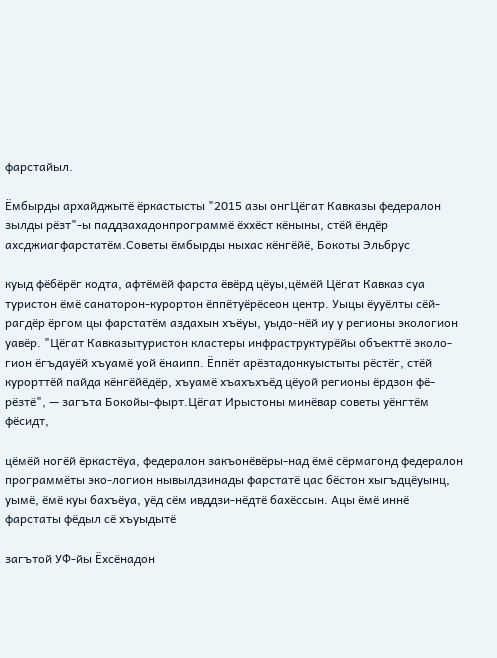фарстайыл.

Ёмбырды архайджытё ёркастысты "2015 азы онгЦёгат Кавказы федералон зылды рёзт"-ы паддзахадонпрограммё ёххёст кёныны, стёй ёндёр ахсджиагфарстатём.Советы ёмбырды ныхас кёнгёйё, Бокоты Эльбрус

куыд фёбёрёг кодта, афтёмёй фарста ёвёрд цёуы,цёмёй Цёгат Кавказ суа туристон ёмё санаторон-курортон ёппётуёрёсеон центр. Уыцы ёууёлты сёй-рагдёр ёргом цы фарстатём аздахын хъёуы, уыдо-нёй иу у регионы экологион уавёр. "Цёгат Кавказытуристон кластеры инфраструктурёйы объекттё эколо-гион ёгъдауёй хъуамё уой ёнаипп. Ёппёт арёзтадонкуыстыты рёстёг, стёй курорттёй пайда кёнгёйёдёр, хъуамё хъахъхъёд цёуой регионы ёрдзон фё-рёзтё", — загъта Бокойы-фырт.Цёгат Ирыстоны минёвар советы уёнгтём фёсидт,

цёмёй ногёй ёркастёуа, федералон закъонёвёры-над ёмё сёрмагонд федералон программёты эко-логион нывылдзинады фарстатё цас бёстон хыгъдцёуынц, уымё, ёмё куы бахъёуа, уёд сём ивддзи-нёдтё бахёссын. Ацы ёмё иннё фарстаты фёдыл сё хъуыдытё

загътой УФ-йы Ёхсёнадон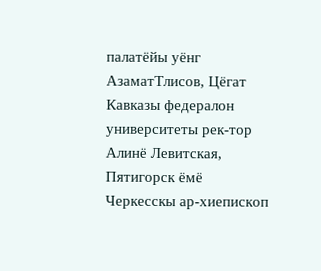палатёйы уёнг АзаматТлисов, Цёгат Кавказы федералон университеты рек-тор Алинё Левитская, Пятигорск ёмё Черкесскы ар-хиепископ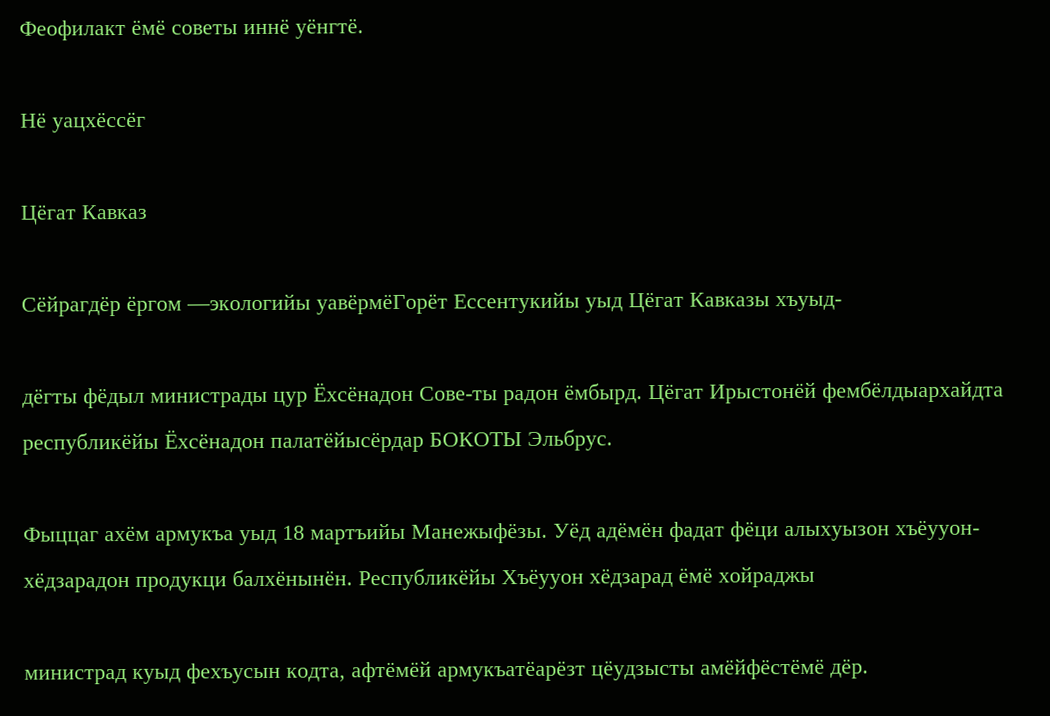Феофилакт ёмё советы иннё уёнгтё.

Нё уацхёссёг

Цёгат Кавказ

Сёйрагдёр ёргом —экологийы уавёрмёГорёт Ессентукийы уыд Цёгат Кавказы хъуыд-

дёгты фёдыл министрады цур Ёхсёнадон Сове-ты радон ёмбырд. Цёгат Ирыстонёй фембёлдыархайдта республикёйы Ёхсёнадон палатёйысёрдар БОКОТЫ Эльбрус.

Фыццаг ахём армукъа уыд 18 мартъийы Манежыфёзы. Уёд адёмён фадат фёци алыхуызон хъёууон-хёдзарадон продукци балхёнынён. Республикёйы Хъёууон хёдзарад ёмё хойраджы

министрад куыд фехъусын кодта, афтёмёй армукъатёарёзт цёудзысты амёйфёстёмё дёр.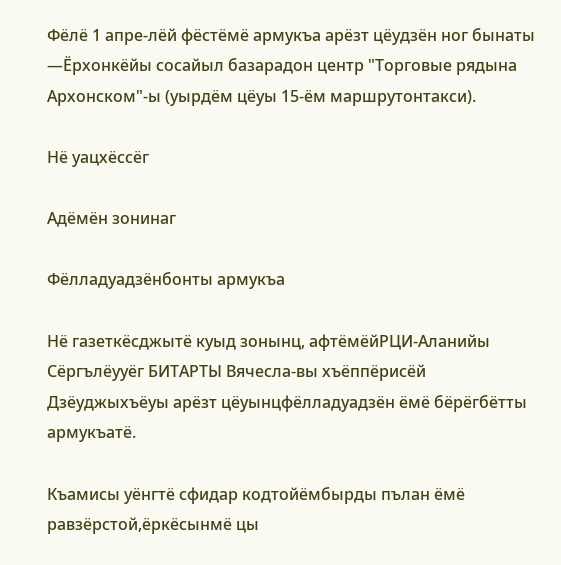Фёлё 1 апре-лёй фёстёмё армукъа арёзт цёудзён ног бынаты —Ёрхонкёйы сосайыл базарадон центр "Торговые рядына Архонском"-ы (уырдём цёуы 15-ём маршрутонтакси).

Нё уацхёссёг

Адёмён зонинаг

Фёлладуадзёнбонты армукъа

Нё газеткёсджытё куыд зонынц, афтёмёйРЦИ-Аланийы Сёргълёууёг БИТАРТЫ Вячесла-вы хъёппёрисёй Дзёуджыхъёуы арёзт цёуынцфёлладуадзён ёмё бёрёгбётты армукъатё.

Къамисы уёнгтё сфидар кодтойёмбырды пълан ёмё равзёрстой,ёркёсынмё цы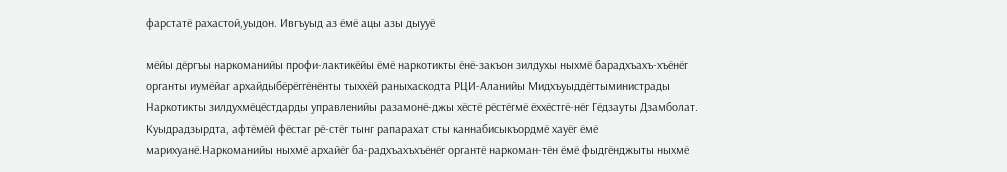фарстатё рахастой,уыдон. Ивгъуыд аз ёмё ацы азы дыууё

мёйы дёргъы наркоманийы профи-лактикёйы ёмё наркотикты ёнё-закъон зилдухы ныхмё барадхъахъ-хъёнёг органты иумёйаг архайдыбёрёггёнёнты тыххёй раныхаскодта РЦИ-Аланийы Мидхъуыддёгтыминистрады Наркотикты зилдухмёцёстдарды управленийы разамонё-джы хёстё рёстёгмё ёххёстгё-нёг Гёдзауты Дзамболат. Куыдрадзырдта, афтёмёй фёстаг рё-стёг тынг рапарахат сты каннабисыкъордмё хауёг ёмё марихуанё.Наркоманийы ныхмё архайёг ба-радхъахъхъёнёг органтё наркоман-тён ёмё фыдгёнджыты ныхмё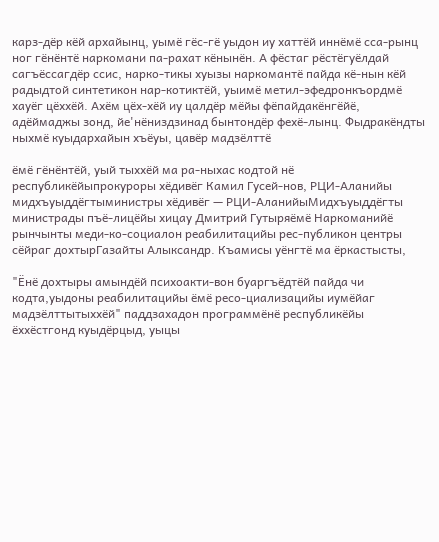карз-дёр кёй архайынц, уымё гёс-гё уыдон иу хаттёй иннёмё сса-рынц ног гёнёнтё наркомани па-рахат кёнынён. А фёстаг рёстёгуёлдай сагъёссагдёр ссис, нарко-тикы хуызы наркомантё пайда кё-нын кёй радыдтой синтетикон нар-котиктёй, уыимё метил-эфедронкъордмё хауёг цёххёй. Ахём цёх-хёй иу цалдёр мёйы фёпайдакёнгёйё, адёймаджы зонд, йе'нёниздзинад бынтондёр фехё-лынц. Фыдракёндты ныхмё куыдархайын хъёуы, цавёр мадзёлттё

ёмё гёнёнтёй, уый тыххёй ма ра-ныхас кодтой нё республикёйыпрокуроры хёдивёг Камил Гусей-нов, РЦИ-Аланийы мидхъуыддёгтыминистры хёдивёг — РЦИ-АланийыМидхъуыддёгты министрады пъё-лицёйы хицау Дмитрий Гутыряёмё Наркоманийё рынчынты меди-ко-социалон реабилитацийы рес-публикон центры сёйраг дохтырГазайты Алыксандр. Къамисы уёнгтё ма ёркастысты,

"Ёнё дохтыры амындёй психоакти-вон буаргъёдтёй пайда чи кодта,уыдоны реабилитацийы ёмё ресо-циализацийы иумёйаг мадзёлттытыххёй" паддзахадон программёнё республикёйы ёххёстгонд куыдёрцыд, уыцы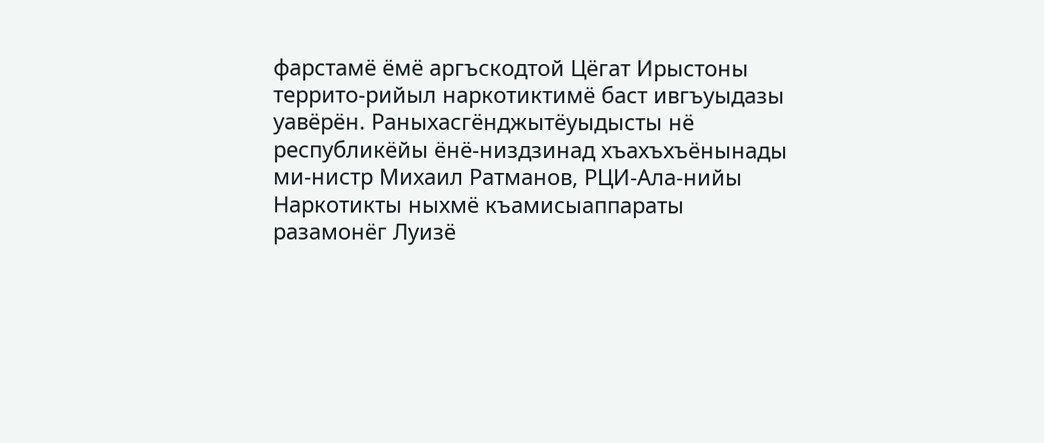фарстамё ёмё аргъскодтой Цёгат Ирыстоны террито-рийыл наркотиктимё баст ивгъуыдазы уавёрён. Раныхасгёнджытёуыдысты нё республикёйы ёнё-низдзинад хъахъхъёнынады ми-нистр Михаил Ратманов, РЦИ-Ала-нийы Наркотикты ныхмё къамисыаппараты разамонёг Луизё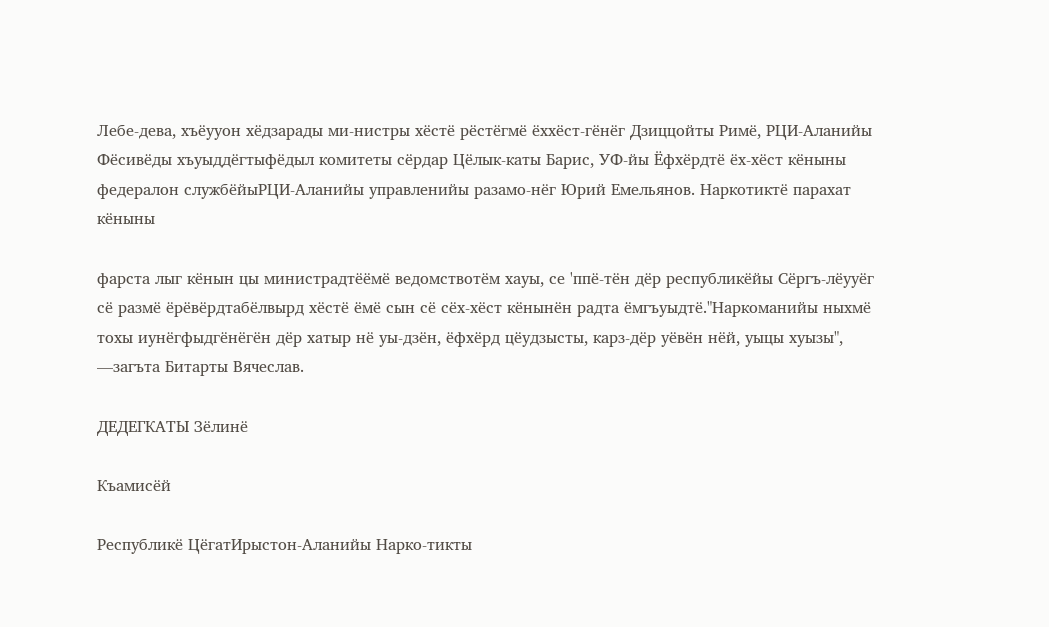Лебе-дева, хъёууон хёдзарады ми-нистры хёстё рёстёгмё ёххёст-гёнёг Дзиццойты Римё, РЦИ-Аланийы Фёсивёды хъуыддёгтыфёдыл комитеты сёрдар Цёлык-каты Барис, УФ-йы Ёфхёрдтё ёх-хёст кёныны федералон службёйыРЦИ-Аланийы управленийы разамо-нёг Юрий Емельянов. Наркотиктё парахат кёныны

фарста лыг кёнын цы министрадтёёмё ведомствотём хауы, се 'ппё-тён дёр республикёйы Сёргъ-лёууёг сё размё ёрёвёрдтабёлвырд хёстё ёмё сын сё сёх-хёст кёнынён радта ёмгъуыдтё."Наркоманийы ныхмё тохы иунёгфыдгёнёгён дёр хатыр нё уы-дзён, ёфхёрд цёудзысты, карз-дёр уёвён нёй, уыцы хуызы", —загъта Битарты Вячеслав.

ДЕДЕГКАТЫ Зёлинё

Къамисёй

Республикё ЦёгатИрыстон-Аланийы Нарко-тикты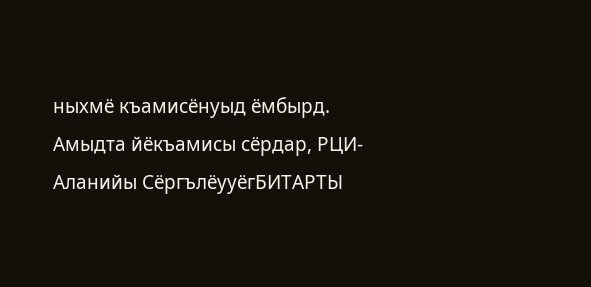ныхмё къамисёнуыд ёмбырд. Амыдта йёкъамисы сёрдар, РЦИ-Аланийы СёргълёууёгБИТАРТЫ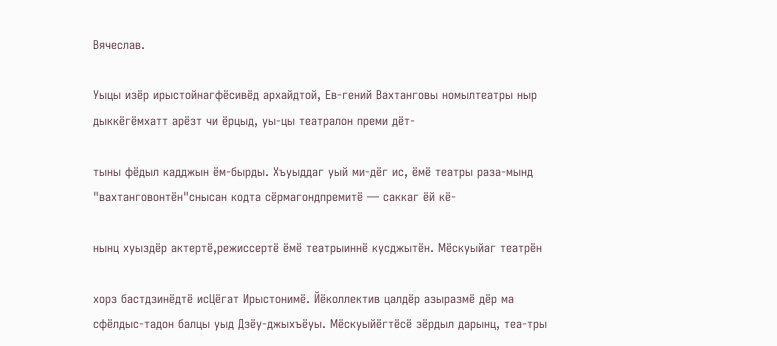Вячеслав.

Уыцы изёр ирыстойнагфёсивёд архайдтой, Ев-гений Вахтанговы номылтеатры ныр дыккёгёмхатт арёзт чи ёрцыд, уы-цы театралон преми дёт-

тыны фёдыл кадджын ём-бырды. Хъуыддаг уый ми-дёг ис, ёмё театры раза-мынд "вахтанговонтён"снысан кодта сёрмагондпремитё — саккаг ёй кё-

нынц хуыздёр актертё,режиссертё ёмё театрыиннё кусджытён. Мёскуыйаг театрён

хорз бастдзинёдтё исЦёгат Ирыстонимё. Йёколлектив цалдёр азыразмё дёр ма сфёлдыс-тадон балцы уыд Дзёу-джыхъёуы. Мёскуыйёгтёсё зёрдыл дарынц, теа-тры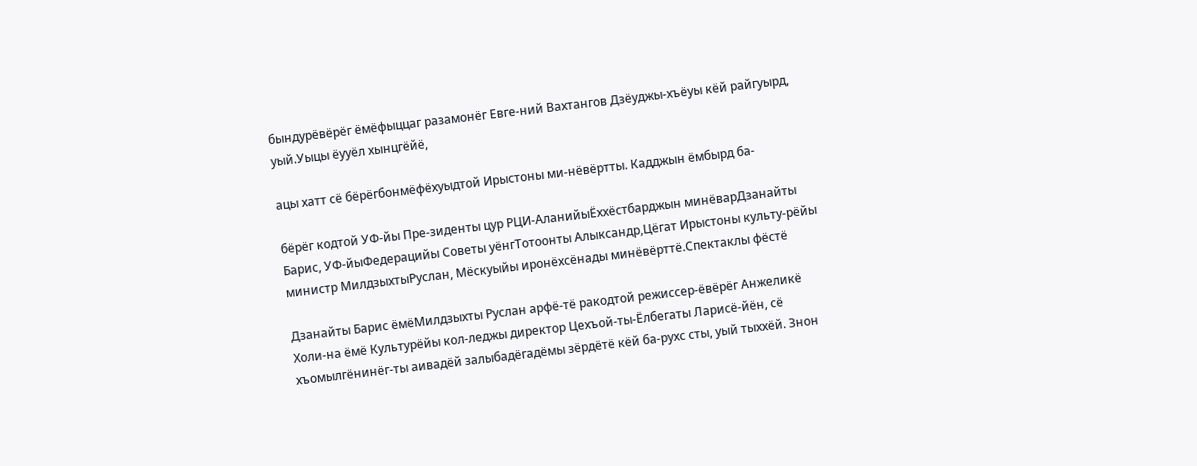бындурёвёрёг ёмёфыццаг разамонёг Евге-ний Вахтангов Дзёуджы-хъёуы кёй райгуырд, уый.Уыцы ёууёл хынцгёйё,

ацы хатт сё бёрёгбонмёфёхуыдтой Ирыстоны ми-нёвёртты. Кадджын ёмбырд ба-

бёрёг кодтой УФ-йы Пре-зиденты цур РЦИ-АланийыЁххёстбарджын минёварДзанайты Барис, УФ-йыФедерацийы Советы уёнгТотоонты Алыксандр,Цёгат Ирыстоны культу-рёйы министр МилдзыхтыРуслан, Мёскуыйы иронёхсёнады минёвёрттё.Спектаклы фёстё

Дзанайты Барис ёмёМилдзыхты Руслан арфё-тё ракодтой режиссер-ёвёрёг Анжеликё Холи-на ёмё Культурёйы кол-леджы директор Цехъой-ты-Ёлбегаты Ларисё-йён, сё хъомылгёнинёг-ты аивадёй залыбадёгадёмы зёрдётё кёй ба-рухс сты, уый тыххёй. Знон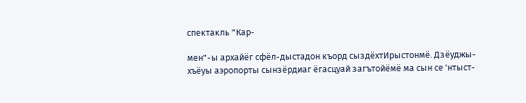спектакль "Кар-

мен"-ы архайёг сфёл-дыстадон къорд сыздёхтИрыстонмё. Дзёуджы-хъёуы аэропорты сынзёрдиаг ёгасцуай загътойёмё ма сын се 'нтыст-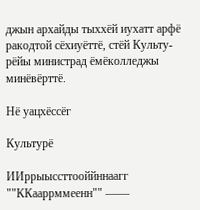джын архайды тыххёй иухатт арфё ракодтой сёхиуёттё, стёй Культу-рёйы министрад ёмёколледжы минёвёрттё.

Нё уацхёссёг

Культурё

ИИррыыссттооййннаагг ""ККааррммеенн"" ——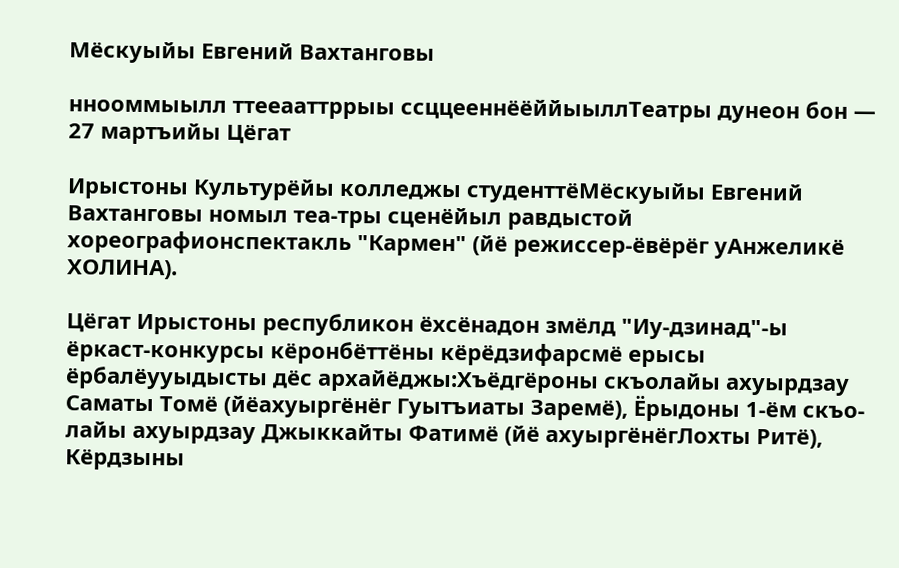Мёскуыйы Евгений Вахтанговы

ннооммыылл ттееааттррыы ссццееннёёййыыллТеатры дунеон бон — 27 мартъийы Цёгат

Ирыстоны Культурёйы колледжы студенттёМёскуыйы Евгений Вахтанговы номыл теа-тры сценёйыл равдыстой хореографионспектакль "Кармен" (йё режиссер-ёвёрёг уАнжеликё ХОЛИНА).

Цёгат Ирыстоны республикон ёхсёнадон змёлд "Иу-дзинад"-ы ёркаст-конкурсы кёронбёттёны кёрёдзифарсмё ерысы ёрбалёууыдысты дёс архайёджы:Хъёдгёроны скъолайы ахуырдзау Саматы Томё (йёахуыргёнёг Гуытъиаты Заремё), Ёрыдоны 1-ём скъо-лайы ахуырдзау Джыккайты Фатимё (йё ахуыргёнёгЛохты Ритё), Кёрдзыны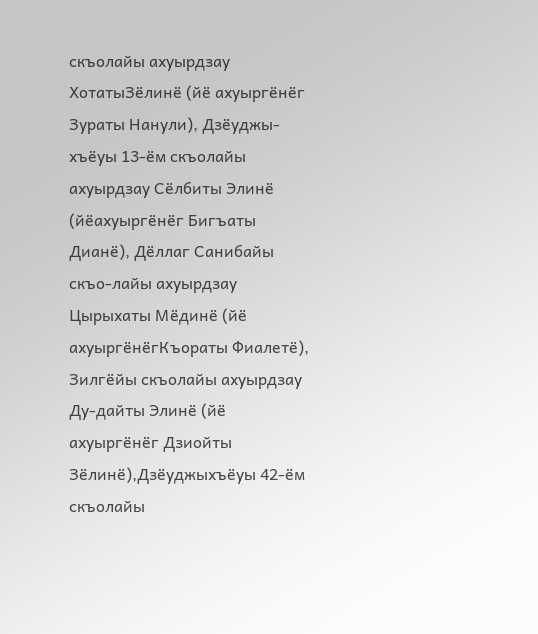скъолайы ахуырдзау ХотатыЗёлинё (йё ахуыргёнёг Зураты Нанули), Дзёуджы-хъёуы 13-ём скъолайы ахуырдзау Сёлбиты Элинё (йёахуыргёнёг Бигъаты Дианё), Дёллаг Санибайы скъо-лайы ахуырдзау Цырыхаты Мёдинё (йё ахуыргёнёгКъораты Фиалетё), Зилгёйы скъолайы ахуырдзау Ду-дайты Элинё (йё ахуыргёнёг Дзиойты Зёлинё),Дзёуджыхъёуы 42-ём скъолайы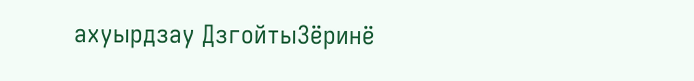ахуырдзау ДзгойтыЗёринё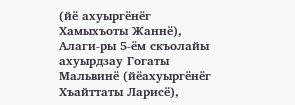(йё ахуыргёнёг Хамыхъоты Жаннё), Алаги-ры 5-ём скъолайы ахуырдзау Гогаты Мальвинё (йёахуыргёнёг Хъайттаты Ларисё),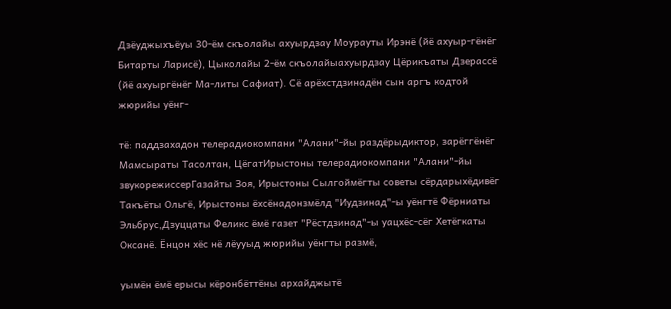Дзёуджыхъёуы 30-ём скъолайы ахуырдзау Моурауты Ирэнё (йё ахуыр-гёнёг Битарты Ларисё), Цыколайы 2-ём скъолайыахуырдзау Цёрикъаты Дзерассё (йё ахуыргёнёг Ма-литы Сафиат). Сё арёхстдзинадён сын аргъ кодтой жюрийы уёнг-

тё: паддзахадон телерадиокомпани "Алани"-йы раздёрыдиктор, зарёггёнёг Мамсыраты Тасолтан, ЦёгатИрыстоны телерадиокомпани "Алани"-йы звукорежиссерГазайты Зоя, Ирыстоны Сылгоймёгты советы сёрдарыхёдивёг Такъёты Ольгё, Ирыстоны ёхсёнадонзмёлд "Иудзинад"-ы уёнгтё Фёрниаты Эльбрус,Дзуццаты Феликс ёмё газет "Рёстдзинад"-ы уацхёс-сёг Хетёгкаты Оксанё. Ёнцон хёс нё лёууыд жюрийы уёнгты размё,

уымён ёмё ерысы кёронбёттёны архайджытё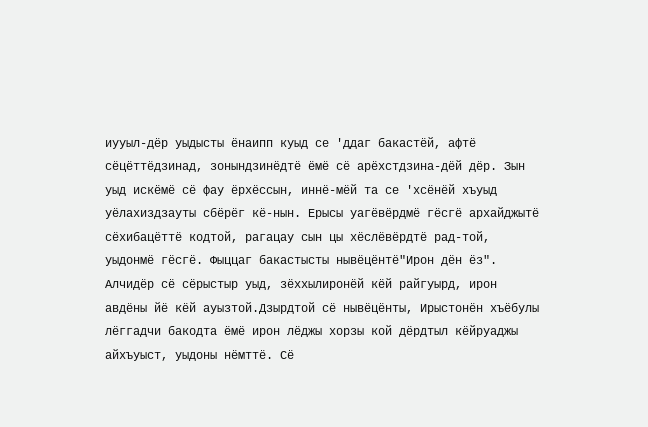иууыл-дёр уыдысты ёнаипп куыд се 'ддаг бакастёй, афтё сёцёттёдзинад, зонындзинёдтё ёмё сё арёхстдзина-дёй дёр. Зын уыд искёмё сё фау ёрхёссын, иннё-мёй та се 'хсёнёй хъуыд уёлахиздзауты сбёрёг кё-нын. Ерысы уагёвёрдмё гёсгё архайджытё сёхибацёттё кодтой, рагацау сын цы хёслёвёрдтё рад-той, уыдонмё гёсгё. Фыццаг бакастысты нывёцёнтё"Ирон дён ёз". Алчидёр сё сёрыстыр уыд, зёххылиронёй кёй райгуырд, ирон авдёны йё кёй ауызтой.Дзырдтой сё нывёцёнты, Ирыстонён хъёбулы лёггадчи бакодта ёмё ирон лёджы хорзы кой дёрдтыл кёйруаджы айхъуыст, уыдоны нёмттё. Сё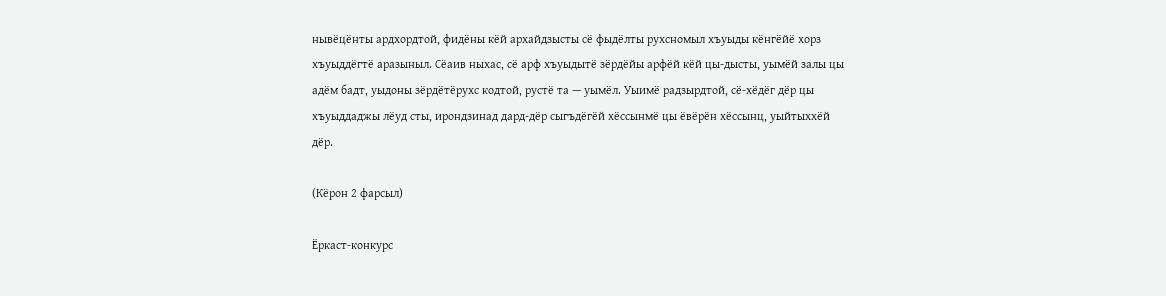нывёцёнты ардхордтой, фидёны кёй архайдзысты сё фыдёлты рухсномыл хъуыды кёнгёйё хорз хъуыддёгтё аразыныл. Сёаив ныхас, сё арф хъуыдытё зёрдёйы арфёй кёй цы-дысты, уымёй залы цы адём бадт, уыдоны зёрдётёрухс кодтой, рустё та — уымёл. Уыимё радзырдтой, сё-хёдёг дёр цы хъуыддаджы лёуд сты, ирондзинад дард-дёр сыгъдёгёй хёссынмё цы ёвёрён хёссынц, уыйтыххёй дёр.

(Кёрон 2 фарсыл)

Ёркаст-конкурс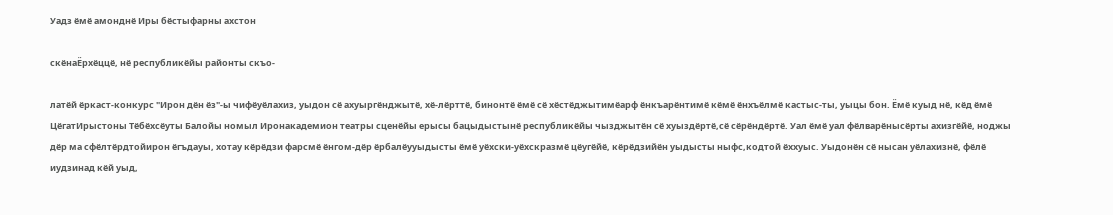Уадз ёмё амонднё Иры бёстыфарны ахстон

скёнаЁрхёццё, нё республикёйы районты скъо-

латёй ёркаст-конкурс "Ирон дён ёз"-ы чифёуёлахиз, уыдон сё ахуыргёнджытё, хё-лёрттё, бинонтё ёмё сё хёстёджытимёарф ёнкъарёнтимё кёмё ёнхъёлмё кастыс-ты, уыцы бон. Ёмё куыд нё, кёд ёмё ЦёгатИрыстоны Тёбёхсёуты Балойы номыл Иронакадемион театры сценёйы ерысы бацыдыстынё республикёйы чызджытён сё хуыздёртё,сё сёрёндёртё. Уал ёмё уал фёлварёнысёрты ахизгёйё, ноджы дёр ма сфёлтёрдтойирон ёгъдауы, хотау кёрёдзи фарсмё ёнгом-дёр ёрбалёууыдысты ёмё уёхски-уёхскразмё цёугёйё, кёрёдзийён уыдысты ныфс,кодтой ёххуыс. Уыдонён сё нысан уёлахизнё, фёлё иудзинад кёй уыд,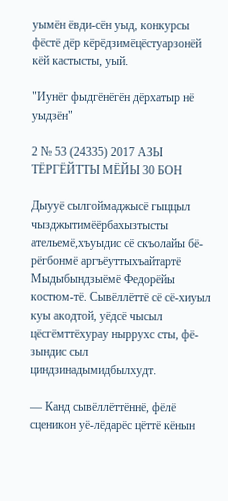уымён ёвди-сён уыд, конкурсы фёстё дёр кёрёдзимёцёстуарзонёй кёй кастысты, уый.

"Иунёг фыдгёнёгён дёрхатыр нё уыдзён"

2 № 53 (24335) 2017 АЗЫ ТЁРГЁЙТТЫ МЁЙЫ 30 БОН

Дыууё сылгоймаджысё гыццыл чызджытимёёрбахызтысты ательемё,хъуыдис сё скъолайы бё-рёгбонмё аргъёуттыхъайтартё Мыдыбындзыёмё Федорёйы костюм-тё. Сывёллёттё сё сё-хиуыл куы акодтой, уёдсё чысыл цёсгёмттёхурау ныррухс сты, фё-зындис сыл циндзинадымидбылхудт.

— Канд сывёллёттённё, фёлё сценикон уё-лёдарёс цёттё кёнын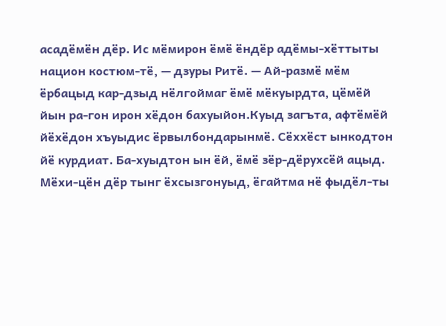асадёмён дёр. Ис мёмирон ёмё ёндёр адёмы-хёттыты национ костюм-тё, — дзуры Ритё. — Ай-размё мём ёрбацыд кар-дзыд нёлгоймаг ёмё мёкуырдта, цёмёй йын ра-гон ирон хёдон бахуыйон.Куыд загъта, афтёмёй йёхёдон хъуыдис ёрвылбондарынмё. Сёххёст ынкодтон йё курдиат. Ба-хуыдтон ын ёй, ёмё зёр-дёрухсёй ацыд. Мёхи-цён дёр тынг ёхсызгонуыд, ёгайтма нё фыдёл-ты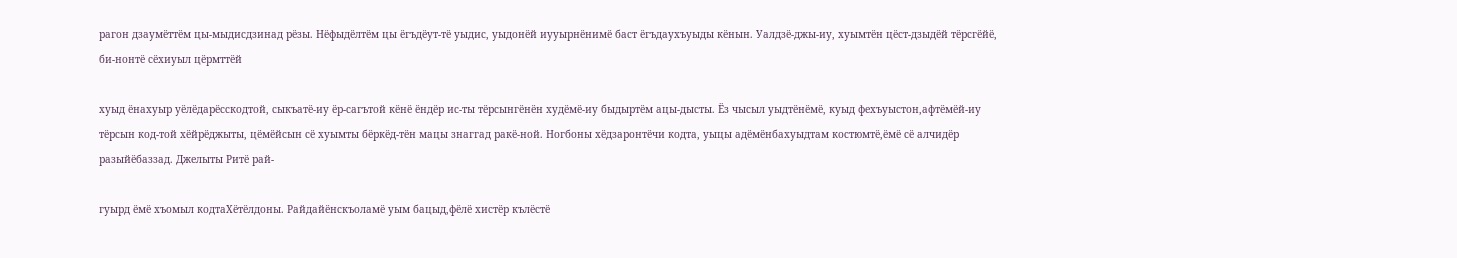рагон дзаумёттём цы-мыдисдзинад рёзы. Нёфыдёлтём цы ёгъдёут-тё уыдис, уыдонёй иууырнёнимё баст ёгъдаухъуыды кёнын. Уалдзё-джы-иу, хуымтён цёст-дзыдёй тёрсгёйё, би-нонтё сёхиуыл цёрмттёй

хуыд ёнахуыр уёлёдарёсскодтой, сыкъатё-иу ёр-сагътой кёнё ёндёр ис-ты тёрсынгёнён худёмё-иу быдыртём ацы-дысты. Ёз чысыл уыдтёнёмё, куыд фехъуыстон,афтёмёй-иу тёрсын код-той хёйрёджыты, цёмёйсын сё хуымты бёркёд-тён мацы знаггад ракё-ной. Ногбоны хёдзаронтёчи кодта, уыцы адёмёнбахуыдтам костюмтё,ёмё сё алчидёр разыйёбаззад. Джелыты Ритё рай-

гуырд ёмё хъомыл кодтаХётёлдоны. Райдайёнскъоламё уым бацыд,фёлё хистёр кълёстё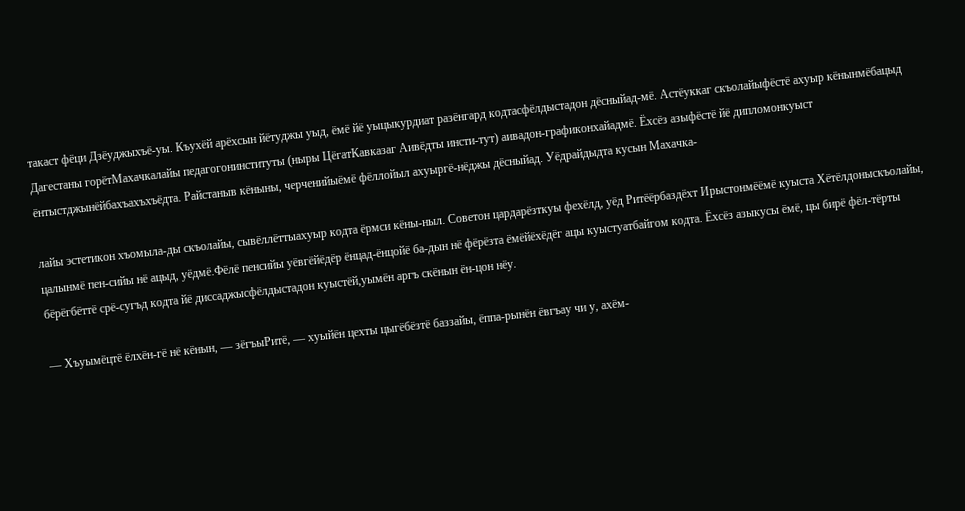такаст фёци Дзёуджыхъё-уы. Къухёй арёхсын йётуджы уыд, ёмё йё уыцыкурдиат разёнгард кодтасфёлдыстадон дёсныйад-мё. Астёуккаг скъолайыфёстё ахуыр кёнынмёбацыд Дагестаны горётМахачкалайы педагогонинституты (ныры ЦёгатКавказаг Аивёдты инсти-тут) аивадон-графиконхайадмё. Ёхсёз азыфёстё йё дипломонкуыст ёнтыстджынёйбахъахъхъёдта. Райстаныв кёныны, черченийыёмё фёллойыл ахуыргё-нёджы дёсныйад. Уёдрайдыдта кусын Махачка-

лайы эстетикон хъомыла-ды скъолайы, сывёллёттыахуыр кодта ёрмси кёны-ныл. Советон цардарёзткуы фехёлд, уёд Ритёёрбаздёхт Ирыстонмёёмё куыста Хётёлдоныскъолайы, цалынмё пен-сийы нё ацыд, уёдмё.Фёлё пенсийы уёвгёйёдёр ёнцад-ёнцойё ба-дын нё фёрёзта ёмёйёхёдёг ацы куыстуатбайгом кодта. Ёхсёз азыкусы ёмё, цы бирё фёл-тёрты бёрёгбёттё срё-сугъд кодта йё диссаджысфёлдыстадон куыстёй,уымён аргъ скёнын ён-цон нёу.

— Хъуымёцтё ёлхён-гё нё кёнын, — зёгъыРитё, — хуыйён цехты цыгёбёзтё баззайы, ёппа-рынён ёвгъау чи у, ахём-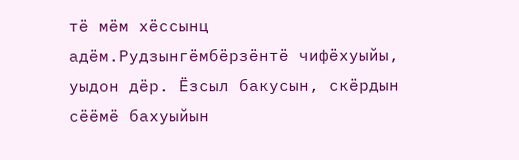тё мём хёссынц адём.Рудзынгёмбёрзёнтё чифёхуыйы, уыдон дёр. Ёзсыл бакусын, скёрдын сёёмё бахуыйын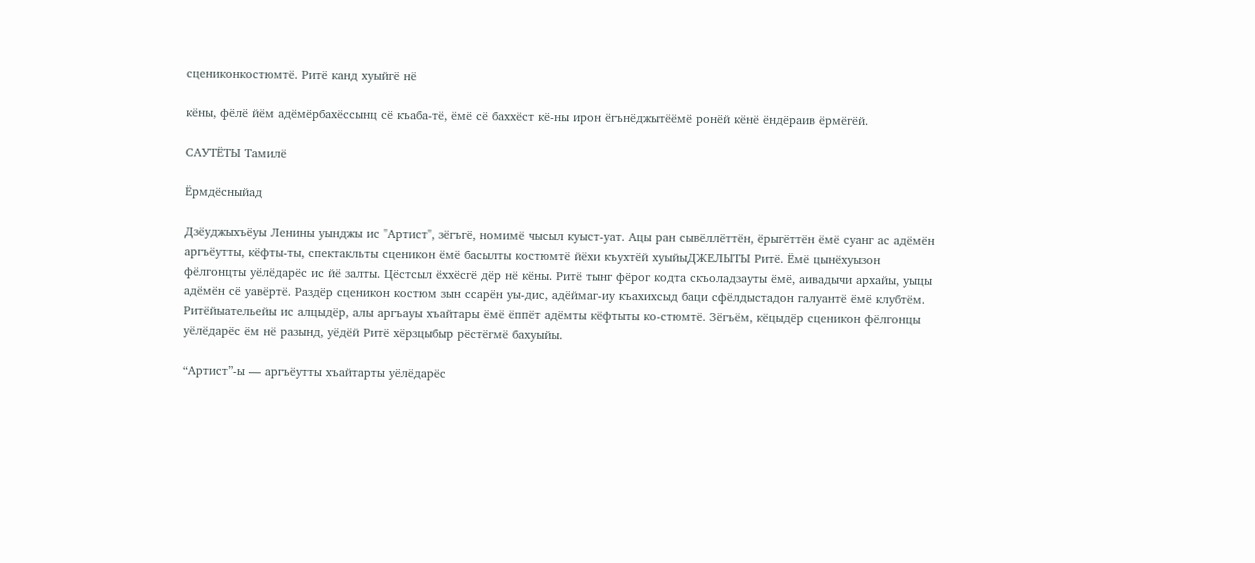сцениконкостюмтё. Ритё канд хуыйгё нё

кёны, фёлё йём адёмёрбахёссынц сё къаба-тё, ёмё сё баххёст кё-ны ирон ёгънёджытёёмё ронёй кёнё ёндёраив ёрмёгёй.

САУТЁТЫ Тамилё

Ёрмдёсныйад

Дзёуджыхъёуы Ленины уынджы ис "Артист", зёгъгё, номимё чысыл куыст-уат. Ацы ран сывёллёттён, ёрыгёттён ёмё суанг ас адёмён аргъёутты, кёфты-ты, спектакльты сценикон ёмё басылты костюмтё йёхи къухтёй хуыйыДЖЕЛЫТЫ Ритё. Ёмё цынёхуызон фёлгонцты уёлёдарёс ис йё залты. Цёстсыл ёххёсгё дёр нё кёны. Ритё тынг фёрог кодта скъоладзауты ёмё, аивадычи архайы, уыцы адёмён сё уавёртё. Раздёр сценикон костюм зын ссарён уы-дис, адёймаг-иу къахихсыд баци сфёлдыстадон галуантё ёмё клубтём. Ритёйыательейы ис алцыдёр, алы аргъауы хъайтары ёмё ёппёт адёмты кёфтыты ко-стюмтё. Зёгъём, кёцыдёр сценикон фёлгонцы уёлёдарёс ём нё разынд, уёдёй Ритё хёрзцыбыр рёстёгмё бахуыйы.

“Артист”-ы — аргъёутты хъайтарты уёлёдарёс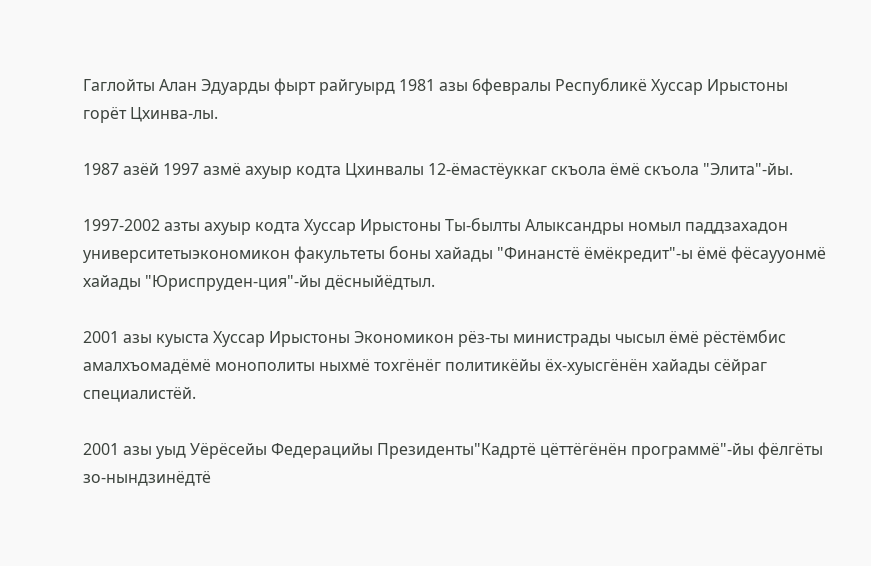Гаглойты Алан Эдуарды фырт райгуырд 1981 азы 6февралы Республикё Хуссар Ирыстоны горёт Цхинва-лы.

1987 азёй 1997 азмё ахуыр кодта Цхинвалы 12-ёмастёуккаг скъола ёмё скъола "Элита"-йы.

1997-2002 азты ахуыр кодта Хуссар Ирыстоны Ты-былты Алыксандры номыл паддзахадон университетыэкономикон факультеты боны хайады "Финанстё ёмёкредит"-ы ёмё фёсаууонмё хайады "Юриспруден-ция"-йы дёсныйёдтыл.

2001 азы куыста Хуссар Ирыстоны Экономикон рёз-ты министрады чысыл ёмё рёстёмбис амалхъомадёмё монополиты ныхмё тохгёнёг политикёйы ёх-хуысгёнён хайады сёйраг специалистёй.

2001 азы уыд Уёрёсейы Федерацийы Президенты"Кадртё цёттёгёнён программё"-йы фёлгёты зо-нындзинёдтё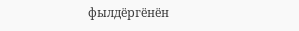фылдёргёнён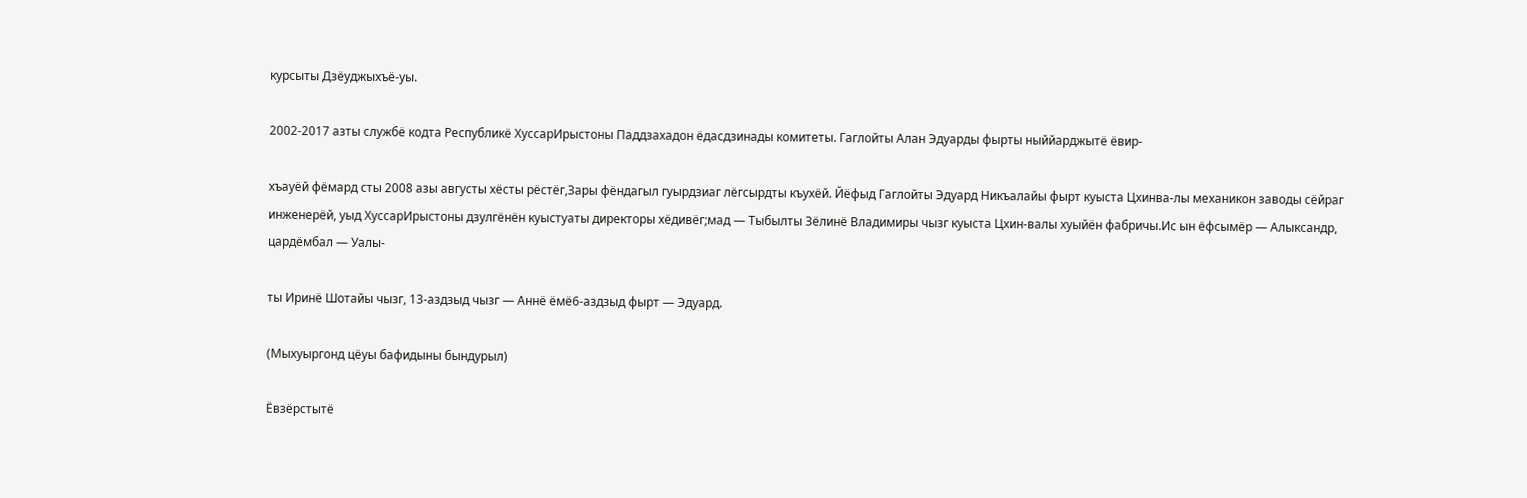курсыты Дзёуджыхъё-уы.

2002-2017 азты службё кодта Республикё ХуссарИрыстоны Паддзахадон ёдасдзинады комитеты. Гаглойты Алан Эдуарды фырты ныййарджытё ёвир-

хъауёй фёмард сты 2008 азы августы хёсты рёстёг,Зары фёндагыл гуырдзиаг лёгсырдты къухёй. Йёфыд Гаглойты Эдуард Никъалайы фырт куыста Цхинва-лы механикон заводы сёйраг инженерёй, уыд ХуссарИрыстоны дзулгёнён куыстуаты директоры хёдивёг;мад — Тыбылты Зёлинё Владимиры чызг куыста Цхин-валы хуыйён фабричы.Ис ын ёфсымёр — Алыксандр, цардёмбал — Уалы-

ты Иринё Шотайы чызг, 13-аздзыд чызг — Аннё ёмё6-аздзыд фырт — Эдуард.

(Мыхуыргонд цёуы бафидыны бындурыл)

Ёвзёрстытё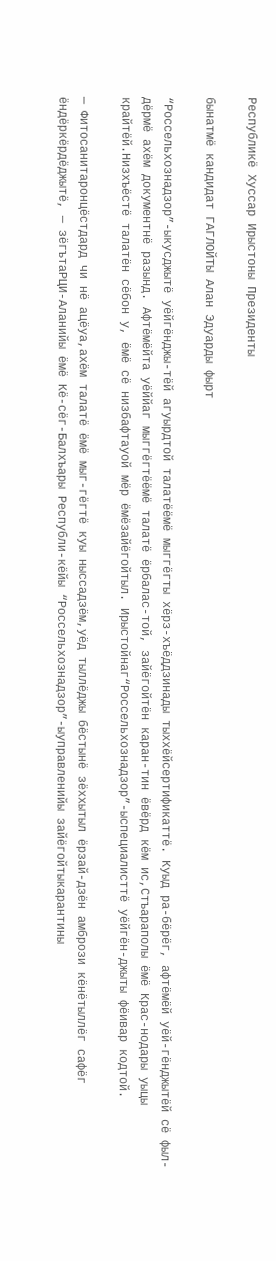Республикё Хуссар Ирыстоны Президенты

бынатмё кандидат ГАГЛОЙТЫ Алан Эдуарды фырт

“Россельхознадзор”-ыкусджытё уёйгёнджы-тёй агуырдтой талатёёмё мыггёгты хёрз-хъёддзинады тыххёйсертификаттё. Куыд ра-бёрёг, афтёмёй уёй-гёнджытёй сё фыл-дёрмё ахём документнё разынд. Афтёмёйта уёййаг мыггёгтёёмё талатё ёрбалас-той, зайёгойтён каран-тин ёвёрд кём ис,Стъараполы ёмё Крас-нодары уыцы крайтёй.Низхъёстё талатён сёбон у, ёмё сё низбафтауой мёр ёмёзайёгойтыл. Ирыстойнаг“Россельхознадзор”-ыспециалисттё уёйгён-джыты фёивар кодтой.

— Фитосанитаронцёстдард чи нё ацёуа,ахём талатё ёмё мыг-гёгтё куы ныссадзём,уёд тыллёджы бёстынё зёххытыл ёрзай-дзён амбрози кёнётыллёг сафёг ёндёркёрдёджытё, — зёгътаРЦИ-Аланийы ёмё Кё-сёг-Балхъары Республи-кёйы “Россельхознадзор”-ыуправленийы зайёгойтыкарантины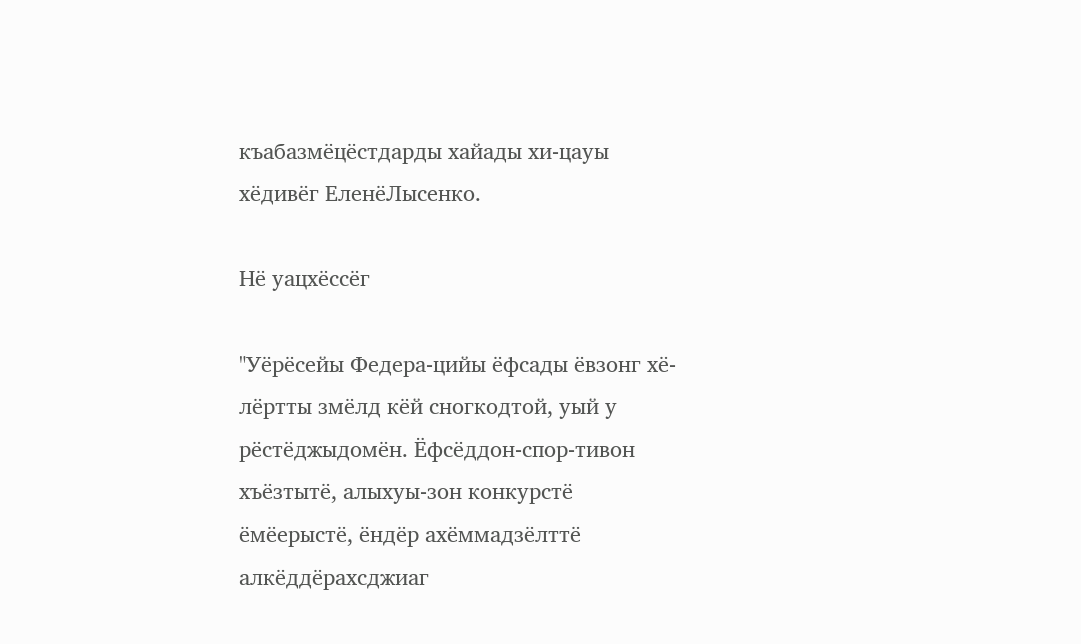къабазмёцёстдарды хайады хи-цауы хёдивёг ЕленёЛысенко.

Нё уацхёссёг

"Уёрёсейы Федера-цийы ёфсады ёвзонг хё-лёртты змёлд кёй сногкодтой, уый у рёстёджыдомён. Ёфсёддон-спор-тивон хъёзтытё, алыхуы-зон конкурстё ёмёерыстё, ёндёр ахёммадзёлттё алкёддёрахсджиаг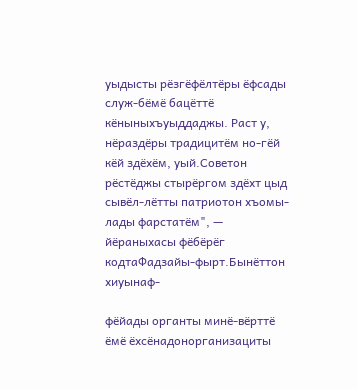уыдысты рёзгёфёлтёры ёфсады служ-бёмё бацёттё кёныныхъуыддаджы. Раст у, нёраздёры традицитём но-гёй кёй здёхём, уый.Советон рёстёджы стырёргом здёхт цыд сывёл-лётты патриотон хъомы-лады фарстатём", — йёраныхасы фёбёрёг кодтаФадзайы-фырт.Бынёттон хиуынаф-

фёйады органты минё-вёрттё ёмё ёхсёнадонорганизациты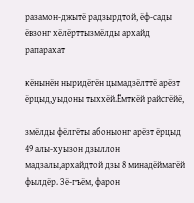разамон-джытё радзырдтой, ёф-сады ёвзонг хёлёрттызмёлды архайд рапарахат

кёнынён ныридёгён цымадзёлттё арёзт ёрцыд,уыдоны тыххёй.Ёмткёй райсгёйё,

змёлды фёлгёты абоныонг арёзт ёрцыд 49 алы-хуызон дзыллон мадзалы,архайдтой дзы 8 минадёймагёй фылдёр. Зё-гъём, фарон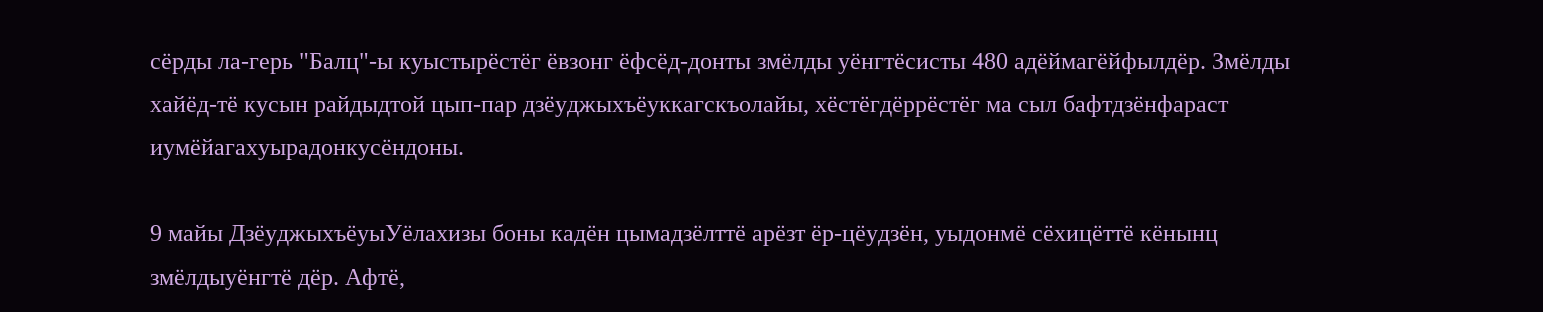сёрды ла-герь "Балц"-ы куыстырёстёг ёвзонг ёфсёд-донты змёлды уёнгтёсисты 480 адёймагёйфылдёр. Змёлды хайёд-тё кусын райдыдтой цып-пар дзёуджыхъёуккагскъолайы, хёстёгдёррёстёг ма сыл бафтдзёнфараст иумёйагахуырадонкусёндоны.

9 майы ДзёуджыхъёуыУёлахизы боны кадён цымадзёлттё арёзт ёр-цёудзён, уыдонмё сёхицёттё кёнынц змёлдыуёнгтё дёр. Афтё,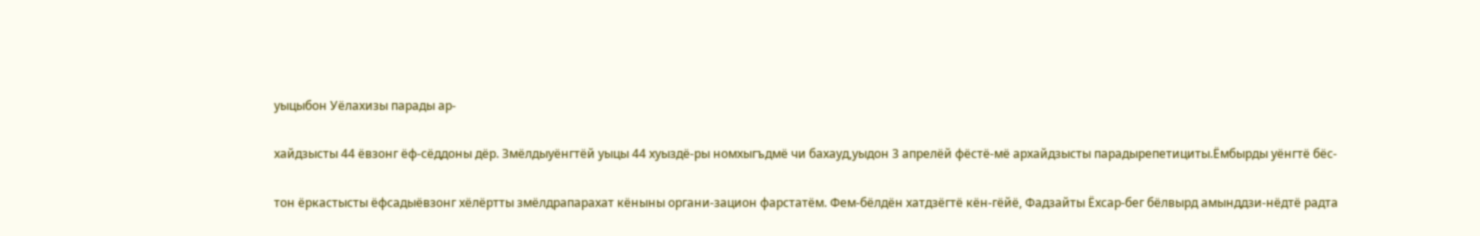уыцыбон Уёлахизы парады ар-

хайдзысты 44 ёвзонг ёф-сёддоны дёр. Змёлдыуёнгтёй уыцы 44 хуыздё-ры номхыгъдмё чи бахауд,уыдон 3 апрелёй фёстё-мё архайдзысты парадырепетициты.Ёмбырды уёнгтё бёс-

тон ёркастысты ёфсадыёвзонг хёлёртты змёлдрапарахат кёныны органи-зацион фарстатём. Фем-бёлдён хатдзёгтё кён-гёйё, Фадзайты Ёхсар-бег бёлвырд амынддзи-нёдтё радта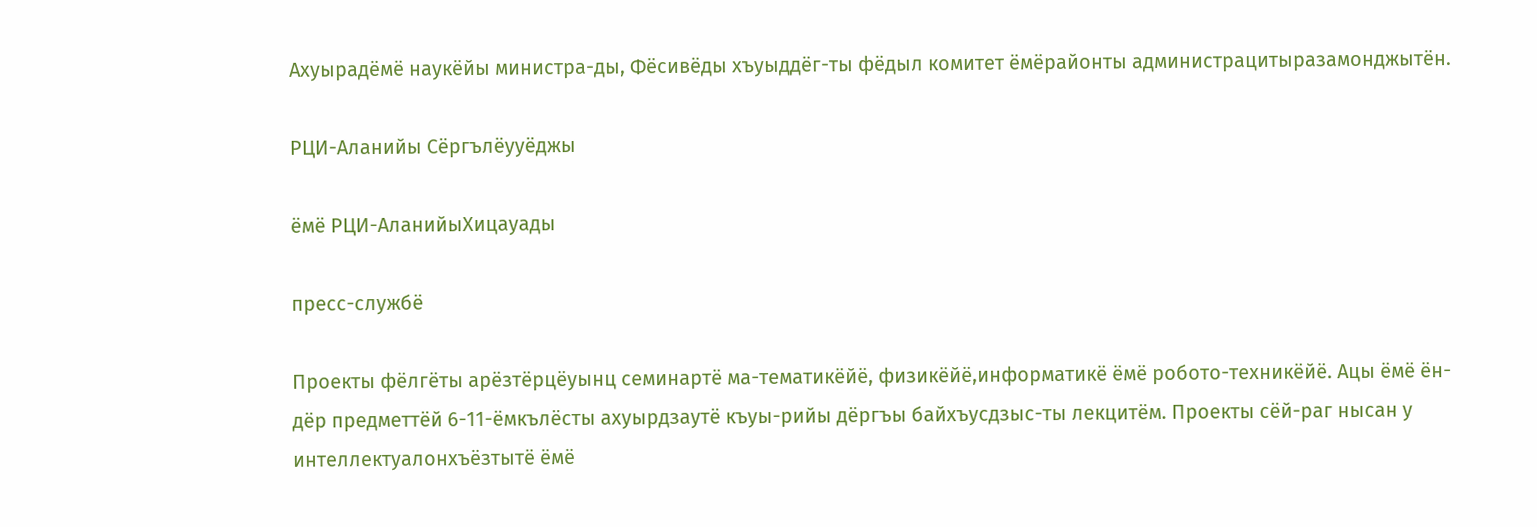Ахуырадёмё наукёйы министра-ды, Фёсивёды хъуыддёг-ты фёдыл комитет ёмёрайонты администрацитыразамонджытён.

РЦИ-Аланийы Сёргълёууёджы

ёмё РЦИ-АланийыХицауады

пресс-службё

Проекты фёлгёты арёзтёрцёуынц семинартё ма-тематикёйё, физикёйё,информатикё ёмё робото-техникёйё. Ацы ёмё ён-дёр предметтёй 6-11-ёмкълёсты ахуырдзаутё къуы-рийы дёргъы байхъусдзыс-ты лекцитём. Проекты сёй-раг нысан у интеллектуалонхъёзтытё ёмё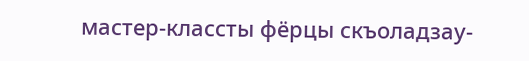мастер-классты фёрцы скъоладзау-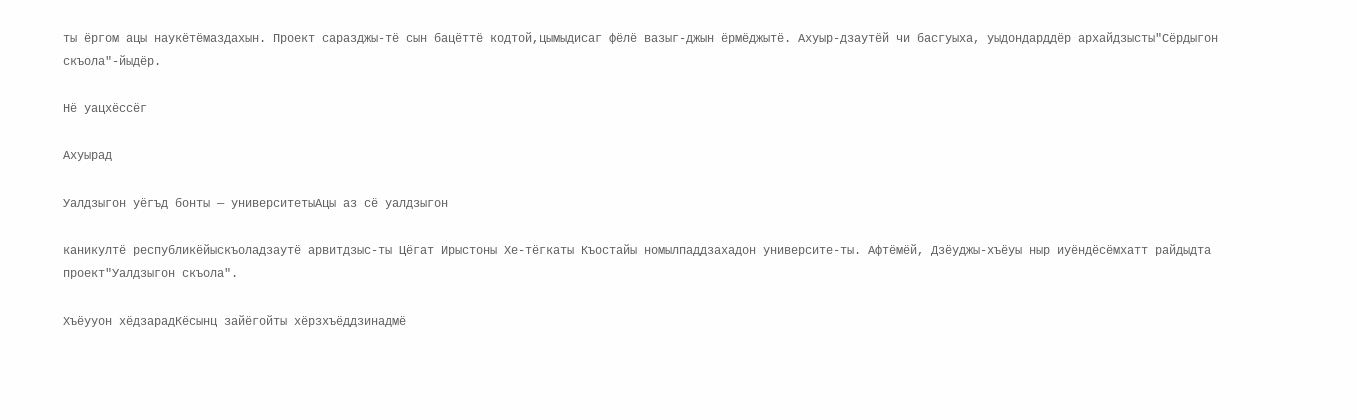ты ёргом ацы наукётёмаздахын. Проект саразджы-тё сын бацёттё кодтой,цымыдисаг фёлё вазыг-джын ёрмёджытё. Ахуыр-дзаутёй чи басгуыха, уыдондарддёр архайдзысты"Сёрдыгон скъола"-йыдёр.

Нё уацхёссёг

Ахуырад

Уалдзыгон уёгъд бонты — университетыАцы аз сё уалдзыгон

каникултё республикёйыскъоладзаутё арвитдзыс-ты Цёгат Ирыстоны Хе-тёгкаты Къостайы номылпаддзахадон университе-ты. Афтёмёй, Дзёуджы-хъёуы ныр иуёндёсёмхатт райдыдта проект"Уалдзыгон скъола".

Хъёууон хёдзарадКёсынц зайёгойты хёрзхъёддзинадмё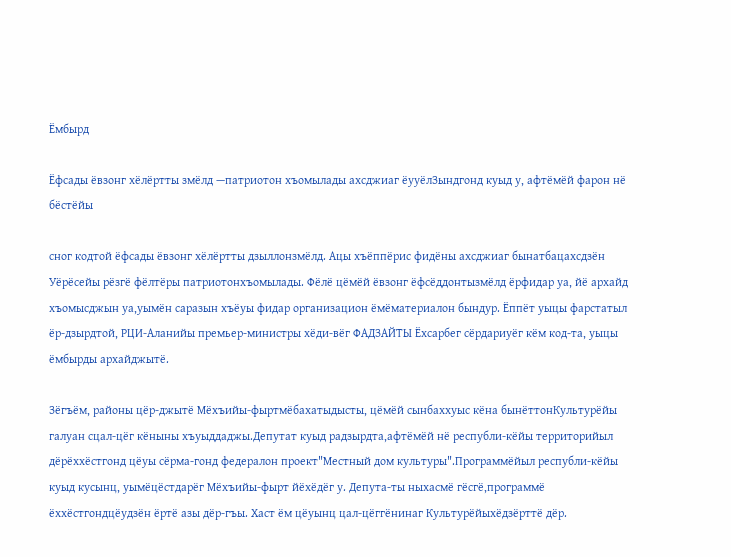Ёмбырд

Ёфсады ёвзонг хёлёртты змёлд —патриотон хъомылады ахсджиаг ёууёлЗындгонд куыд у, афтёмёй фарон нё бёстёйы

сног кодтой ёфсады ёвзонг хёлёртты дзыллонзмёлд. Ацы хъёппёрис фидёны ахсджиаг бынатбацахсдзён Уёрёсейы рёзгё фёлтёры патриотонхъомылады. Фёлё цёмёй ёвзонг ёфсёддонтызмёлд ёрфидар уа, йё архайд хъомысджын уа,уымён саразын хъёуы фидар организацион ёмёматериалон бындур. Ёппёт уыцы фарстатыл ёр-дзырдтой, РЦИ-Аланийы премьер-министры хёди-вёг ФАДЗАЙТЫ Ёхсарбег сёрдариуёг кём код-та, уыцы ёмбырды архайджытё.

Зёгъём, районы цёр-джытё Мёхъийы-фыртмёбахатыдысты, цёмёй сынбаххуыс кёна бынёттонКультурёйы галуан сцал-цёг кёныны хъуыддаджы.Депутат куыд радзырдта,афтёмёй нё республи-кёйы территорийыл дёрёххёстгонд цёуы сёрма-гонд федералон проект"Местный дом культуры".Программёйыл республи-кёйы куыд кусынц, уымёцёстдарёг Мёхъийы-фырт йёхёдёг у. Депута-ты ныхасмё гёсгё,программё ёххёстгондцёудзён ёртё азы дёр-гъы. Хаст ём цёуынц цал-цёггёнинаг Культурёйыхёдзёрттё дёр.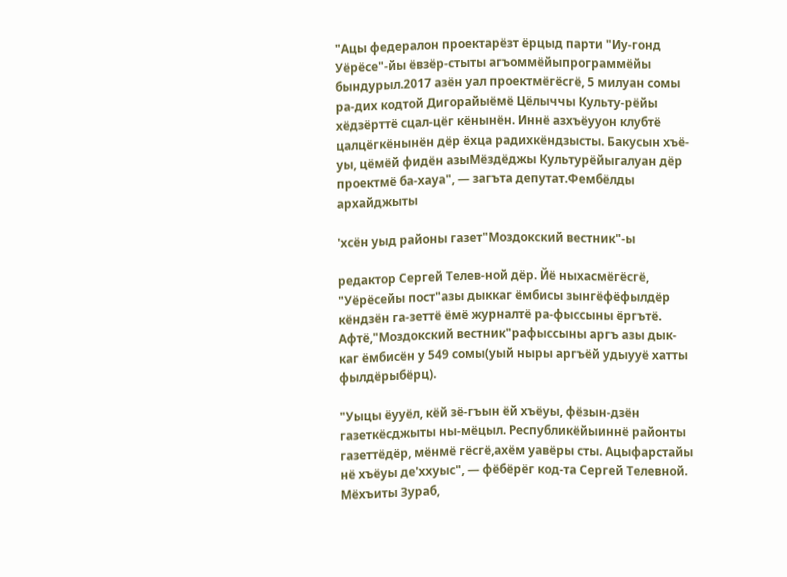"Ацы федералон проектарёзт ёрцыд парти "Иу-гонд Уёрёсе"-йы ёвзёр-стыты агъоммёйыпрограммёйы бындурыл.2017 азён уал проектмёгёсгё, 5 милуан сомы ра-дих кодтой Дигорайыёмё Цёлыччы Культу-рёйы хёдзёрттё сцал-цёг кёнынён. Иннё азхъёууон клубтё цалцёгкёнынён дёр ёхца радихкёндзысты. Бакусын хъё-уы, цёмёй фидён азыМёздёджы Культурёйыгалуан дёр проектмё ба-хауа", — загъта депутат.Фембёлды архайджыты

'хсён уыд районы газет"Моздокский вестник"-ы

редактор Сергей Телев-ной дёр. Йё ныхасмёгёсгё, "Уёрёсейы пост"азы дыккаг ёмбисы зынгёфёфылдёр кёндзён га-зеттё ёмё журналтё ра-фыссыны ёргътё. Афтё,"Моздокский вестник"рафыссыны аргъ азы дык-каг ёмбисён у 549 сомы(уый ныры аргъёй удыууё хатты фылдёрыбёрц).

"Уыцы ёууёл, кёй зё-гъын ёй хъёуы, фёзын-дзён газеткёсджыты ны-мёцыл. Республикёйыиннё районты газеттёдёр, мёнмё гёсгё,ахём уавёры сты. Ацыфарстайы нё хъёуы де'ххуыс", — фёбёрёг код-та Сергей Телевной. Мёхъиты Зураб,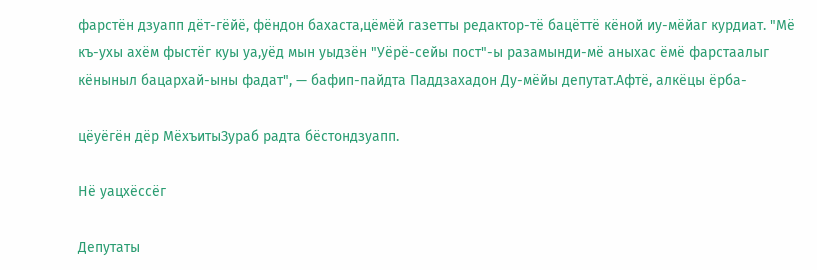фарстён дзуапп дёт-гёйё, фёндон бахаста,цёмёй газетты редактор-тё бацёттё кёной иу-мёйаг курдиат. "Мё къ-ухы ахём фыстёг куы уа,уёд мын уыдзён "Уёрё-сейы пост"-ы разамынди-мё аныхас ёмё фарстаалыг кёныныл бацархай-ыны фадат", — бафип-пайдта Паддзахадон Ду-мёйы депутат.Афтё, алкёцы ёрба-

цёуёгён дёр МёхъитыЗураб радта бёстондзуапп.

Нё уацхёссёг

Депутаты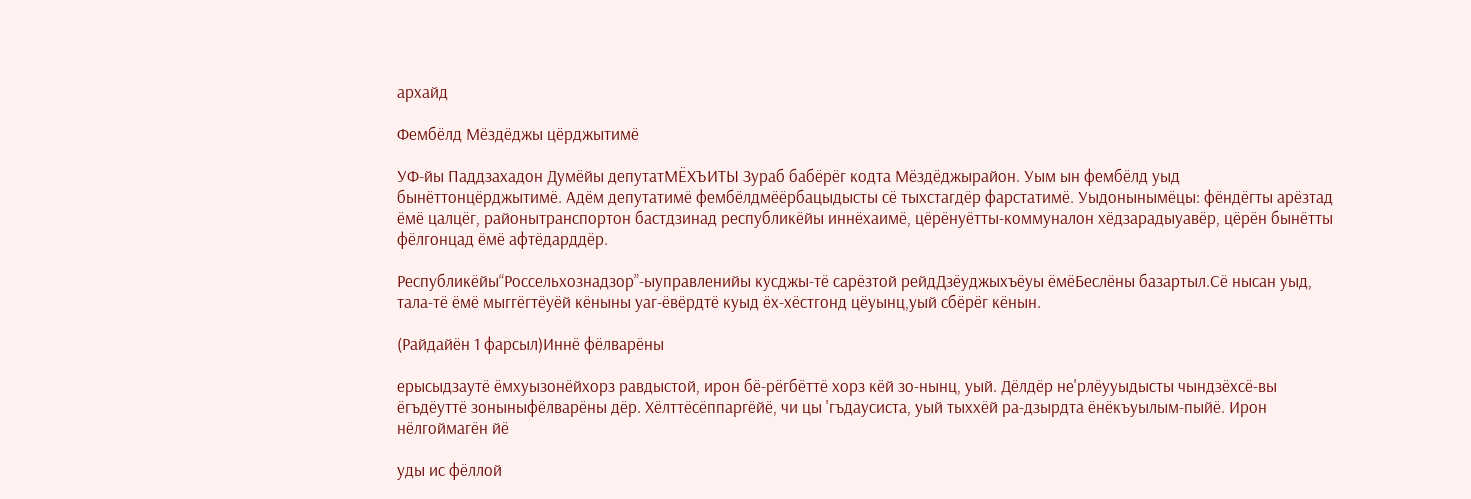архайд

Фембёлд Мёздёджы цёрджытимё

УФ-йы Паддзахадон Думёйы депутатМЁХЪИТЫ Зураб бабёрёг кодта Мёздёджырайон. Уым ын фембёлд уыд бынёттонцёрджытимё. Адём депутатимё фембёлдмёёрбацыдысты сё тыхстагдёр фарстатимё. Уыдонынымёцы: фёндёгты арёзтад ёмё цалцёг, районытранспортон бастдзинад республикёйы иннёхаимё, цёрёнуётты-коммуналон хёдзарадыуавёр, цёрён бынётты фёлгонцад ёмё афтёдарддёр.

Республикёйы“Россельхознадзор”-ыуправленийы кусджы-тё сарёзтой рейдДзёуджыхъёуы ёмёБеслёны базартыл.Сё нысан уыд, тала-тё ёмё мыггёгтёуёй кёныны уаг-ёвёрдтё куыд ёх-хёстгонд цёуынц,уый сбёрёг кёнын.

(Райдайён 1 фарсыл)Иннё фёлварёны

ерысыдзаутё ёмхуызонёйхорз равдыстой, ирон бё-рёгбёттё хорз кёй зо-нынц, уый. Дёлдёр не'рлёууыдысты чындзёхсё-вы ёгъдёуттё зоныныфёлварёны дёр. Хёлттёсёппаргёйё, чи цы 'гъдаусиста, уый тыххёй ра-дзырдта ёнёкъуылым-пыйё. Ирон нёлгоймагён йё

уды ис фёллой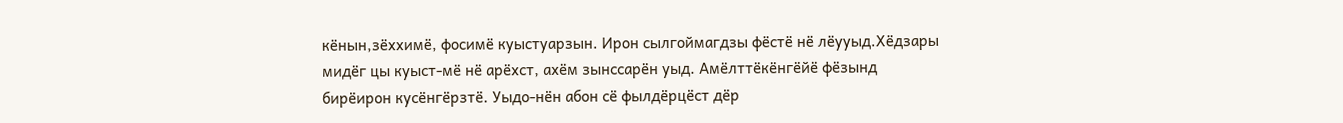кёнын,зёххимё, фосимё куыстуарзын. Ирон сылгоймагдзы фёстё нё лёууыд.Хёдзары мидёг цы куыст-мё нё арёхст, ахём зынссарён уыд. Амёлттёкёнгёйё фёзынд бирёирон кусёнгёрзтё. Уыдо-нён абон сё фылдёрцёст дёр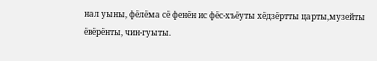нал уыны, фёлёма сё фенён ис фёс-хъёуты хёдзёртты царты,музейты ёвёрёнты, чин-гуыты.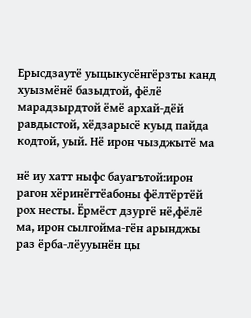Ерысдзаутё уыцыкусёнгёрзты канд хуызмёнё базыдтой, фёлё марадзырдтой ёмё архай-дёй равдыстой, хёдзарысё куыд пайда кодтой, уый. Нё ирон чызджытё ма

нё иу хатт ныфс бауагътой:ирон рагон хёринёгтёабоны фёлтёртёй рох несты. Ёрмёст дзургё нё,фёлё ма, ирон сылгойма-гён арынджы раз ёрба-лёууынён цы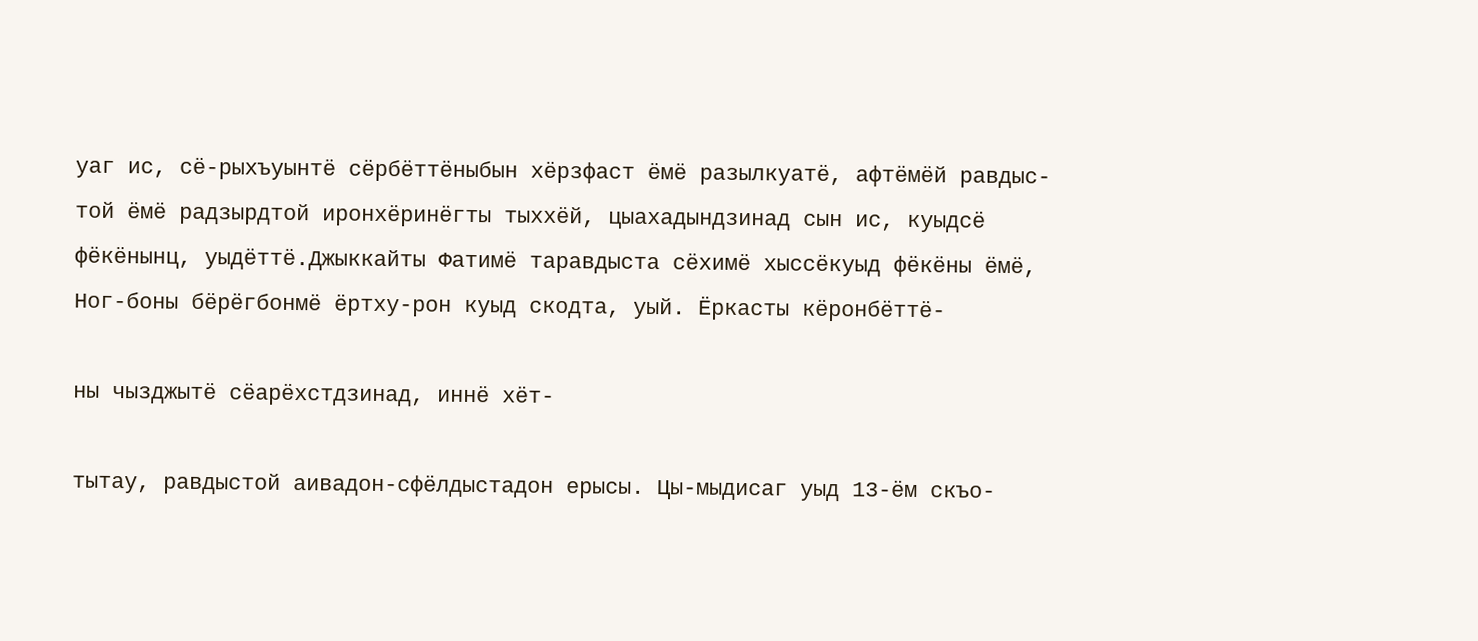уаг ис, сё-рыхъуынтё сёрбёттёныбын хёрзфаст ёмё разылкуатё, афтёмёй равдыс-той ёмё радзырдтой иронхёринёгты тыххёй, цыахадындзинад сын ис, куыдсё фёкёнынц, уыдёттё.Джыккайты Фатимё таравдыста сёхимё хыссёкуыд фёкёны ёмё, Ног-боны бёрёгбонмё ёртху-рон куыд скодта, уый. Ёркасты кёронбёттё-

ны чызджытё сёарёхстдзинад, иннё хёт-

тытау, равдыстой аивадон-сфёлдыстадон ерысы. Цы-мыдисаг уыд 13-ём скъо-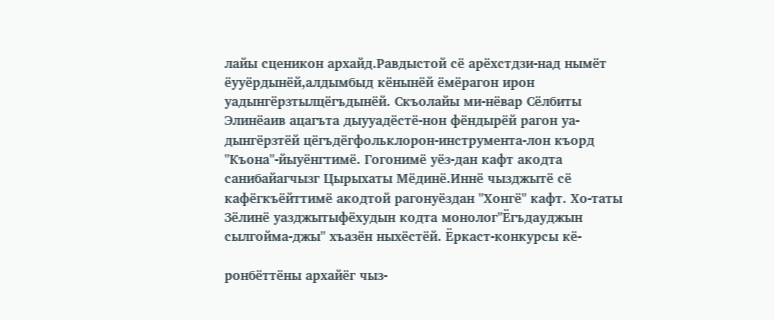лайы сценикон архайд.Равдыстой сё арёхстдзи-над нымёт ёууёрдынёй,алдымбыд кёнынёй ёмёрагон ирон уадынгёрзтылцёгъдынёй. Скъолайы ми-нёвар Сёлбиты Элинёаив ацагъта дыууадёстё-нон фёндырёй рагон уа-дынгёрзтёй цёгъдёгфольклорон-инструмента-лон къорд "Къона"-йыуёнгтимё. Гогонимё уёз-дан кафт акодта санибайагчызг Цырыхаты Мёдинё.Иннё чызджытё сё кафёгкъёйттимё акодтой рагонуёздан "Хонгё" кафт. Хо-таты Зёлинё уазджытыфёхудын кодта монолог"Ёгъдауджын сылгойма-джы" хъазён ныхёстёй. Ёркаст-конкурсы кё-

ронбёттёны архайёг чыз-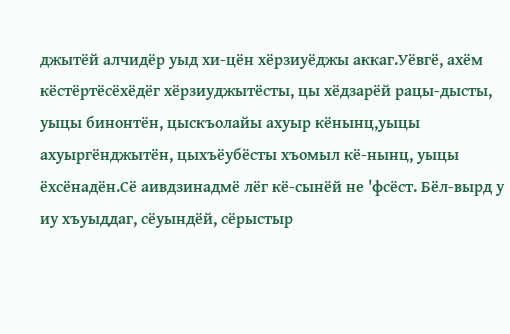джытёй алчидёр уыд хи-цён хёрзиуёджы аккаг.Уёвгё, ахём кёстёртёсёхёдёг хёрзиуджытёсты, цы хёдзарёй рацы-дысты, уыцы бинонтён, цыскъолайы ахуыр кёнынц,уыцы ахуыргёнджытён, цыхъёубёсты хъомыл кё-нынц, уыцы ёхсёнадён.Сё аивдзинадмё лёг кё-сынёй не 'фсёст. Бёл-вырд у иу хъуыддаг, сёуындёй, сёрыстыр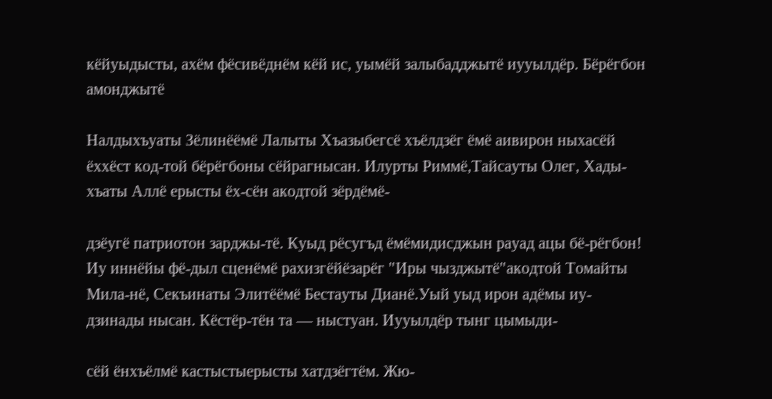кёйуыдысты, ахём фёсивёднём кёй ис, уымёй залыбадджытё иууылдёр. Бёрёгбон амонджытё

Налдыхъуаты Зёлинёёмё Лалыты Хъазыбегсё хъёлдзёг ёмё аивирон ныхасёй ёххёст код-той бёрёгбоны сёйрагнысан. Илурты Риммё,Тайсауты Олег, Хады-хъаты Аллё ерысты ёх-сён акодтой зёрдёмё-

дзёугё патриотон зарджы-тё. Куыд рёсугъд ёмёмидисджын рауад ацы бё-рёгбон! Иу иннёйы фё-дыл сценёмё рахизгёйёзарёг "Иры чызджытё"акодтой Томайты Мила-нё, Секъинаты Элитёёмё Бестауты Дианё.Уый уыд ирон адёмы иу-дзинады нысан. Кёстёр-тён та — ныстуан. Иууылдёр тынг цымыди-

сёй ёнхъёлмё кастыстыерысты хатдзёгтём. Жю-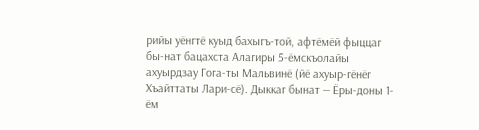рийы уёнгтё куыд бахыгъ-той, афтёмёй фыццаг бы-нат бацахста Алагиры 5-ёмскъолайы ахуырдзау Гога-ты Мальвинё (йё ахуыр-гёнёг Хъайттаты Лари-сё). Дыккаг бынат — Ёры-доны 1-ём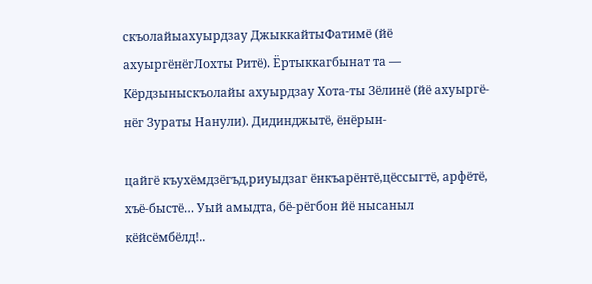скъолайыахуырдзау ДжыккайтыФатимё (йё ахуыргёнёгЛохты Ритё). Ёртыккагбынат та — Кёрдзыныскъолайы ахуырдзау Хота-ты Зёлинё (йё ахуыргё-нёг Зураты Нанули). Дидинджытё, ёнёрын-

цайгё къухёмдзёгъд,риуыдзаг ёнкъарёнтё,цёссыгтё, арфётё, хъё-быстё… Уый амыдта, бё-рёгбон йё нысаныл кёйсёмбёлд!..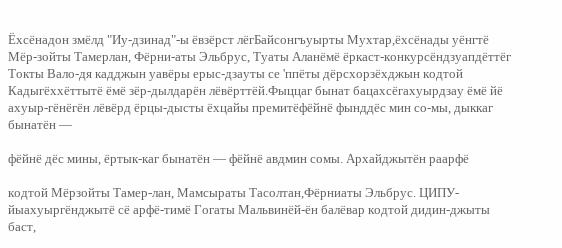Ёхсёнадон змёлд "Иу-дзинад"-ы ёвзёрст лёгБайсонгъуырты Мухтар,ёхсёнады уёнгтё Мёр-зойты Тамерлан, Фёрни-аты Эльбрус, Туаты Аланёмё ёркаст-конкурсёндзуапдёттёг Токты Вало-дя кадджын уавёры ерыс-дзауты се 'ппёты дёрсхорзёхджын кодтой Кадыгёххёттытё ёмё зёр-дылдарён лёвёрттёй.Фыццаг бынат бацахсёгахуырдзау ёмё йё ахуыр-гёнёгён лёвёрд ёрцы-дысты ёхцайы премитёфёйнё фынддёс мин со-мы, дыккаг бынатён —

фёйнё дёс мины, ёртык-каг бынатён — фёйнё авдмин сомы. Архайджытён раарфё

кодтой Мёрзойты Тамер-лан, Мамсыраты Тасолтан,Фёрниаты Эльбрус. ЦИПУ-йыахуыргёнджытё сё арфё-тимё Гогаты Мальвинёй-ён балёвар кодтой дидин-джыты баст,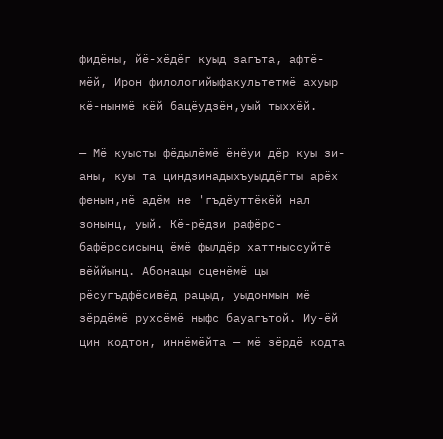фидёны, йё-хёдёг куыд загъта, афтё-мёй, Ирон филологийыфакультетмё ахуыр кё-нынмё кёй бацёудзён,уый тыххёй.

— Мё куысты фёдылёмё ёнёуи дёр куы зи-аны, куы та циндзинадыхъуыддёгты арёх фенын,нё адём не 'гъдёуттёкёй нал зонынц, уый. Кё-рёдзи рафёрс-бафёрссисынц ёмё фылдёр хаттныссуйтё вёййынц. Абонацы сценёмё цы рёсугъдфёсивёд рацыд, уыдонмын мё зёрдёмё рухсёмё ныфс бауагътой. Иу-ёй цин кодтон, иннёмёйта — мё зёрдё кодта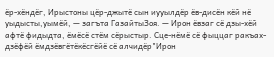ёр-хёндёг, Ирыстоны цёр-джытё сын иууылдёр ёв-дисён кёй нё уыдысты,уымёй, — загъта ГазайтыЗоя. — Ирон ёвзаг сё дзы-хёй афтё фидыдта, ёмёсё стём сёрыстыр. Сце-нёмё сё фыццаг ракъах-дзёфёй ёмдзёвгётёкёсгёйё сё алчидёр"Ирон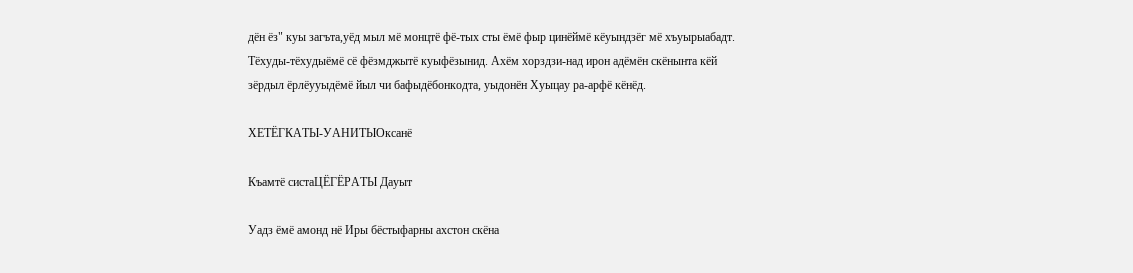дён ёз" куы загъта,уёд мыл мё монцтё фё-тых сты ёмё фыр цинёймё кёуындзёг мё хъуырыабадт. Тёхуды-тёхудыёмё сё фёзмджытё куыфёзынид. Ахём хорздзи-над ирон адёмён скёнынта кёй зёрдыл ёрлёууыдёмё йыл чи бафыдёбонкодта, уыдонён Хуыцау ра-арфё кёнёд.

ХЕТЁГКАТЫ-УАНИТЫОксанё

Къамтё систаЦЁГЁРАТЫ Дауыт

Уадз ёмё амонд нё Иры бёстыфарны ахстон скёна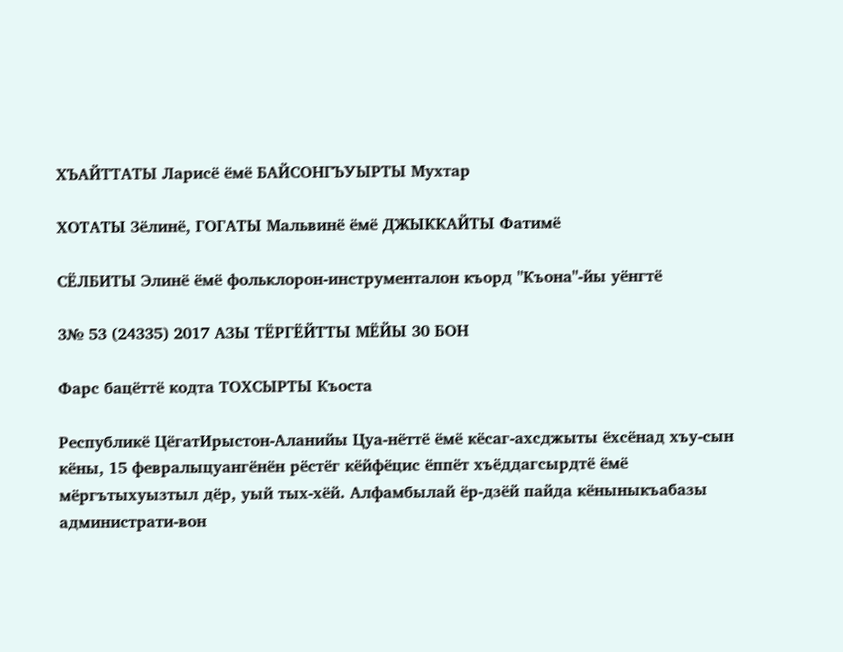ХЪАЙТТАТЫ Ларисё ёмё БАЙСОНГЪУЫРТЫ Мухтар

ХОТАТЫ Зёлинё, ГОГАТЫ Мальвинё ёмё ДЖЫККАЙТЫ Фатимё

СЁЛБИТЫ Элинё ёмё фольклорон-инструменталон къорд "Къона"-йы уёнгтё

3№ 53 (24335) 2017 АЗЫ ТЁРГЁЙТТЫ МЁЙЫ 30 БОН

Фарс бацёттё кодта ТОХСЫРТЫ Къоста

Республикё ЦёгатИрыстон-Аланийы Цуа-нёттё ёмё кёсаг-ахсджыты ёхсёнад хъу-сын кёны, 15 февралыцуангёнён рёстёг кёйфёцис ёппёт хъёддагсырдтё ёмё мёргътыхуызтыл дёр, уый тых-хёй. Алфамбылай ёр-дзёй пайда кёныныкъабазы администрати-вон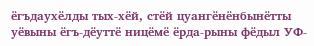ёгъдаухёлды тых-хёй, стёй цуангёнёнбынётты уёвыны ёгъ-дёуттё ницёмё ёрда-рыны фёдыл УФ-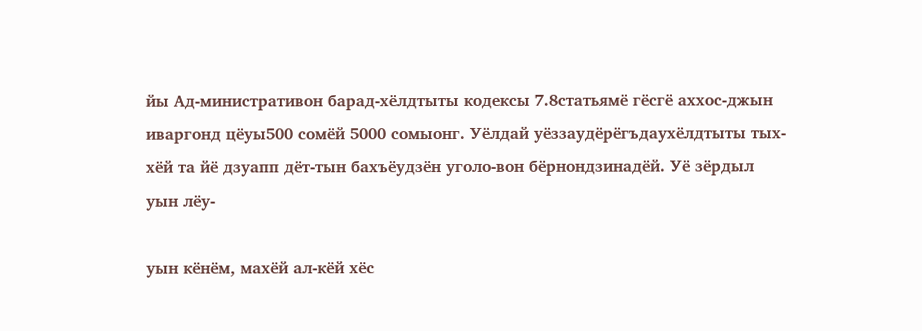йы Ад-министративон барад-хёлдтыты кодексы 7.8статьямё гёсгё аххос-джын иваргонд цёуы500 сомёй 5000 сомыонг. Уёлдай уёззаудёрёгъдаухёлдтыты тых-хёй та йё дзуапп дёт-тын бахъёудзён уголо-вон бёрнондзинадёй. Уё зёрдыл уын лёу-

уын кёнём, махёй ал-кёй хёс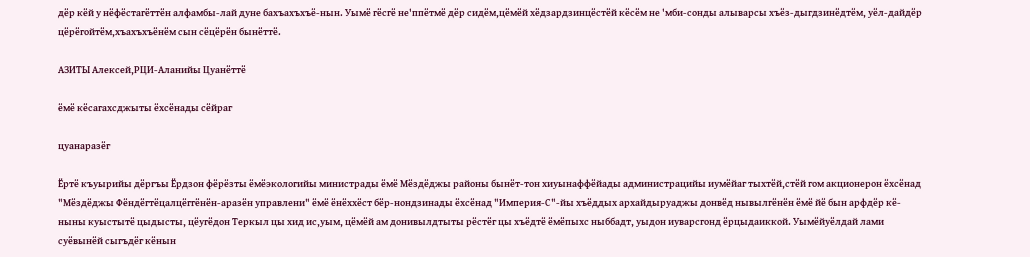дёр кёй у нёфёстагёттён алфамбы-лай дуне бахъахъхъё-нын. Уымё гёсгё не'ппётмё дёр сидём,цёмёй хёдзардзинцёстёй кёсём не 'мби-сонды алыварсы хъёз-дыгдзинёдтём, уёл-дайдёр цёрёгойтём,хъахъхъёнём сын сёцёрён бынёттё.

АЗИТЫ Алексей,РЦИ-Аланийы Цуанёттё

ёмё кёсагахсджыты ёхсёнады сёйраг

цуанаразёг

Ёртё къуырийы дёргъы Ёрдзон фёрёзты ёмёэкологийы министрады ёмё Мёздёджы районы бынёт-тон хиуынаффёйады администрацийы иумёйаг тыхтёй,стёй гом акционерон ёхсёнад "Мёздёджы Фёндёгтёцалцёггёнён-аразён управлени" ёмё ёнёххёст бёр-нондзинады ёхсёнад "Империя-С"-йы хъёддых архайдыруаджы донвёд нывылгёнён ёмё йё бын арфдёр кё-ныны куыстытё цыдысты, цёугёдон Теркыл цы хид ис,уым, цёмёй ам донивылдтыты рёстёг цы хъёдтё ёмёпыхс ныббадт, уыдон иуварсгонд ёрцыдаиккой. Уымёйуёлдай лами суёвынёй сыгъдёг кёнын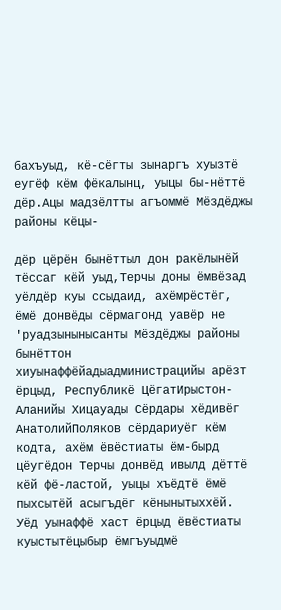бахъуыд, кё-сёгты зынаргъ хуызтё еугёф кём фёкалынц, уыцы бы-нёттё дёр.Ацы мадзёлтты агъоммё Мёздёджы районы кёцы-

дёр цёрён бынёттыл дон ракёлынёй тёссаг кёй уыд,Терчы доны ёмвёзад уёлдёр куы ссыдаид, ахёмрёстёг, ёмё донвёды сёрмагонд уавёр не 'руадзынынысанты Мёздёджы районы бынёттон хиуынаффёйадыадминистрацийы арёзт ёрцыд, Республикё ЦёгатИрыстон-Аланийы Хицауады Сёрдары хёдивёг АнатолийПоляков сёрдариуёг кём кодта, ахём ёвёстиаты ём-бырд цёугёдон Терчы донвёд ивылд дёттё кёй фё-ластой, уыцы хъёдтё ёмё пыхсытёй асыгъдёг кёнынытыххёй. Уёд уынаффё хаст ёрцыд ёвёстиаты куыстытёцыбыр ёмгъуыдмё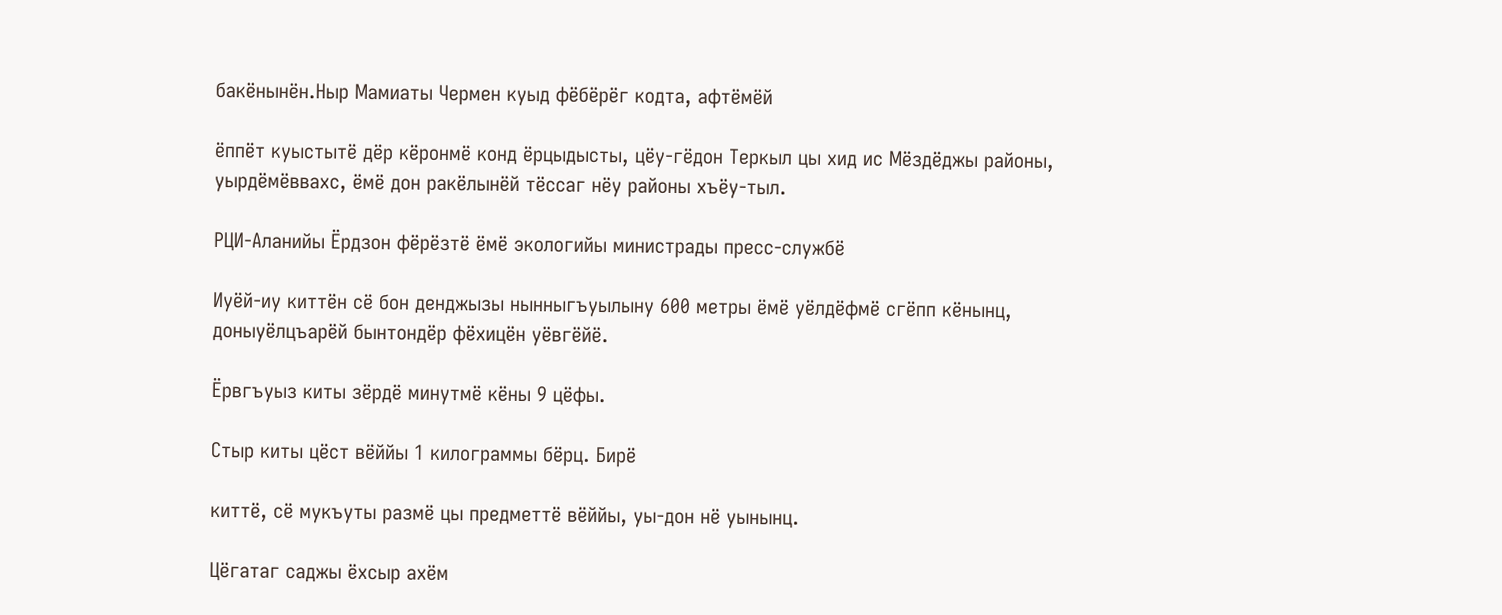бакёнынён.Ныр Мамиаты Чермен куыд фёбёрёг кодта, афтёмёй

ёппёт куыстытё дёр кёронмё конд ёрцыдысты, цёу-гёдон Теркыл цы хид ис Мёздёджы районы, уырдёмёввахс, ёмё дон ракёлынёй тёссаг нёу районы хъёу-тыл.

РЦИ-Аланийы Ёрдзон фёрёзтё ёмё экологийы министрады пресс-службё

Иуёй-иу киттён сё бон денджызы нынныгъуылыну 600 метры ёмё уёлдёфмё сгёпп кёнынц, доныуёлцъарёй бынтондёр фёхицён уёвгёйё.

Ёрвгъуыз киты зёрдё минутмё кёны 9 цёфы.

Стыр киты цёст вёййы 1 килограммы бёрц. Бирё

киттё, сё мукъуты размё цы предметтё вёййы, уы-дон нё уынынц.

Цёгатаг саджы ёхсыр ахём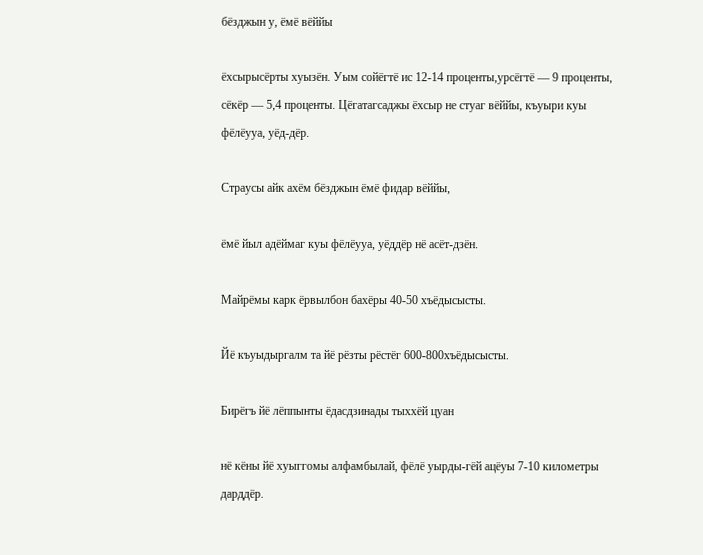бёзджын у, ёмё вёййы

ёхсырысёрты хуызён. Уым сойёгтё ис 12-14 проценты,урсёгтё — 9 проценты, сёкёр — 5,4 проценты. Цёгатагсаджы ёхсыр не стуаг вёййы, къуыри куы фёлёууа, уёд-дёр.

Страусы айк ахём бёзджын ёмё фидар вёййы,

ёмё йыл адёймаг куы фёлёууа, уёддёр нё асёт-дзён.

Майрёмы карк ёрвылбон бахёры 40-50 хъёдысысты.

Йё къуыдыргалм та йё рёзты рёстёг 600-800хъёдысысты.

Бирёгъ йё лёппынты ёдасдзинады тыххёй цуан

нё кёны йё хуыггомы алфамбылай, фёлё уырды-гёй ацёуы 7-10 километры дарддёр.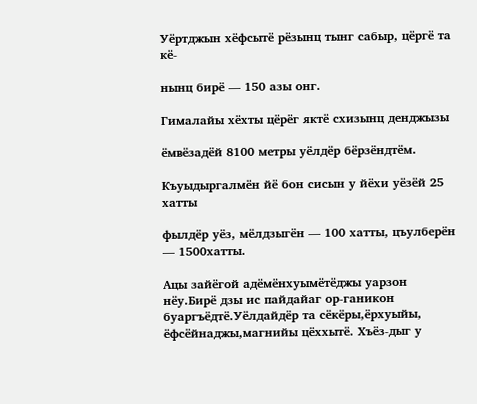Уёртджын хёфсытё рёзынц тынг сабыр, цёргё та кё-

нынц бирё — 150 азы онг.

Гималайы хёхты цёрёг яктё схизынц денджызы

ёмвёзадёй 8100 метры уёлдёр бёрзёндтём.

Къуыдыргалмён йё бон сисын у йёхи уёзёй 25 хатты

фылдёр уёз, мёлдзыгён — 100 хатты, цъулберён — 1500хатты.

Ацы зайёгой адёмёнхуымётёджы уарзон нёу.Бирё дзы ис пайдайаг ор-ганикон буаргъёдтё.Уёлдайдёр та сёкёры,ёрхуыйы, ёфсёйнаджы,магнийы цёххытё. Хъёз-дыг у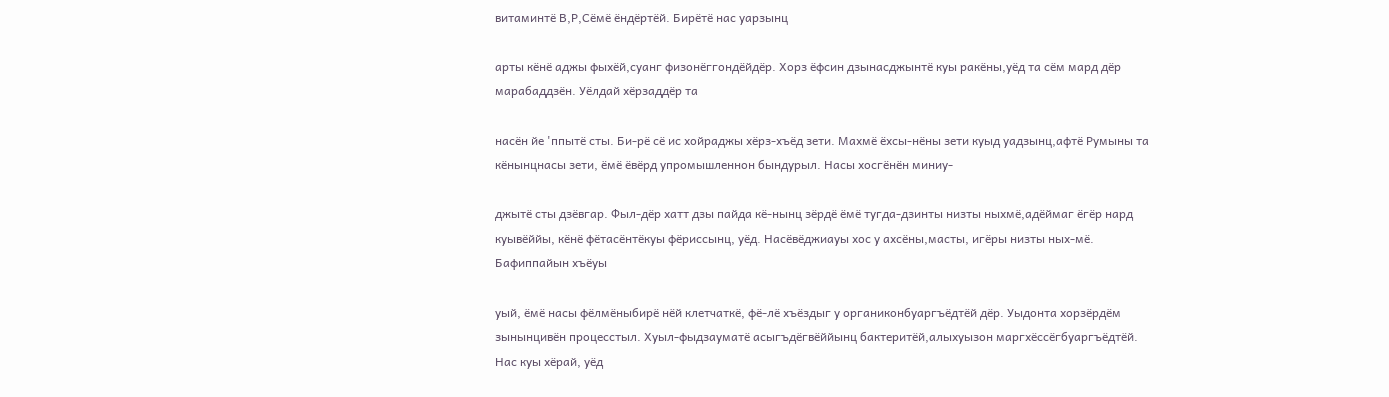витаминтё В,Р,Сёмё ёндёртёй. Бирётё нас уарзынц

арты кёнё аджы фыхёй,суанг физонёггондёйдёр. Хорз ёфсин дзынасджынтё куы ракёны,уёд та сём мард дёр марабаддзён. Уёлдай хёрзаддёр та

насён йе 'ппытё сты. Би-рё сё ис хойраджы хёрз-хъёд зети. Махмё ёхсы-нёны зети куыд уадзынц,афтё Румыны та кёнынцнасы зети, ёмё ёвёрд упромышленнон бындурыл. Насы хосгёнён миниу-

джытё сты дзёвгар. Фыл-дёр хатт дзы пайда кё-нынц зёрдё ёмё тугда-дзинты низты ныхмё,адёймаг ёгёр нард куывёййы, кёнё фётасёнтёкуы фёриссынц, уёд. Насёвёджиауы хос у ахсёны,масты, игёры низты ных-мё. Бафиппайын хъёуы

уый, ёмё насы фёлмёныбирё нёй клетчаткё, фё-лё хъёздыг у органиконбуаргъёдтёй дёр. Уыдонта хорзёрдём зынынцивён процесстыл. Хуыл-фыдзауматё асыгъдёгвёййынц бактеритёй,алыхуызон маргхёссёгбуаргъёдтёй. Нас куы хёрай, уёд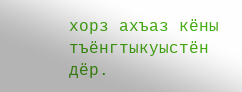хорз ахъаз кёны тъёнгтыкуыстён дёр.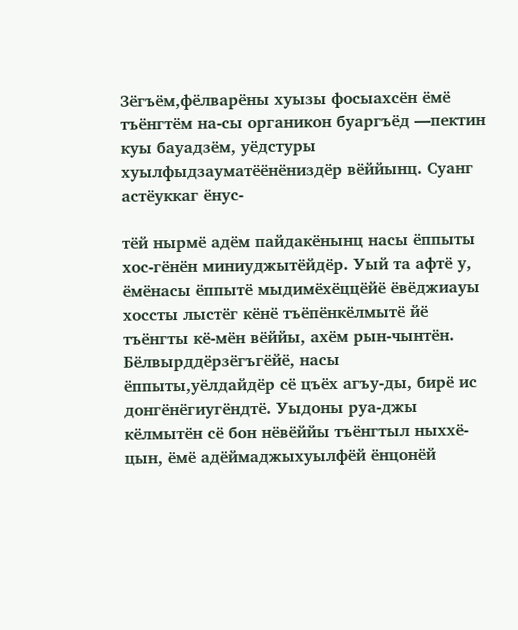Зёгъём,фёлварёны хуызы фосыахсён ёмё тъёнгтём на-сы органикон буаргъёд —пектин куы бауадзём, уёдстуры хуылфыдзауматёёнёниздёр вёййынц. Суанг астёуккаг ёнус-

тёй нырмё адём пайдакёнынц насы ёппыты хос-гёнён миниуджытёйдёр. Уый та афтё у, ёмёнасы ёппытё мыдимёхёццёйё ёвёджиауы хоссты лыстёг кёнё тъёпёнкёлмытё йё тъёнгты кё-мён вёййы, ахём рын-чынтён. Бёлвырддёрзёгъгёйё, насы ёппыты,уёлдайдёр сё цъёх агъу-ды, бирё ис донгёнёгиугёндтё. Уыдоны руа-джы кёлмытён сё бон нёвёййы тъёнгтыл ныххё-цын, ёмё адёймаджыхуылфёй ёнцонёй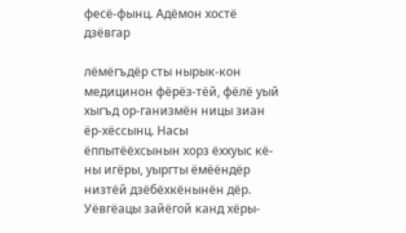фесё-фынц. Адёмон хостё дзёвгар

лёмёгъдёр сты нырык-кон медицинон фёрёз-тёй, фёлё уый хыгъд ор-ганизмён ницы зиан ёр-хёссынц. Насы ёппытёёхсынын хорз ёххуыс кё-ны игёры, уыргты ёмёёндёр низтёй дзёбёхкёнынён дёр. Уёвгёацы зайёгой канд хёры-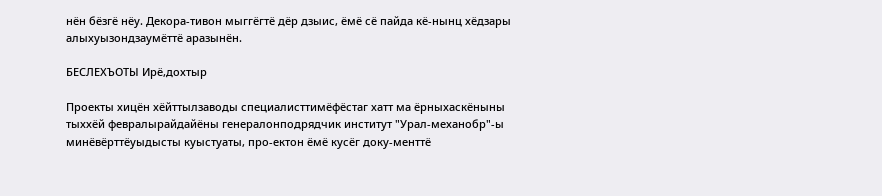нён бёзгё нёу. Декора-тивон мыггёгтё дёр дзыис, ёмё сё пайда кё-нынц хёдзары алыхуызондзаумёттё аразынён.

БЕСЛЕХЪОТЫ Ирё,дохтыр

Проекты хицён хёйттылзаводы специалисттимёфёстаг хатт ма ёрныхаскёныны тыххёй февралырайдайёны генералонподрядчик институт "Урал-механобр"-ы минёвёрттёуыдысты куыстуаты, про-ектон ёмё кусёг доку-менттё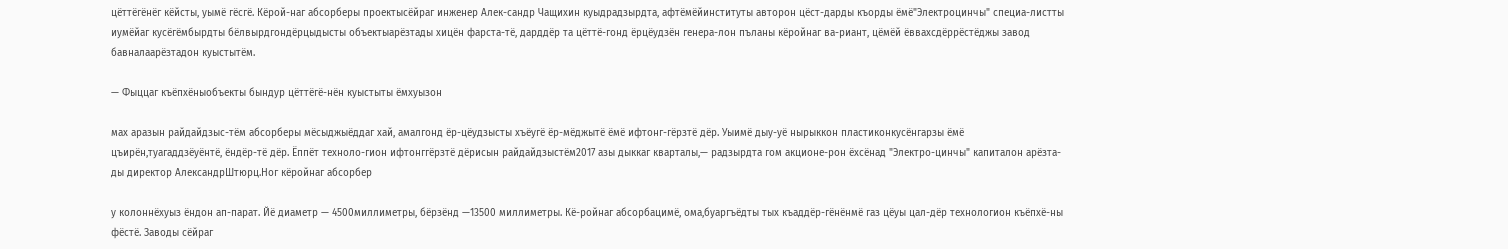цёттёгёнёг кёйсты, уымё гёсгё. Кёрой-наг абсорберы проектысёйраг инженер Алек-сандр Чащихин куыдрадзырдта, афтёмёйинституты авторон цёст-дарды къорды ёмё"Электроцинчы" специа-листты иумёйаг кусёгёмбырдты бёлвырдгондёрцыдысты объектыарёзтады хицён фарста-тё, дарддёр та цёттё-гонд ёрцёудзён генера-лон пъланы кёройнаг ва-риант, цёмёй ёввахсдёррёстёджы завод бавналаарёзтадон куыстытём.

— Фыццаг къёпхёныобъекты бындур цёттёгё-нён куыстыты ёмхуызон

мах аразын райдайдзыс-тём абсорберы мёсыджыёддаг хай, амалгонд ёр-цёудзысты хъёугё ёр-мёджытё ёмё ифтонг-гёрзтё дёр. Уыимё дыу-уё нырыккон пластиконкусёнгарзы ёмё цъирён,туагаддзёуёнтё, ёндёр-тё дёр. Ёппёт техноло-гион ифтонггёрзтё дёрисын райдайдзыстём2017 азы дыккаг кварталы,— радзырдта гом акционе-рон ёхсёнад "Электро-цинчы" капиталон арёзта-ды директор АлександрШтюрц.Ног кёройнаг абсорбер

у колоннёхуыз ёндон ап-парат. Йё диаметр — 4500миллиметры, бёрзёнд —13500 миллиметры. Кё-ройнаг абсорбацимё, ома,буаргъёдты тых къаддёр-гёнёнмё газ цёуы цал-дёр технологион къёпхё-ны фёстё. Заводы сёйраг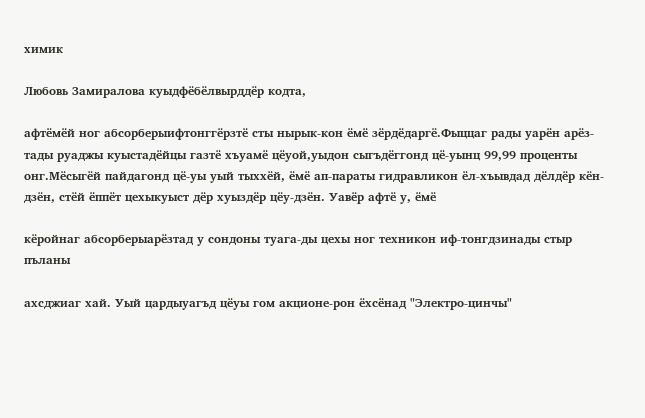химик

Любовь Замиралова куыдфёбёлвырддёр кодта,

афтёмёй ног абсорберыифтонггёрзтё сты нырык-кон ёмё зёрдёдаргё.Фыццаг рады уарён арёз-тады руаджы куыстадёйцы газтё хъуамё цёуой,уыдон сыгъдёггонд цё-уынц 99,99 проценты онг.Мёсыгёй пайдагонд цё-уы уый тыххёй, ёмё ап-параты гидравликон ёл-хъывдад дёлдёр кён-дзён, стёй ёппёт цехыкуыст дёр хуыздёр цёу-дзён. Уавёр афтё у, ёмё

кёройнаг абсорберыарёзтад у сондоны туага-ды цехы ног техникон иф-тонгдзинады стыр пъланы

ахсджиаг хай. Уый цардыуагъд цёуы гом акционе-рон ёхсёнад "Электро-цинчы"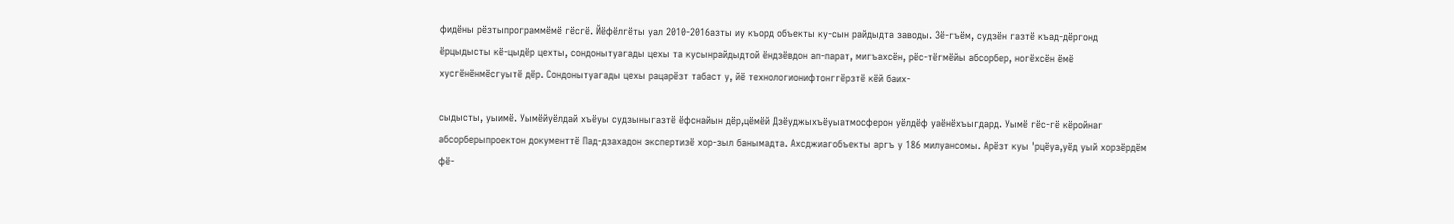фидёны рёзтыпрограммёмё гёсгё. Йёфёлгёты уал 2010-2016азты иу къорд объекты ку-сын райдыдта заводы. Зё-гъём, судзён газтё къад-дёргонд ёрцыдысты кё-цыдёр цехты, сондонытуагады цехы та кусынрайдыдтой ёндзёвдон ап-парат, мигъахсён, рёс-тёгмёйы абсорбер, ногёхсён ёмё хусгёнёнмёсгуытё дёр. Сондонытуагады цехы рацарёзт табаст у, йё технологионифтонггёрзтё кёй баих-

сыдысты, уыимё. Уымёйуёлдай хъёуы судзыныгазтё ёфснайын дёр,цёмёй Дзёуджыхъёуыатмосферон уёлдёф уаёнёхъыгдард. Уымё гёс-гё кёройнаг абсорберыпроектон документтё Пад-дзахадон экспертизё хор-зыл банымадта. Ахсджиагобъекты аргъ у 186 милуансомы. Арёзт куы 'рцёуа,уёд уый хорзёрдём фё-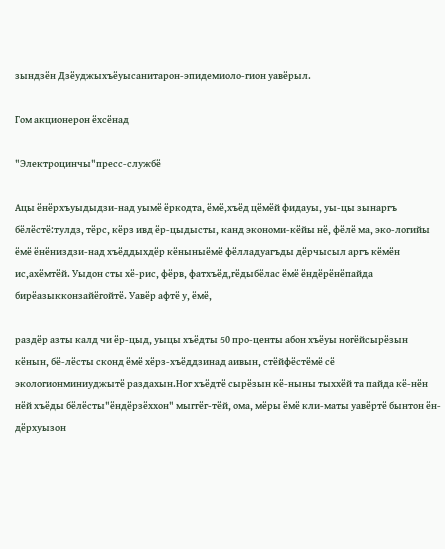зындзён Дзёуджыхъёуысанитарон-эпидемиоло-гион уавёрыл.

Гом акционерон ёхсёнад

"Электроцинчы"пресс-службё

Ацы ёнёрхъуыдыдзи-над уымё ёркодта, ёмё,хъёд цёмёй фидауы, уы-цы зынаргъ бёлёстё:тулдз, тёрс, кёрз ивд ёр-цыдысты, канд экономи-кёйы нё, фёлё ма, эко-логийы ёмё ёнёниздзи-над хъёддыхдёр кёныныёмё фёлладуагъды дёрчысыл аргъ кёмён ис,ахёмтёй. Уыдон сты хё-рис, фёрв, фатхъёд,гёдыбёлас ёмё ёндёрёнёпайда бирёазыкконзайёгойтё. Уавёр афтё у, ёмё,

раздёр азты калд чи ёр-цыд, уыцы хъёдты 50 про-центы абон хъёуы ногёйсырёзын кёнын, бё-лёсты сконд ёмё хёрз-хъёддзинад аивын, стёйфёстёмё сё экологионминиуджытё раздахын.Ног хъёдтё сырёзын кё-ныны тыххёй та пайда кё-нён нёй хъёды бёлёсты"ёндёрзёххон" мыггёг-тёй, ома, мёры ёмё кли-маты уавёртё бынтон ён-дёрхуызон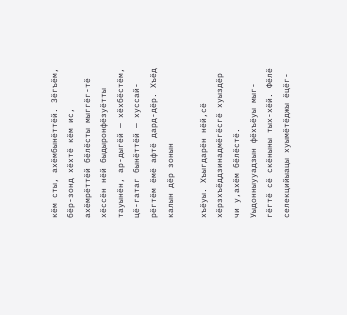кём сты, ахёмбынёттёй. Зёгъём, бёр-зонд хёхтё кём ис, ахёмрёттёй бёлёсты мыггёг-тё хёссён нёй быдыронфёзуётты тауынён, ар-дыгёй — хёхбёстём, цё-гатаг бынёттёй — хуссай-рёгтём ёмё афтё дард-дёр. Хъёд калын дёр зонын

хъёуы. Хъыгдарён нёй,сё хёрзхъёддзинадмёгёсгё хуыздёр чи у,ахём бёлёстё. Уыдонныууадзын фёхъёуы мыг-гёгтё сё скёныны тых-хёй. Фёлё селекцийыацы хуымётёджы ёцёг-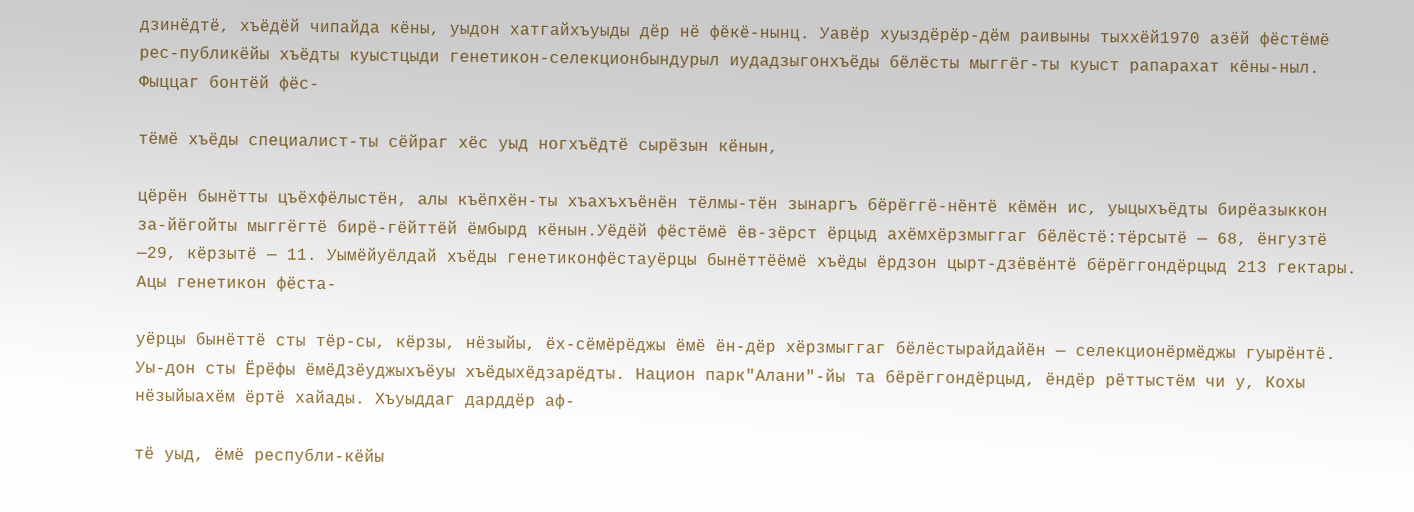дзинёдтё, хъёдёй чипайда кёны, уыдон хатгайхъуыды дёр нё фёкё-нынц. Уавёр хуыздёрёр-дём раивыны тыххёй1970 азёй фёстёмё рес-публикёйы хъёдты куыстцыди генетикон-селекционбындурыл иудадзыгонхъёды бёлёсты мыггёг-ты куыст рапарахат кёны-ныл. Фыццаг бонтёй фёс-

тёмё хъёды специалист-ты сёйраг хёс уыд ногхъёдтё сырёзын кёнын,

цёрён бынётты цъёхфёлыстён, алы къёпхён-ты хъахъхъёнён тёлмы-тён зынаргъ бёрёггё-нёнтё кёмён ис, уыцыхъёдты бирёазыккон за-йёгойты мыггёгтё бирё-гёйттёй ёмбырд кёнын.Уёдёй фёстёмё ёв-зёрст ёрцыд ахёмхёрзмыггаг бёлёстё:тёрсытё — 68, ёнгузтё —29, кёрзытё — 11. Уымёйуёлдай хъёды генетиконфёстауёрцы бынёттёёмё хъёды ёрдзон цырт-дзёвёнтё бёрёггондёрцыд 213 гектары. Ацы генетикон фёста-

уёрцы бынёттё сты тёр-сы, кёрзы, нёзыйы, ёх-сёмёрёджы ёмё ён-дёр хёрзмыггаг бёлёстырайдайён — селекционёрмёджы гуырёнтё. Уы-дон сты Ёрёфы ёмёДзёуджыхъёуы хъёдыхёдзарёдты. Национ парк"Алани"-йы та бёрёггондёрцыд, ёндёр рёттыстём чи у, Кохы нёзыйыахём ёртё хайады. Хъуыддаг дарддёр аф-

тё уыд, ёмё республи-кёйы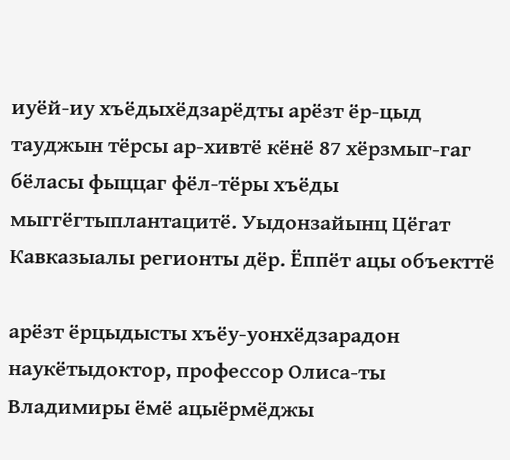иуёй-иу хъёдыхёдзарёдты арёзт ёр-цыд тауджын тёрсы ар-хивтё кёнё 87 хёрзмыг-гаг бёласы фыццаг фёл-тёры хъёды мыггёгтыплантацитё. Уыдонзайынц Цёгат Кавказыалы регионты дёр. Ёппёт ацы объекттё

арёзт ёрцыдысты хъёу-уонхёдзарадон наукётыдоктор, профессор Олиса-ты Владимиры ёмё ацыёрмёджы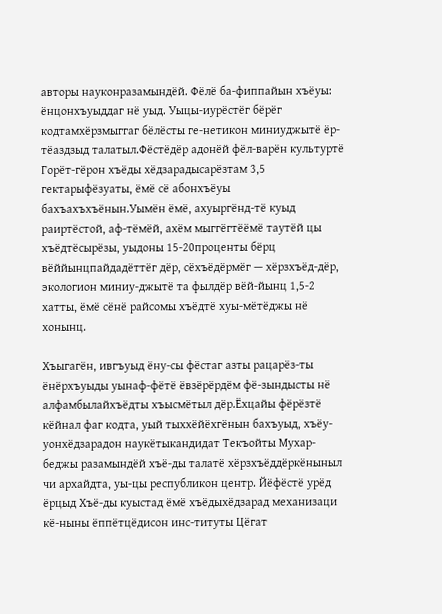авторы науконразамындёй. Фёлё ба-фиппайын хъёуы: ёнцонхъуыддаг нё уыд. Уыцы-иурёстёг бёрёг кодтамхёрзмыггаг бёлёсты ге-нетикон миниуджытё ёр-тёаздзыд талатыл.Фёстёдёр адонёй фёл-варён культуртё Горёт-гёрон хъёды хёдзарадысарёзтам 3,5 гектарыфёзуаты, ёмё сё абонхъёуы бахъахъхъёнын.Уымён ёмё, ахуыргёнд-тё куыд раиртёстой, аф-тёмёй, ахём мыггёгтёёмё таутёй цы хъёдтёсырёзы, уыдоны 15-20проценты бёрц вёййынцпайдадёттёг дёр, сёхъёдёрмёг — хёрзхъёд-дёр, экологион миниу-джытё та фылдёр вёй-йынц 1,5-2 хатты, ёмё сёнё райсомы хъёдтё хуы-мётёджы нё хонынц.

Хъыгагён, ивгъуыд ёну-сы фёстаг азты рацарёз-ты ёнёрхъуыды уынаф-фётё ёвзёрёрдём фё-зындысты нё алфамбылайхъёдты хъысмётыл дёр.Ёхцайы фёрёзтё кёйнал фаг кодта, уый тыххёйёхгёнын бахъуыд, хъёу-уонхёдзарадон наукётыкандидат Текъойты Мухар-беджы разамындёй хъё-ды талатё хёрзхъёддёркёныныл чи архайдта, уы-цы республикон центр. Йёфёстё урёд ёрцыд Хъё-ды куыстад ёмё хъёдыхёдзарад механизаци кё-ныны ёппётцёдисон инс-титуты Цёгат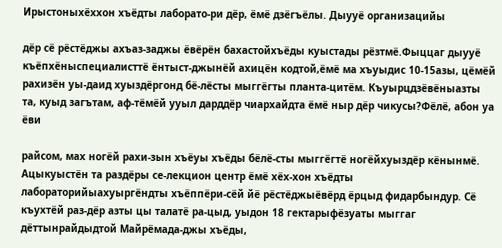Ирыстоныхёххон хъёдты лаборато-ри дёр, ёмё дзёгъёлы. Дыууё организацийы

дёр сё рёстёджы ахъаз-заджы ёвёрён бахастойхъёды куыстады рёзтмё.Фыццаг дыууё къёпхёныспециалисттё ёнтыст-джынёй ахицён кодтой,ёмё ма хъуыдис 10-15азы, цёмёй рахизён уы-даид хуыздёргонд бё-лёсты мыггёгты планта-цитём. Къуырцдзёвёныазты та, куыд загътам, аф-тёмёй ууыл дарддёр чиархайдта ёмё ныр дёр чикусы?Фёлё, абон уа ёви

райсом, мах ногёй рахи-зын хъёуы хъёды бёлё-сты мыггёгтё ногёйхуыздёр кёнынмё. Ацыкуыстён та раздёры се-лекцион центр ёмё хёх-хон хъёдты лабораторийыахуыргёндты хъёппёри-сёй йё рёстёджыёвёрд ёрцыд фидарбындур. Сё къухтёй раз-дёр азты цы талатё ра-цыд, уыдон 18 гектарыфёзуаты мыггаг дёттынрайдыдтой Майрёмада-джы хъёды,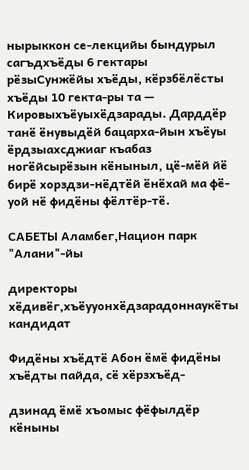нырыккон се-лекцийы бындурыл сагъдхъёды 6 гектары рёзыСунжёйы хъёды, кёрзбёлёсты хъёды 10 гекта-ры та — Кировыхъёуыхёдзарады. Дарддёр танё ёнувыдёй бацарха-йын хъёуы ёрдзыахсджиаг къабаз ногёйсырёзын кёныныл, цё-мёй йё бирё хорздзи-нёдтёй ёнёхай ма фё-уой нё фидёны фёлтёр-тё.

САБЕТЫ Аламбег,Национ парк "Алани"-йы

директоры хёдивёг,хъёууонхёдзарадоннаукёты кандидат

Фидёны хъёдтё Абон ёмё фидёны хъёдты пайда, сё хёрзхъёд-

дзинад ёмё хъомыс фёфылдёр кёныны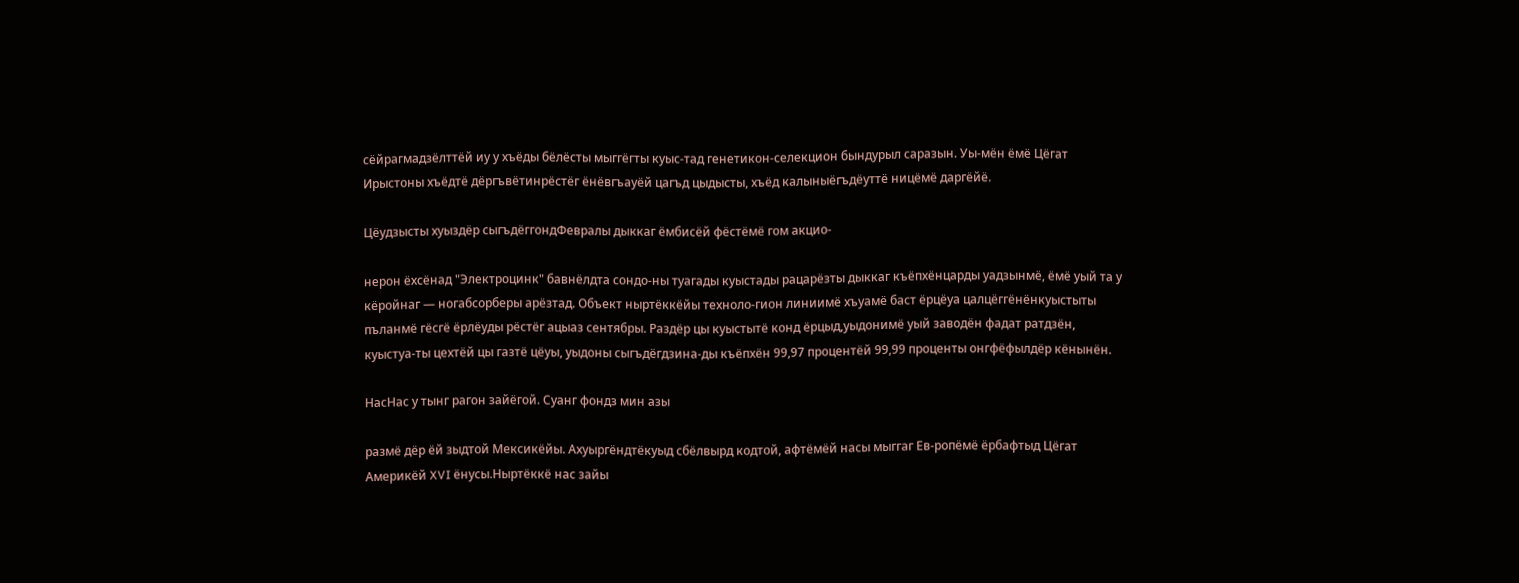сёйрагмадзёлттёй иу у хъёды бёлёсты мыггёгты куыс-тад генетикон-селекцион бындурыл саразын. Уы-мён ёмё Цёгат Ирыстоны хъёдтё дёргъвётинрёстёг ёнёвгъауёй цагъд цыдысты, хъёд калыныёгъдёуттё ницёмё даргёйё.

Цёудзысты хуыздёр сыгъдёггондФевралы дыккаг ёмбисёй фёстёмё гом акцио-

нерон ёхсёнад "Электроцинк" бавнёлдта сондо-ны туагады куыстады рацарёзты дыккаг къёпхёнцарды уадзынмё, ёмё уый та у кёройнаг — ногабсорберы арёзтад. Объект ныртёккёйы техноло-гион линиимё хъуамё баст ёрцёуа цалцёггёнёнкуыстыты пъланмё гёсгё ёрлёуды рёстёг ацыаз сентябры. Раздёр цы куыстытё конд ёрцыд,уыдонимё уый заводён фадат ратдзён, куыстуа-ты цехтёй цы газтё цёуы, уыдоны сыгъдёгдзина-ды къёпхён 99,97 процентёй 99,99 проценты онгфёфылдёр кёнынён.

НасНас у тынг рагон зайёгой. Суанг фондз мин азы

размё дёр ёй зыдтой Мексикёйы. Ахуыргёндтёкуыд сбёлвырд кодтой, афтёмёй насы мыггаг Ев-ропёмё ёрбафтыд Цёгат Америкёй XVI ёнусы.Ныртёккё нас зайы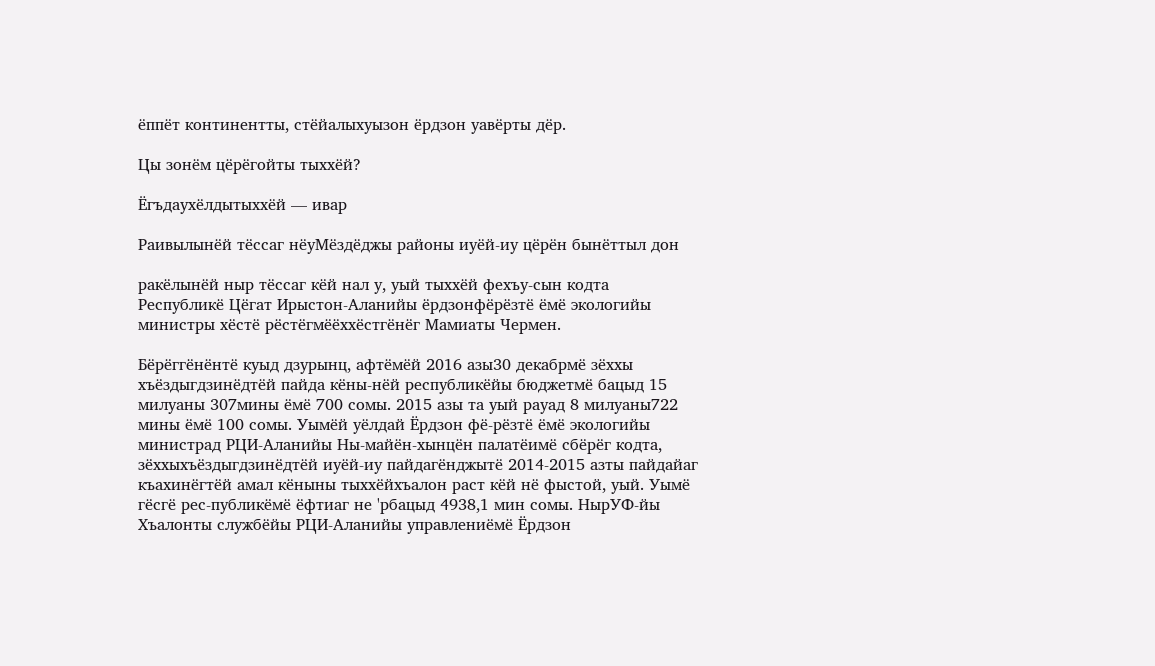ёппёт континентты, стёйалыхуызон ёрдзон уавёрты дёр.

Цы зонём цёрёгойты тыххёй?

Ёгъдаухёлдытыххёй — ивар

Раивылынёй тёссаг нёуМёздёджы районы иуёй-иу цёрён бынёттыл дон

ракёлынёй ныр тёссаг кёй нал у, уый тыххёй фехъу-сын кодта Республикё Цёгат Ирыстон-Аланийы ёрдзонфёрёзтё ёмё экологийы министры хёстё рёстёгмёёххёстгёнёг Мамиаты Чермен.

Бёрёггёнёнтё куыд дзурынц, афтёмёй 2016 азы30 декабрмё зёххы хъёздыгдзинёдтёй пайда кёны-нёй республикёйы бюджетмё бацыд 15 милуаны 307мины ёмё 700 сомы. 2015 азы та уый рауад 8 милуаны722 мины ёмё 100 сомы. Уымёй уёлдай Ёрдзон фё-рёзтё ёмё экологийы министрад РЦИ-Аланийы Ны-майён-хынцён палатёимё сбёрёг кодта, зёххыхъёздыгдзинёдтёй иуёй-иу пайдагёнджытё 2014-2015 азты пайдайаг къахинёгтёй амал кёныны тыххёйхъалон раст кёй нё фыстой, уый. Уымё гёсгё рес-публикёмё ёфтиаг не 'рбацыд 4938,1 мин сомы. НырУФ-йы Хъалонты службёйы РЦИ-Аланийы управлениёмё Ёрдзон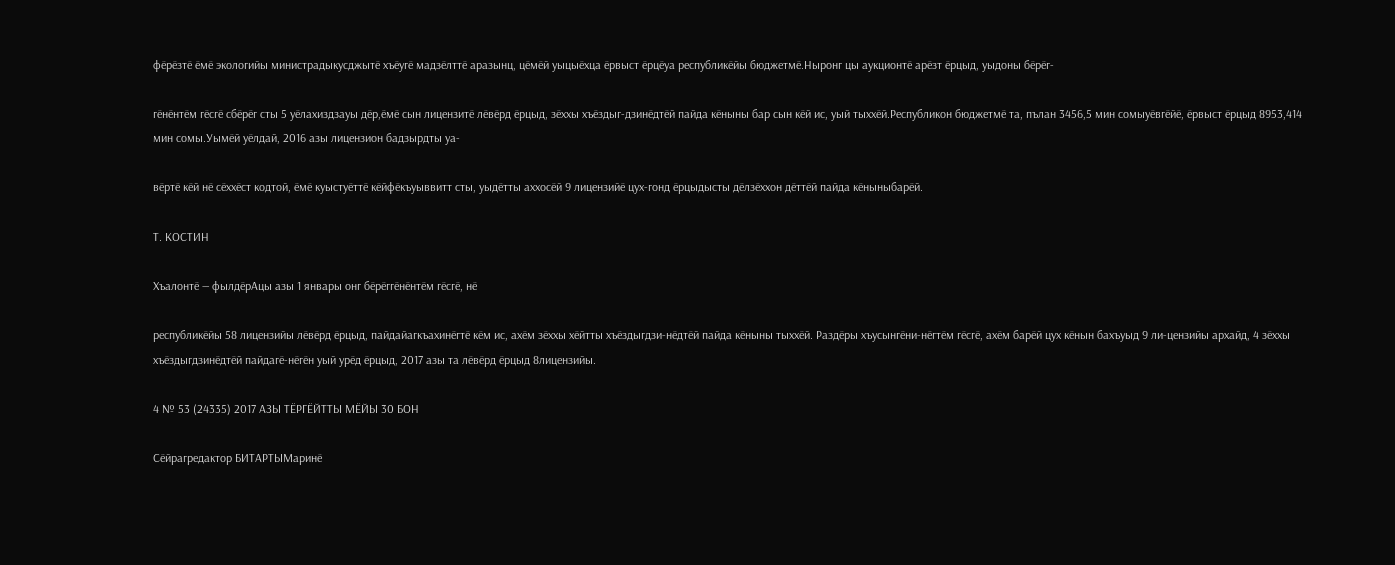фёрёзтё ёмё экологийы министрадыкусджытё хъёугё мадзёлттё аразынц, цёмёй уыцыёхца ёрвыст ёрцёуа республикёйы бюджетмё.Ныронг цы аукционтё арёзт ёрцыд, уыдоны бёрёг-

гёнёнтём гёсгё сбёрёг сты 5 уёлахиздзауы дёр,ёмё сын лицензитё лёвёрд ёрцыд, зёххы хъёздыг-дзинёдтёй пайда кёныны бар сын кёй ис, уый тыххёй.Республикон бюджетмё та, пълан 3456,5 мин сомыуёвгёйё, ёрвыст ёрцыд 8953,414 мин сомы.Уымёй уёлдай, 2016 азы лицензион бадзырдты уа-

вёртё кёй нё сёххёст кодтой, ёмё куыстуёттё кёйфёкъуыввитт сты, уыдётты аххосёй 9 лицензийё цух-гонд ёрцыдысты дёлзёххон дёттёй пайда кёныныбарёй.

Т. КОСТИН

Хъалонтё — фылдёрАцы азы 1 январы онг бёрёггёнёнтём гёсгё, нё

республикёйы 58 лицензийы лёвёрд ёрцыд, пайдайагкъахинёгтё кём ис, ахём зёххы хёйтты хъёздыгдзи-нёдтёй пайда кёныны тыххёй. Раздёры хъусынгёни-нёгтём гёсгё, ахём барёй цух кёнын бахъуыд 9 ли-цензийы архайд, 4 зёххы хъёздыгдзинёдтёй пайдагё-нёгён уый урёд ёрцыд, 2017 азы та лёвёрд ёрцыд 8лицензийы.

4 № 53 (24335) 2017 АЗЫ ТЁРГЁЙТТЫ МЁЙЫ 30 БОН

Сёйрагредактор БИТАРТЫМаринё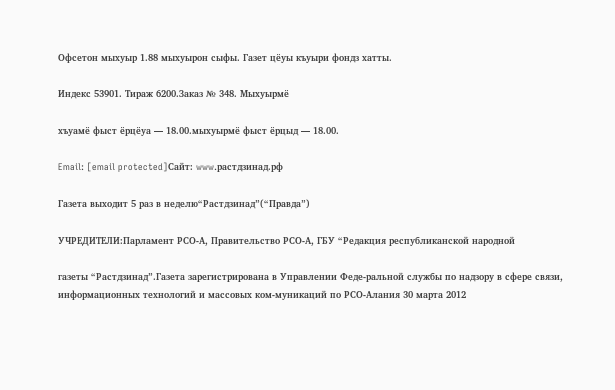Офсетон мыхуыр 1.88 мыхуырон сыфы. Газет цёуы къуыри фондз хатты.

Индекс 53901. Тираж 6200.Заказ № 348. Мыхуырмё

хъуамё фыст ёрцёуа — 18.00.мыхуырмё фыст ёрцыд — 18.00.

Email: [email protected]Сайт: www.растдзинад.рф

Газета выходит 5 раз в неделю“Растдзинад”(“Правда”)

УЧРЕДИТЕЛИ:Парламент РСО-А, Правительство РСО-А, ГБУ “Редакция республиканской народной

газеты “Растдзинад”.Газета зарегистрирована в Управлении Феде-ральной службы по надзору в сфере связи, информационных технологий и массовых ком-муникаций по РСО-Алания 30 марта 2012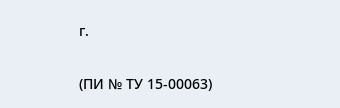г.

(ПИ № ТУ 15-00063)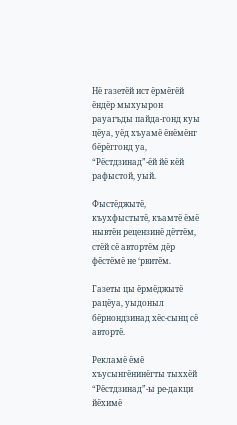Нё газетёй ист ёрмёгёй ёндёр мыхуырон рауагъды пайда-гонд куы цёуа, уёд хъуамё ёнёмёнг бёрёггонд уа, “Рёстдзинад”-ёй йё кёй рафыстой, уый.

Фыстёджытё, къухфыстытё, къамтё ёмё нывтён рецензинё дёттём, стёй сё автортём дёр фёстёмё не ‘рвитём.

Газеты цы ёрмёджытё рацёуа, уыдоныл бёрнондзинад хёс-сынц сё автортё.

Рекламё ёмё хъусынгёнинёгты тыххёй “Рёстдзинад”-ы ре-дакци йёхимё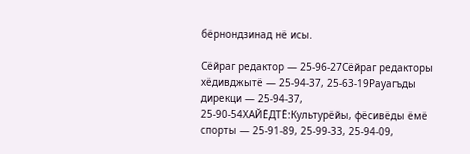бёрнондзинад нё исы.

Сёйраг редактор — 25-96-27Сёйраг редакторы хёдивджытё — 25-94-37, 25-63-19Рауагъды дирекци — 25-94-37, 25-90-54ХАЙЁДТЁ:Культурёйы, фёсивёды ёмё спорты — 25-91-89, 25-99-33, 25-94-09,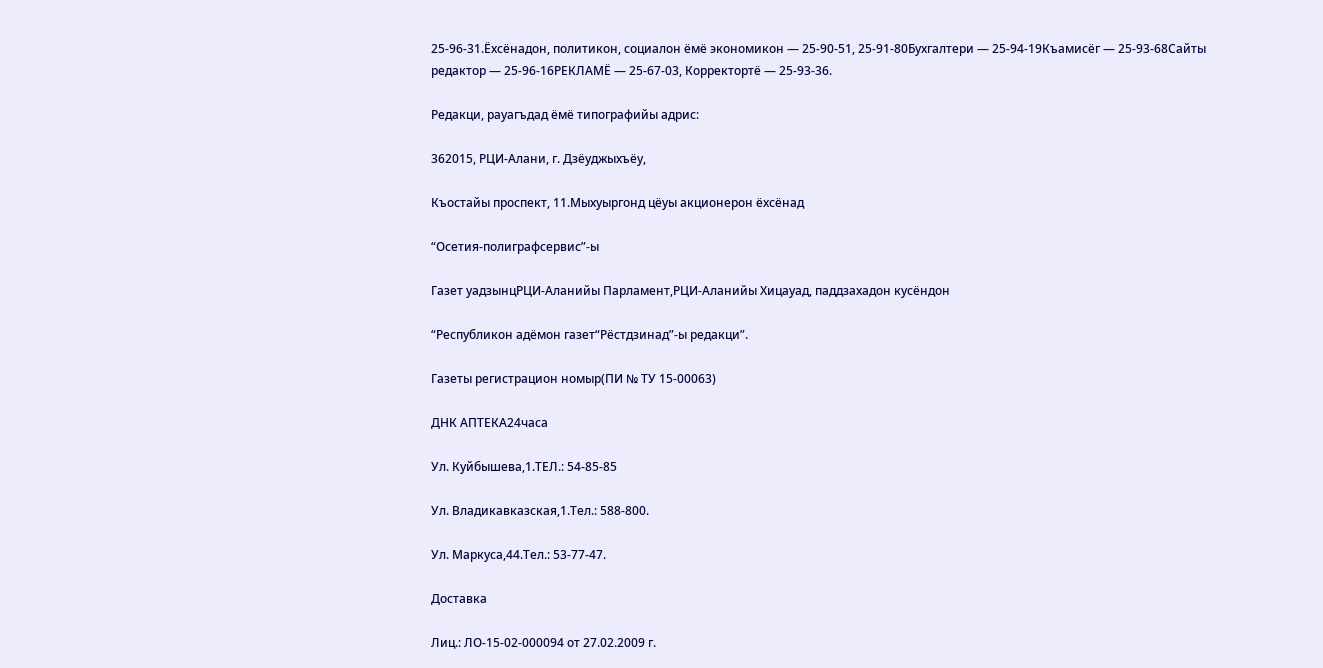25-96-31.Ёхсёнадон, политикон, социалон ёмё экономикон — 25-90-51, 25-91-80Бухгалтери — 25-94-19Къамисёг — 25-93-68Сайты редактор — 25-96-16РЕКЛАМЁ — 25-67-03, Корректортё — 25-93-36.

Редакци, рауагъдад ёмё типографийы адрис:

362015, РЦИ-Алани, г. Дзёуджыхъёу,

Къостайы проспект, 11.Мыхуыргонд цёуы акционерон ёхсёнад

“Осетия-полиграфсервис”-ы

Газет уадзынцРЦИ-Аланийы Парламент,РЦИ-Аланийы Хицауад, паддзахадон кусёндон

“Республикон адёмон газет“Рёстдзинад”-ы редакци”.

Газеты регистрацион номыр(ПИ № ТУ 15-00063)

ДНК АПТЕКА24часа

Ул. Куйбышева,1.ТЕЛ.: 54-85-85

Ул. Владикавказская,1.Тел.: 588-800.

Ул. Маркуса,44.Тел.: 53-77-47.

Доставка

Лиц.: ЛО-15-02-000094 от 27.02.2009 г.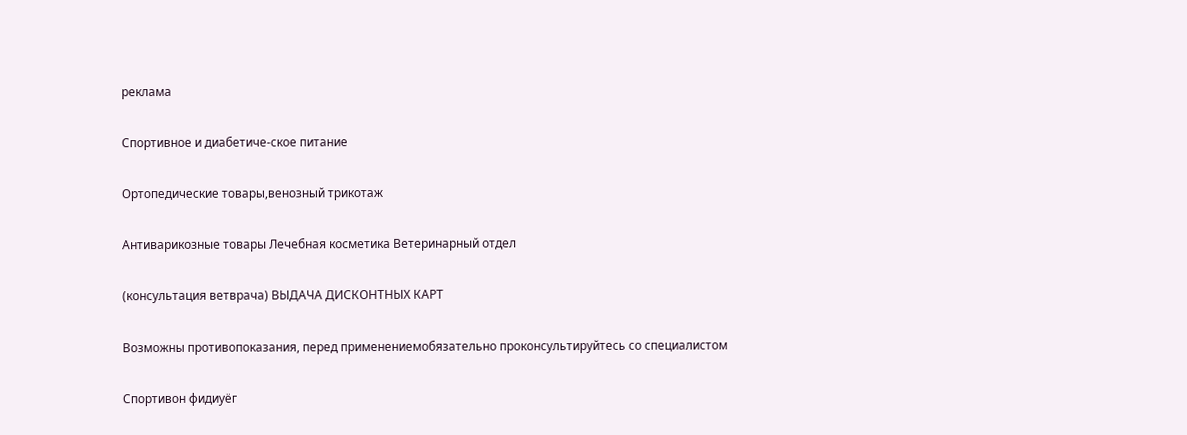реклама

Спортивное и диабетиче-ское питание

Ортопедические товары,венозный трикотаж

Антиварикозные товары Лечебная косметика Ветеринарный отдел

(консультация ветврача) ВЫДАЧА ДИСКОНТНЫХ КАРТ

Возможны противопоказания, перед применениемобязательно проконсультируйтесь со специалистом

Спортивон фидиуёг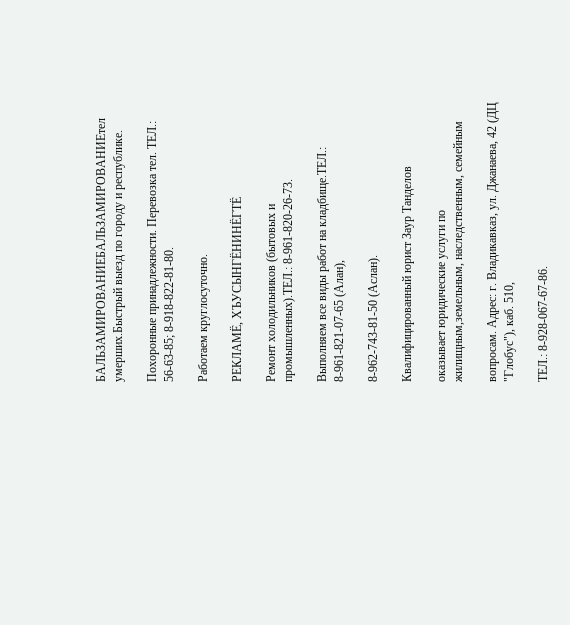БАЛЬЗАМИРОВАНИЕБАЛЬЗАМИРОВАНИЕтел умерших.Быстрый выезд по городу и республике.

Похоронные принадлежности. Перевозка тел. ТЕЛ.: 56-63-85; 8-918-822-81-80.

Работаем круглосуточно.

РЕКЛАМЁ, ХЪУСЫНГЁНИНЁГТЁ

Ремонт холодильников (бытовых и промышленных).ТЕЛ.: 8-961-820-26-73.

Выполняем все виды работ на кладбище.ТЕЛ.: 8-961-821-07-65 (Алан),

8-962-743-81-50 (Аслан).

Квалифицированный юрист Заур Танделов

оказывает юридические услуги по жилищным,земельным, наследственным, семейным

вопросам. Адрес: г. Владикавказ, ул. Джанаева, 42 (ДЦ "Глобус"), каб. 510,

ТЕЛ.: 8-928-067-67-86.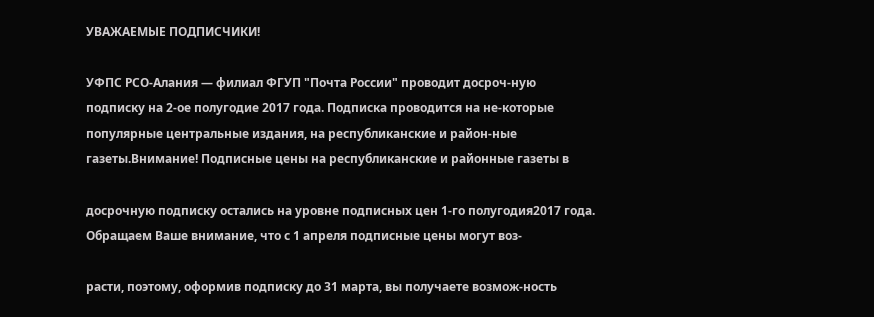УВАЖАЕМЫЕ ПОДПИСЧИКИ!

УФПС РСО-Алания — филиал ФГУП "Почта России" проводит досроч-ную подписку на 2-ое полугодие 2017 года. Подписка проводится на не-которые популярные центральные издания, на республиканские и район-ные газеты.Внимание! Подписные цены на республиканские и районные газеты в

досрочную подписку остались на уровне подписных цен 1-го полугодия2017 года. Обращаем Ваше внимание, что с 1 апреля подписные цены могут воз-

расти, поэтому, оформив подписку до 31 марта, вы получаете возмож-ность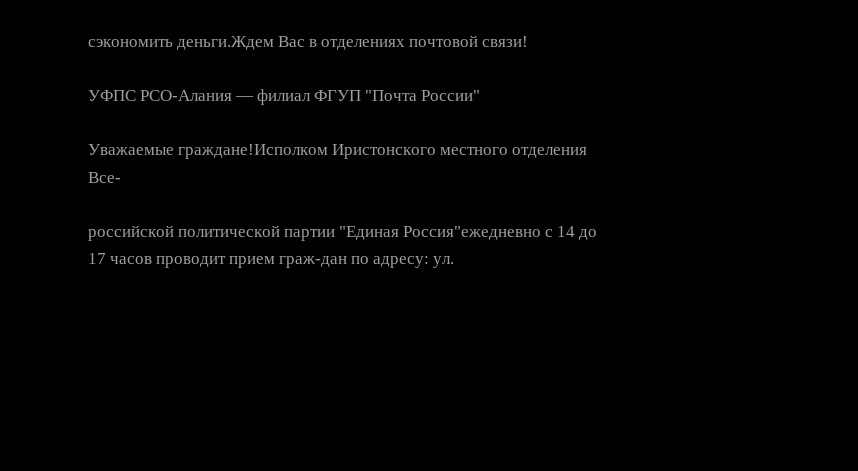сэкономить деньги.Ждем Вас в отделениях почтовой связи!

УФПС РСО-Алания — филиал ФГУП "Почта России"

Уважаемые граждане!Исполком Иристонского местного отделения Все-

российской политической партии "Единая Россия"ежедневно с 14 до 17 часов проводит прием граж-дан по адресу: ул.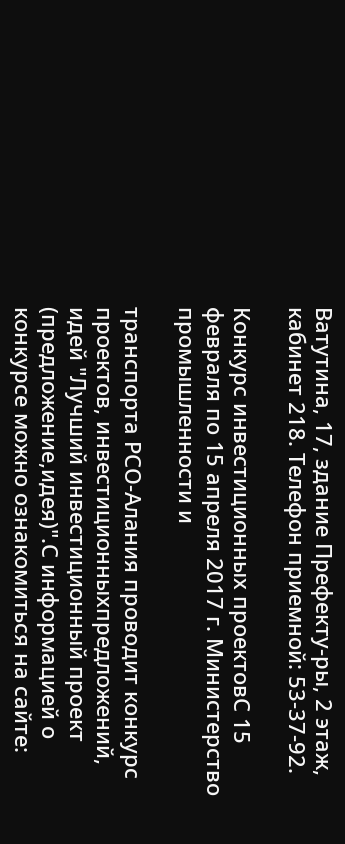Ватутина, 17, здание Префекту-ры, 2 этаж, кабинет 218. Телефон приемной: 53-37-92.

Конкурс инвестиционных проектовС 15 февраля по 15 апреля 2017 г. Министерство промышленности и

транспорта РСО-Алания проводит конкурс проектов, инвестиционныхпредложений, идей "Лучший инвестиционный проект (предложение,идея)".С информацией о конкурсе можно ознакомиться на сайте: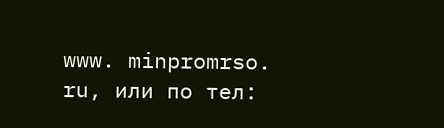www. minpromrso. ru, или по тел: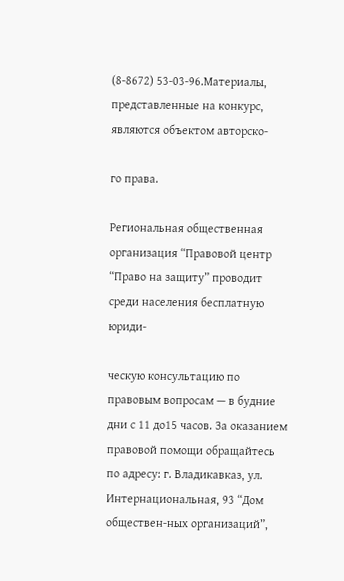(8-8672) 53-03-96.Материалы, представленные на конкурс, являются объектом авторско-

го права.

Региональная общественная организация “Правовой центр “Право на защиту” проводит среди населения бесплатную юриди-

ческую консультацию по правовым вопросам — в будние дни с 11 до15 часов. За оказанием правовой помощи обращайтесь по адресу: г. Владикавказ, ул. Интернациональная, 93 “Дом обществен-ных организаций”,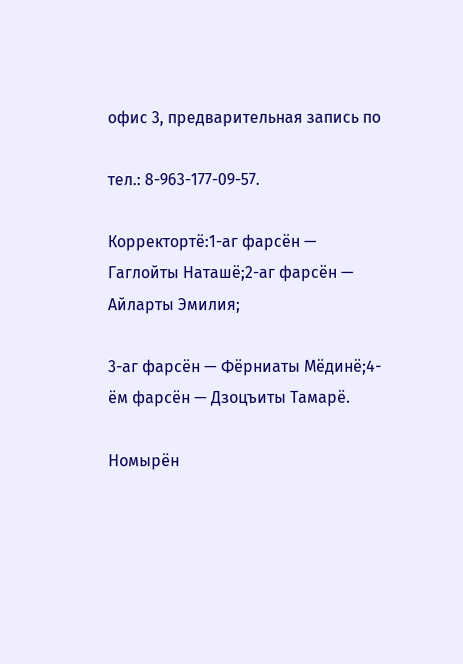офис 3, предварительная запись по

тел.: 8-963-177-09-57.

Корректортё:1-аг фарсён — Гаглойты Наташё;2-аг фарсён — Айларты Эмилия;

3-аг фарсён — Фёрниаты Мёдинё;4-ём фарсён — Дзоцъиты Тамарё.

Номырён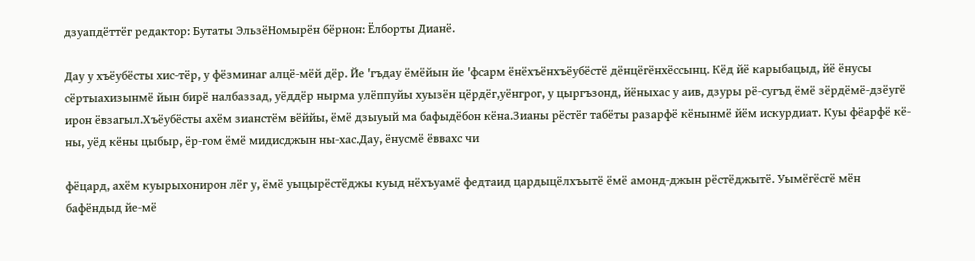дзуапдёттёг редактор: Бутаты ЭльзёНомырён бёрнон: Ёлборты Дианё.

Дау у хъёубёсты хис-тёр, у фёзминаг алцё-мёй дёр. Йе 'гъдау ёмёйын йе 'фсарм ёнёхъёнхъёубёстё дёнцёгёнхёссынц. Кёд йё карыбацыд, йё ёнусы сёртыахизынмё йын бирё налбаззад, уёддёр нырма улёппуйы хуызён цёрдёг,уёнгрог, у цыргъзонд, йёныхас у аив, дзуры рё-сугъд ёмё зёрдёмё-дзёугё ирон ёвзагыл.Хъёубёсты ахём зианстём вёййы, ёмё дзыуый ма бафыдёбон кёна.Зианы рёстёг табёты разарфё кёнынмё йём искурдиат. Куы фёарфё кё-ны, уёд кёны цыбыр, ёр-гом ёмё мидисджын ны-хас.Дау, ёнусмё ёввахс чи

фёцард, ахём куырыхонирон лёг у, ёмё уыцырёстёджы куыд нёхъуамё федтаид цардыцёлхъытё ёмё амонд-джын рёстёджытё. Уымёгёсгё мён бафёндыд йе-мё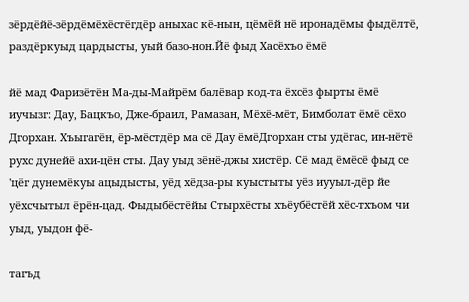зёрдёйё-зёрдёмёхёстёгдёр аныхас кё-нын, цёмёй нё иронадёмы фыдёлтё, раздёркуыд цардысты, уый базо-нон.Йё фыд Хасёхъо ёмё

йё мад Фаризётён Ма-ды-Майрём балёвар код-та ёхсёз фырты ёмё иучызг: Дау, Бацкъо, Дже-браил, Рамазан, Мёхё-мёт, Бимболат ёмё сёхо Дгорхан. Хъыгагён, ёр-мёстдёр ма сё Дау ёмёДгорхан сты удёгас, ин-нётё рухс дунейё ахи-цён сты. Дау уыд зёнё-джы хистёр. Сё мад ёмёсё фыд се 'цёг дунемёкуы ацыдысты, уёд хёдза-ры куыстыты уёз иууыл-дёр йе уёхсчытыл ёрён-цад. Фыдыбёстёйы Стырхёсты хъёубёстёй хёс-тхъом чи уыд, уыдон фё-

тагъд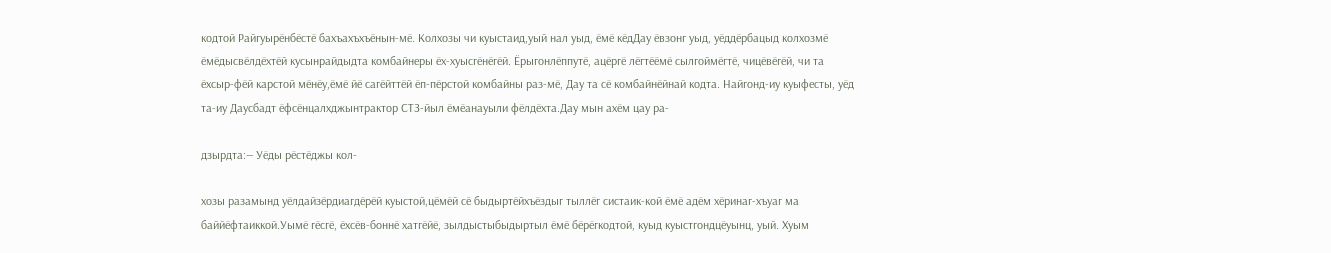кодтой Райгуырёнбёстё бахъахъхъёнын-мё. Колхозы чи куыстаид,уый нал уыд, ёмё кёдДау ёвзонг уыд, уёддёрбацыд колхозмё ёмёдысвёлдёхтёй кусынрайдыдта комбайнеры ёх-хуысгёнёгёй. Ёрыгонлёппутё, ацёргё лёгтёёмё сылгоймёгтё, чицёвёгёй, чи та ёхсыр-фёй карстой мёнёу,ёмё йё сагёйттёй ёп-пёрстой комбайны раз-мё, Дау та сё комбайнёйнай кодта. Найгонд-иу куыфесты, уёд та-иу Даусбадт ёфсёнцалхджынтрактор СТЗ-йыл ёмёанауыли фёлдёхта.Дау мын ахём цау ра-

дзырдта:— Уёды рёстёджы кол-

хозы разамынд уёлдайзёрдиагдёрёй куыстой,цёмёй сё быдыртёйхъёздыг тыллёг систаик-кой ёмё адём хёринаг-хъуаг ма баййёфтаиккой.Уымё гёсгё, ёхсёв-боннё хатгёйё, зылдыстыбыдыртыл ёмё бёрёгкодтой, куыд куыстгондцёуынц, уый. Хуым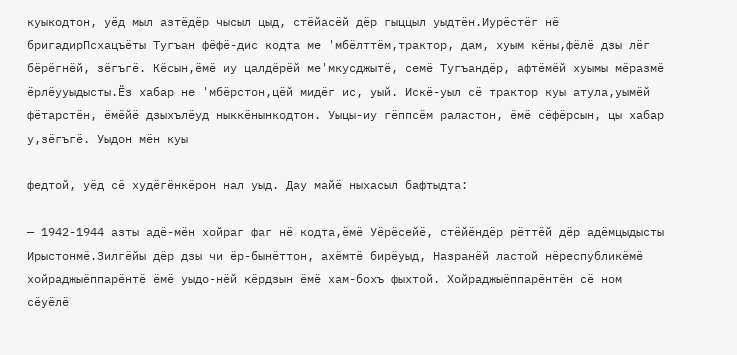куыкодтон, уёд мыл азтёдёр чысыл цыд, стёйасёй дёр гыццыл уыдтён.Иурёстёг нё бригадирПсхацъёты Тугъан фёфё-дис кодта ме 'мбёлттём,трактор, дам, хуым кёны,фёлё дзы лёг бёрёгнёй, зёгъгё. Кёсын,ёмё иу цалдёрёй ме'мкусджытё, семё Тугъандёр, афтёмёй хуымы мёразмё ёрлёууыдысты.Ёз хабар не 'мбёрстон,цёй мидёг ис, уый. Искё-уыл сё трактор куы атула,уымёй фётарстён, ёмёйё дзыхълёуд ныккёнынкодтон. Уыцы-иу гёппсём раластон, ёмё сёфёрсын, цы хабар у,зёгъгё. Уыдон мён куы

федтой, уёд сё худёгёнкёрон нал уыд. Дау майё ныхасыл бафтыдта:

— 1942-1944 азты адё-мён хойраг фаг нё кодта,ёмё Уёрёсейё, стёйёндёр рёттёй дёр адёмцыдысты Ирыстонмё.Зилгёйы дёр дзы чи ёр-бынёттон, ахёмтё бирёуыд, Назранёй ластой нёреспубликёмё хойраджыёппарёнтё ёмё уыдо-нёй кёрдзын ёмё хам-бохъ фыхтой. Хойраджыёппарёнтён сё ном сёуёлё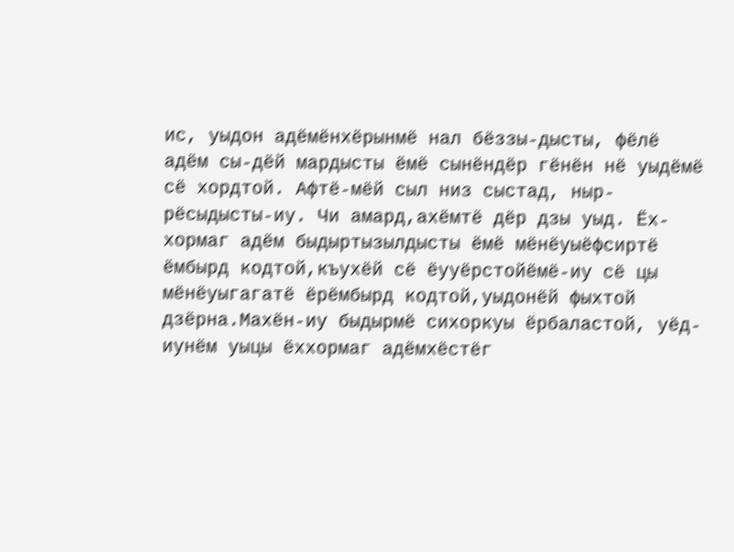ис, уыдон адёмёнхёрынмё нал бёззы-дысты, фёлё адём сы-дёй мардысты ёмё сынёндёр гёнён нё уыдёмё сё хордтой. Афтё-мёй сыл низ сыстад, ныр-рёсыдысты-иу. Чи амард,ахёмтё дёр дзы уыд. Ёх-хормаг адём быдыртызылдысты ёмё мёнёуыёфсиртё ёмбырд кодтой,къухёй сё ёууёрстойёмё-иу сё цы мёнёуыгагатё ёрёмбырд кодтой,уыдонёй фыхтой дзёрна.Махён-иу быдырмё сихоркуы ёрбаластой, уёд-иунём уыцы ёххормаг адёмхёстёг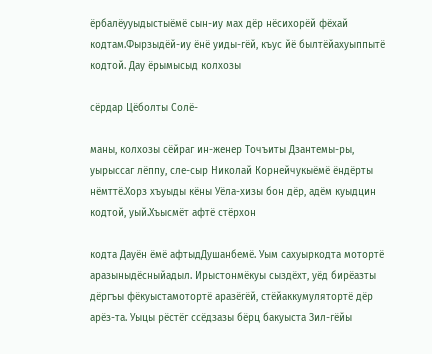ёрбалёууыдыстыёмё сын-иу мах дёр нёсихорёй фёхай кодтам.Фырзыдёй-иу ёнё уиды-гёй, къус йё былтёйахуыппытё кодтой. Дау ёрымысыд колхозы

сёрдар Цёболты Солё-

маны, колхозы сёйраг ин-женер Точъиты Дзантемы-ры, уырыссаг лёппу, сле-сыр Николай Корнейчукыёмё ёндёрты нёмттё.Хорз хъуыды кёны Уёла-хизы бон дёр, адём куыдцин кодтой, уый.Хъысмёт афтё стёрхон

кодта Дауён ёмё афтыдДушанбемё. Уым сахуыркодта мотортё аразыныдёсныйадыл. Ирыстонмёкуы сыздёхт, уёд бирёазты дёргъы фёкуыстамотортё аразёгёй, стёйаккумулятортё дёр арёз-та. Уыцы рёстёг ссёдзазы бёрц бакуыста Зил-гёйы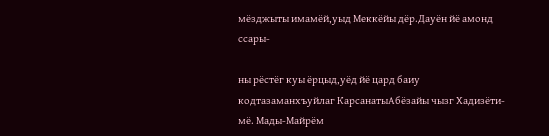мёзджыты имамёй,уыд Меккёйы дёр.Дауён йё амонд ссары-

ны рёстёг куы ёрцыд,уёд йё цард баиу кодтазаманхъуйлаг КарсанатыАбёзайы чызг Хадизёти-мё. Мады-Майрём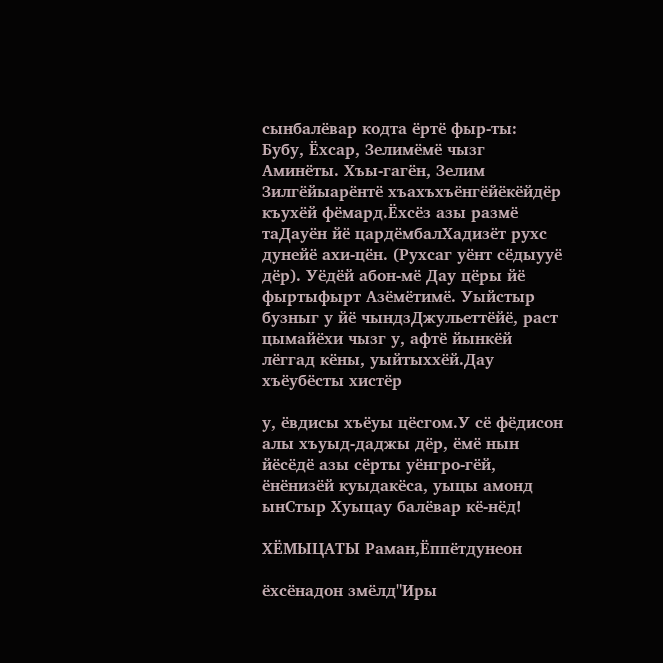сынбалёвар кодта ёртё фыр-ты: Бубу, Ёхсар, Зелимёмё чызг Аминёты. Хъы-гагён, Зелим Зилгёйыарёнтё хъахъхъёнгёйёкёйдёр къухёй фёмард.Ёхсёз азы размё таДауён йё цардёмбалХадизёт рухс дунейё ахи-цён. (Рухсаг уёнт сёдыууё дёр). Уёдёй абон-мё Дау цёры йё фыртыфырт Азёмётимё. Уыйстыр бузныг у йё чындзДжульеттёйё, раст цымайёхи чызг у, афтё йынкёй лёггад кёны, уыйтыххёй.Дау хъёубёсты хистёр

у, ёвдисы хъёуы цёсгом.У сё фёдисон алы хъуыд-даджы дёр, ёмё нын йёсёдё азы сёрты уёнгро-гёй, ёнёнизёй куыдакёса, уыцы амонд ынСтыр Хуыцау балёвар кё-нёд!

ХЁМЫЦАТЫ Раман,Ёппётдунеон

ёхсёнадон змёлд"Иры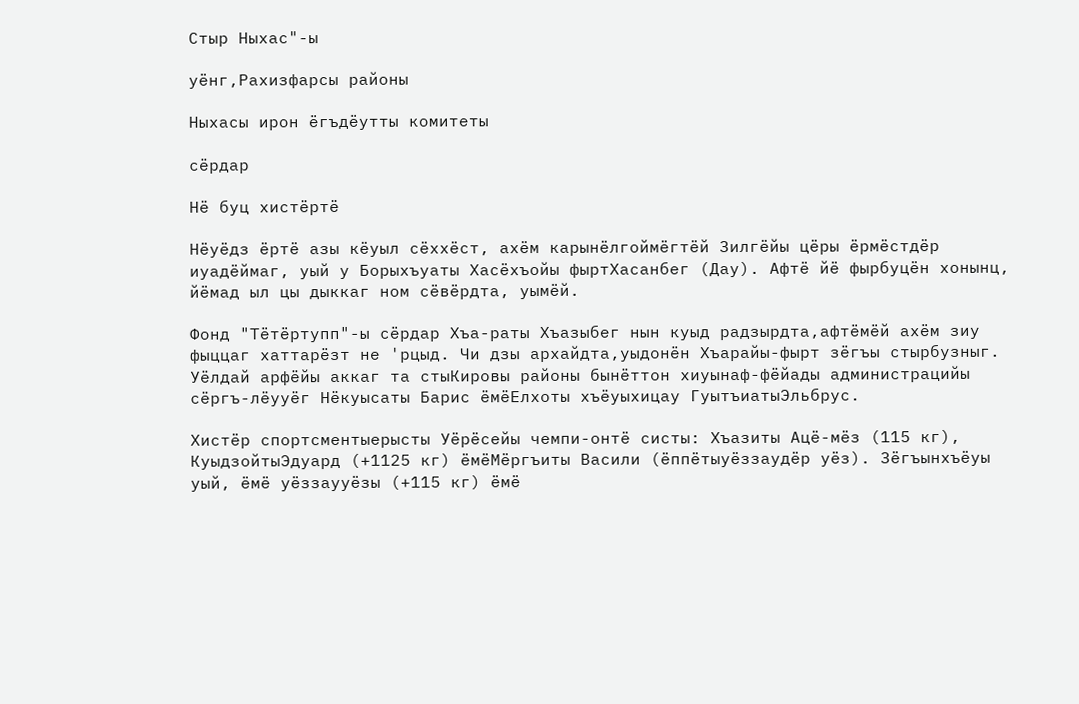Стыр Ныхас"-ы

уёнг,Рахизфарсы районы

Ныхасы ирон ёгъдёутты комитеты

сёрдар

Нё буц хистёртё

Нёуёдз ёртё азы кёуыл сёххёст, ахём карынёлгоймёгтёй Зилгёйы цёры ёрмёстдёр иуадёймаг, уый у Борыхъуаты Хасёхъойы фыртХасанбег (Дау). Афтё йё фырбуцён хонынц, йёмад ыл цы дыккаг ном сёвёрдта, уымёй.

Фонд "Тётёртупп"-ы сёрдар Хъа-раты Хъазыбег нын куыд радзырдта,афтёмёй ахём зиу фыццаг хаттарёзт не 'рцыд. Чи дзы архайдта,уыдонён Хъарайы-фырт зёгъы стырбузныг. Уёлдай арфёйы аккаг та стыКировы районы бынёттон хиуынаф-фёйады администрацийы сёргъ-лёууёг Нёкуысаты Барис ёмёЕлхоты хъёуыхицау ГуытъиатыЭльбрус.

Хистёр спортсментыерысты Уёрёсейы чемпи-онтё систы: Хъазиты Ацё-мёз (115 кг), КуыдзойтыЭдуард (+1125 кг) ёмёМёргъиты Васили (ёппётыуёззаудёр уёз). Зёгъынхъёуы уый, ёмё уёззаууёзы (+115 кг) ёмё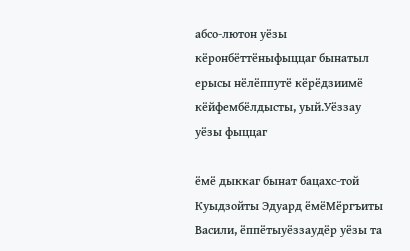абсо-лютон уёзы кёронбёттёныфыццаг бынатыл ерысы нёлёппутё кёрёдзиимё кёйфембёлдысты, уый.Уёззау уёзы фыццаг

ёмё дыккаг бынат бацахс-той Куыдзойты Эдуард ёмёМёргъиты Васили, ёппётыуёззаудёр уёзы та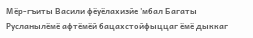Мёр-гъиты Васили фёуёлахизйе 'мбал Багаты Русланылёмё афтёмёй бацахстойфыццаг ёмё дыккаг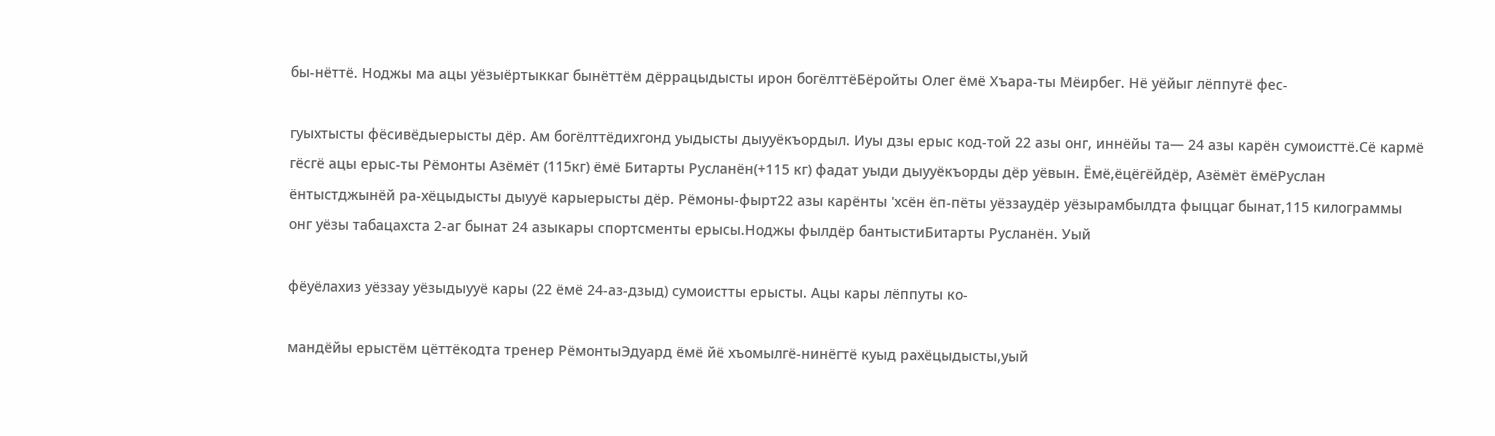бы-нёттё. Ноджы ма ацы уёзыёртыккаг бынёттём дёррацыдысты ирон богёлттёБёройты Олег ёмё Хъара-ты Мёирбег. Нё уёйыг лёппутё фес-

гуыхтысты фёсивёдыерысты дёр. Ам богёлттёдихгонд уыдысты дыууёкъордыл. Иуы дзы ерыс код-той 22 азы онг, иннёйы та— 24 азы карён сумоисттё.Сё кармё гёсгё ацы ерыс-ты Рёмонты Азёмёт (115кг) ёмё Битарты Русланён(+115 кг) фадат уыди дыууёкъорды дёр уёвын. Ёмё,ёцёгёйдёр, Азёмёт ёмёРуслан ёнтыстджынёй ра-хёцыдысты дыууё карыерысты дёр. Рёмоны-фырт22 азы карёнты 'хсён ёп-пёты уёззаудёр уёзырамбылдта фыццаг бынат,115 килограммы онг уёзы табацахста 2-аг бынат 24 азыкары спортсменты ерысы.Ноджы фылдёр бантыстиБитарты Русланён. Уый

фёуёлахиз уёззау уёзыдыууё кары (22 ёмё 24-аз-дзыд) сумоистты ерысты. Ацы кары лёппуты ко-

мандёйы ерыстём цёттёкодта тренер РёмонтыЭдуард ёмё йё хъомылгё-нинёгтё куыд рахёцыдысты,уый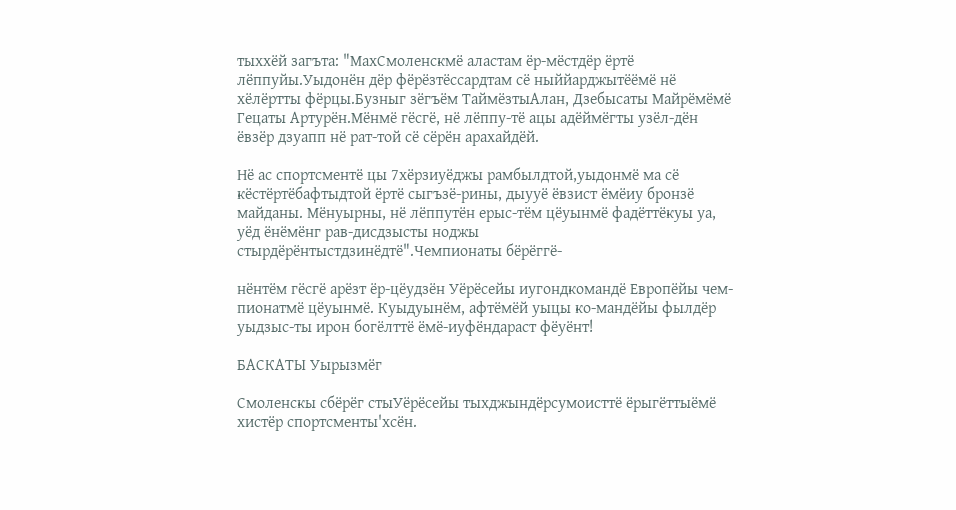тыххёй загъта: "МахСмоленскмё аластам ёр-мёстдёр ёртё лёппуйы.Уыдонён дёр фёрёзтёссардтам сё ныййарджытёёмё нё хёлёртты фёрцы.Бузныг зёгъём ТаймёзтыАлан, Дзебысаты Майрёмёмё Гецаты Артурён.Мёнмё гёсгё, нё лёппу-тё ацы адёймёгты узёл-дён ёвзёр дзуапп нё рат-той сё сёрён арахайдёй.

Нё ас спортсментё цы 7хёрзиуёджы рамбылдтой,уыдонмё ма сё кёстёртёбафтыдтой ёртё сыгъзё-рины, дыууё ёвзист ёмёиу бронзё майданы. Мёнуырны, нё лёппутён ерыс-тём цёуынмё фадёттёкуы уа, уёд ёнёмёнг рав-дисдзысты ноджы стырдёрёнтыстдзинёдтё".Чемпионаты бёрёггё-

нёнтём гёсгё арёзт ёр-цёудзён Уёрёсейы иугондкомандё Европёйы чем-пионатмё цёуынмё. Куыдуынём, афтёмёй уыцы ко-мандёйы фылдёр уыдзыс-ты ирон богёлттё ёмё-иуфёндараст фёуёнт!

БАСКАТЫ Уырызмёг

Смоленскы сбёрёг стыУёрёсейы тыхджындёрсумоисттё ёрыгёттыёмё хистёр спортсменты'хсён.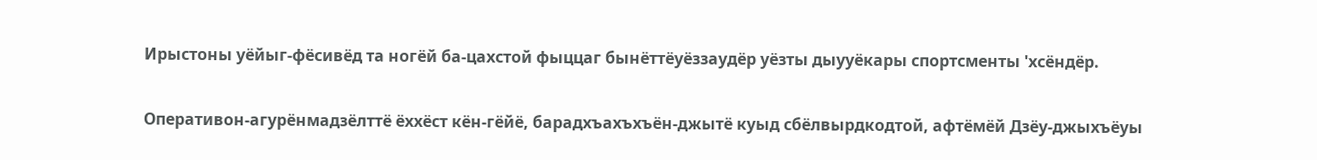Ирыстоны уёйыг-фёсивёд та ногёй ба-цахстой фыццаг бынёттёуёззаудёр уёзты дыууёкары спортсменты 'хсёндёр.

Оперативон-агурёнмадзёлттё ёххёст кён-гёйё, барадхъахъхъён-джытё куыд сбёлвырдкодтой, афтёмёй Дзёу-джыхъёуы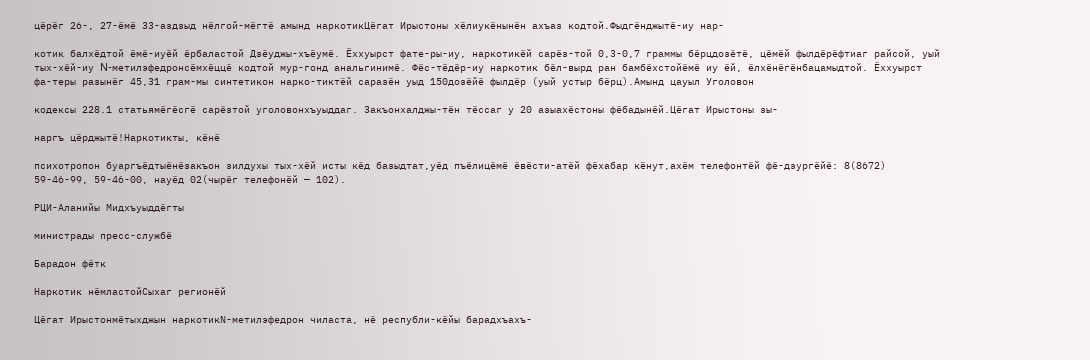цёрёг 26-, 27-ёмё 33-аздзыд нёлгой-мёгтё амынд наркотикЦёгат Ирыстоны хёлиукёнынён ахъаз кодтой.Фыдгёнджытё-иу нар-

котик балхёдтой ёмё-иуёй ёрбаластой Дзёуджы-хъёумё. Ёххуырст фате-ры-иу, наркотикёй сарёз-той 0,3-0,7 граммы бёрцдозётё, цёмёй фылдёрёфтиаг райсой, уый тых-хёй-иу N-метилэфедронсёмхёццё кодтой мур-гонд анальгинимё. Фёс-тёдёр-иу наркотик бёл-вырд ран бамбёхстойёмё иу ёй, ёлхёнёгёнбацамыдтой. Ёххуырст фа-теры разынёг 45,31 грам-мы синтетикон нарко-тиктёй саразён уыд 150дозёйё фылдёр (уый устыр бёрц).Амынд цауыл Уголовон

кодексы 228.1 статьямёгёсгё сарёзтой уголовонхъуыддаг. Закъонхалджы-тён тёссаг у 20 азыахёстоны фёбадынёй.Цёгат Ирыстоны зы-

наргъ цёрджытё!Наркотикты, кёнё

психотропон буаргъёдтыёнёзакъон зилдухы тых-хёй исты кёд базыдтат,уёд пъёлицёмё ёвёсти-атёй фёхабар кёнут,ахём телефонтёй фё-дзургёйё: 8(8672) 59-46-99, 59-46-00, науёд 02(чырёг телефонёй — 102).

РЦИ-Аланийы Мидхъуыддёгты

министрады пресс-службё

Барадон фётк

Наркотик нёмластойСыхаг регионёй

Цёгат Ирыстонмётыхджын наркотикN-метилэфедрон чиласта, нё республи-кёйы барадхъахъ-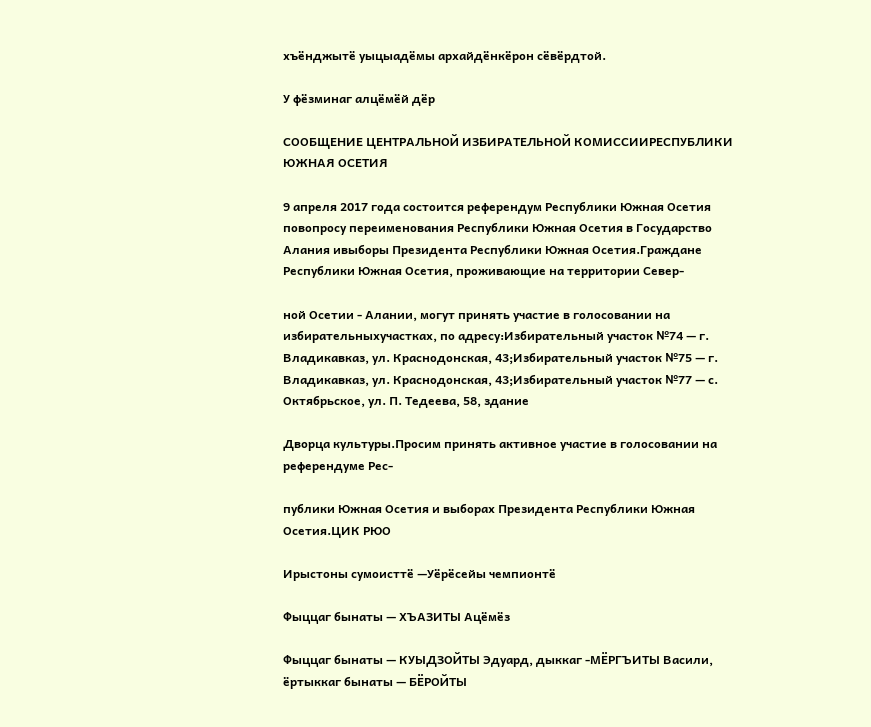хъёнджытё уыцыадёмы архайдёнкёрон сёвёрдтой.

У фёзминаг алцёмёй дёр

СООБЩЕНИЕ ЦЕНТРАЛЬНОЙ ИЗБИРАТЕЛЬНОЙ КОМИССИИРЕСПУБЛИКИ ЮЖНАЯ ОСЕТИЯ

9 апреля 2017 года состоится референдум Республики Южная Осетия повопросу переименования Республики Южная Осетия в Государство Алания ивыборы Президента Республики Южная Осетия.Граждане Республики Южная Осетия, проживающие на территории Север-

ной Осетии - Алании, могут принять участие в голосовании на избирательныхучастках, по адресу:Избирательный участок №74 — г. Владикавказ, ул. Краснодонская, 43;Избирательный участок №75 — г. Владикавказ, ул. Краснодонская, 43;Избирательный участок №77 — с. Октябрьское, ул. П. Тедеева, 58, здание

Дворца культуры.Просим принять активное участие в голосовании на референдуме Рес-

публики Южная Осетия и выборах Президента Республики Южная Осетия.ЦИК РЮО

Ирыстоны сумоисттё —Уёрёсейы чемпионтё

Фыццаг бынаты — ХЪАЗИТЫ Ацёмёз

Фыццаг бынаты — КУЫДЗОЙТЫ Эдуард, дыккаг -МЁРГЪИТЫ Васили, ёртыккаг бынаты — БЁРОЙТЫ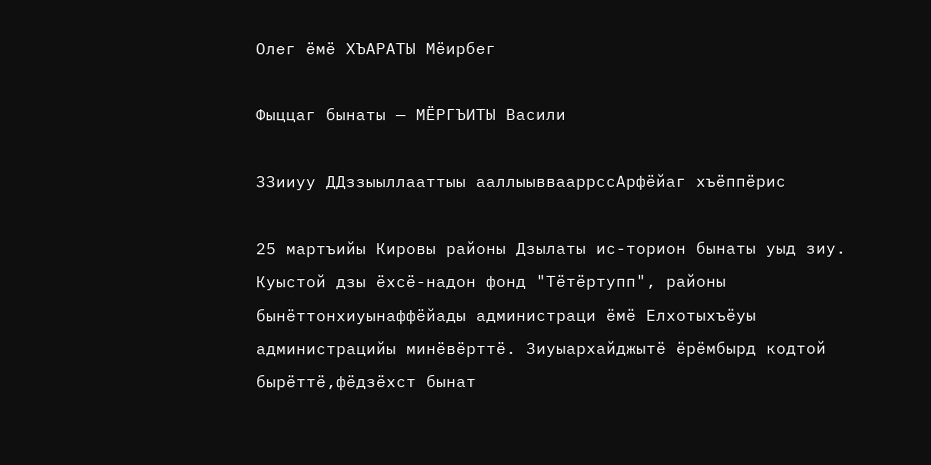Олег ёмё ХЪАРАТЫ Мёирбег

Фыццаг бынаты — МЁРГЪИТЫ Васили

ЗЗииуу ДДззыыллааттыы ааллыыввааррссАрфёйаг хъёппёрис

25 мартъийы Кировы районы Дзылаты ис-торион бынаты уыд зиу. Куыстой дзы ёхсё-надон фонд "Тётёртупп", районы бынёттонхиуынаффёйады администраци ёмё Елхотыхъёуы администрацийы минёвёрттё. Зиуыархайджытё ёрёмбырд кодтой бырёттё,фёдзёхст бынат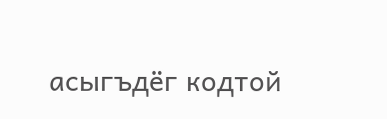асыгъдёг кодтой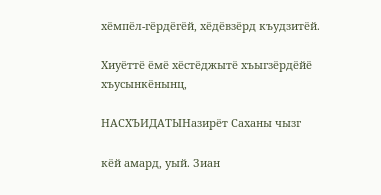хёмпёл-гёрдёгёй, хёдёвзёрд къудзитёй.

Хиуёттё ёмё хёстёджытё хъыгзёрдёйё хъусынкёнынц,

НАСХЪИДАТЫНазирёт Саханы чызг

кёй амард, уый. Зиан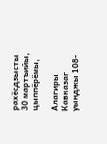рахёсдзысты 30 мартъийы, цыппёрёмы,

Алагиры Кавказаг уынджы 108-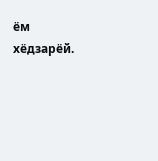ём хёдзарёй.